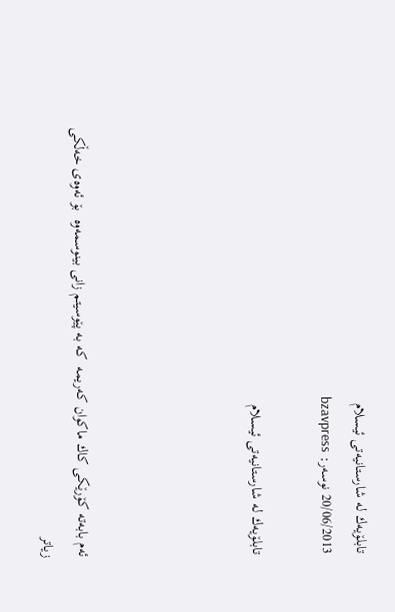تابلۆیه‌ك له‌ شارستانیه‌تی ئیسلام
20/06/2013 نوسەر: bzavpress

تابلۆیه‌ك له‌ شارستانیه‌تی ئیسلام




ئەم بابەتە کۆرێکی کاك ماکوان کەریمە  کە بە پێوسیتم زانی بینوسمەوە  بۆ ئەوەی خەڵکی زیاتر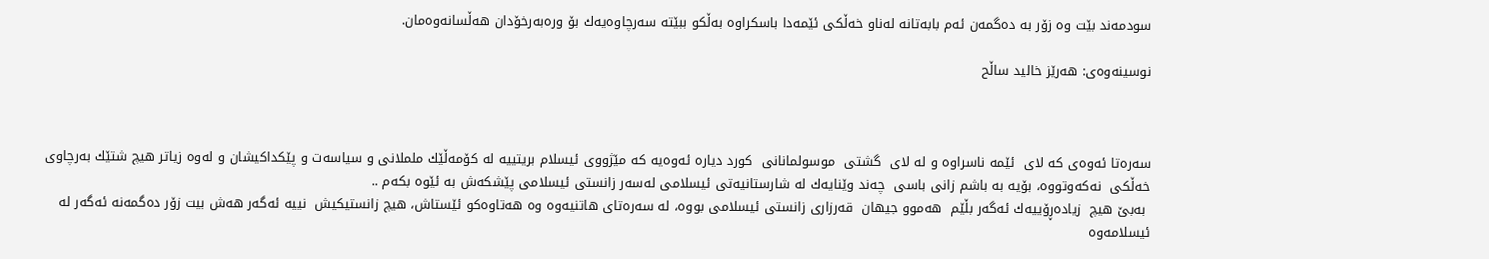سودمەند بێت وە زۆر بە دەگمەن ئەم بابەتانە لەناو خەڵکی ئێمەدا باسکراوە بەڵکو ببێتە سەرچاوەیەك بۆ ورەبەرخۆدان هەڵسانەوەمان.

نوسینەوەی: هەرێز خالید ساڵح



سه‌ره‌تا ئه‌وه‌ی كه‌ لای  ئێمه‌ ناسراوه‌ و له‌ لای  گشتی  موسولمانانی  كورد دیاره‌ ئه‌وه‌یه‌ كه‌ مێژووی ئیسلام بریتییه‌ له‌ كۆمه‌ڵێك ململانی و سیاسه‌ت و پێكداكیشان و له‌وه‌ زیاتر هیچ شتێك به‌رچاوی خه‌ڵكی  نه‌كه‌وتووه‌، بۆیه‌ به‌ باشم زانی باسی  چه‌ند وێنایه‌ك له‌ شارستانیه‌تی ئیسلامی له‌سه‌ر زانستی ئیسلامی پێشكه‌ش به‌ ئێوه‌ بكه‌م ..
 به‌بێ هیچ  زیاده‌ڕۆییه‌ك ئەگەر بڵێم  هه‌موو جیهان  قەرزاری زانستی ئیسلامی بووه‌، له‌ سه‌ره‌تای هاتنیه‌وه ‌وه‌ هه‌تاوه‌كو ئێستاش، هیچ زانستیكیش  نییه‌ ئه‌گه‌ر هه‌ش بیت زۆر ده‌گمه‌نه‌ ئه‌گه‌ر له‌ ئیسلامه‌وه‌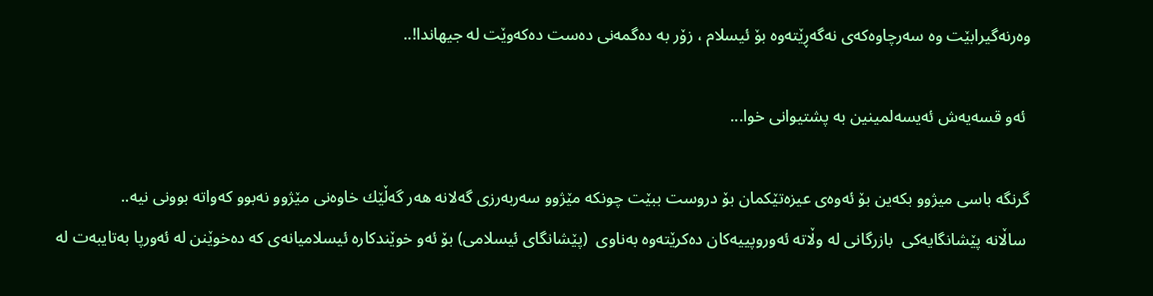وه‌رنه‌گیرابێت وه‌ سه‌رچاوه‌كه‌ی نه‌گه‌ڕێته‌وه‌ بۆ ئیسلام ، زۆر به‌ ده‌گمه‌نی ده‌ست ده‌كه‌وێت له‌ جیهاندا!..

 ئه‌و قسه‌یه‌ش ئه‌یسه‌لمینین بە پشتیوانی خوا...

گرنگه‌ باسی میژوو بكه‌ین بۆ ئه‌وه‌ی عیزه‌تێكمان بۆ دروست ببێت چونکە مێژوو سەربەرزی گەلانە هەر گەڵێك خاوەنی مێژوو نەبوو کەواتە بوونی نیە..
 ساڵانه‌ پێشانگایه‌كی  بازرگانی له‌ وڵاته‌ ئه‌وروپییه‌كان ده‌كرێته‌وه‌ به‌ناوی  (پێشانگای ئیسلامی) بۆ ئه‌و خوێندكاره ئیسلامیانه‌ی كه‌ ده‌خوێنن لە ئەورپا بەتایبەت لە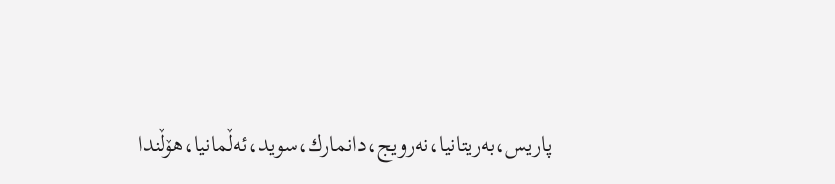پاریس،به‌ریتانیا،نه‌رویج،دانمارك،سوید،ئه‌ڵمانیا،هۆڵندا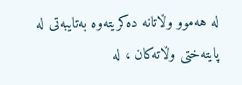له‌ هه‌موو وڵاتانه‌ ده‌كریته‌وه‌ به‌تایبه‌تی له‌ پایته‌ختی وڵاته‌كان ، له‌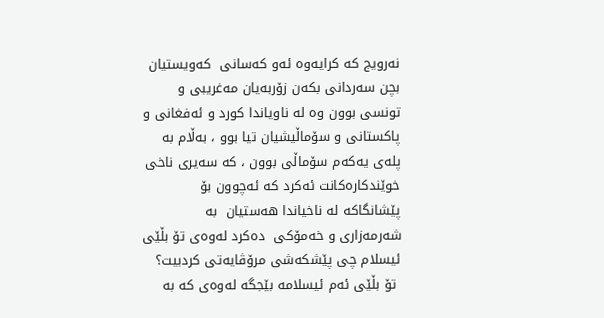نه‌رویج كه‌ كرایه‌وه‌ ئه‌و كه‌سانی  كه‌ویستیان بچن سه‌ردانی بكه‌ن زۆربه‌یان مه‌غریبی و تونسی بوون وه‌ له‌ ناویاندا كورد و ئه‌فغانی و پاكستانی و سۆماڵیشیان تیا بوو ، به‌ڵام به‌ پله‌ی یه‌كه‌م سۆماڵی بوون ، كه‌ سه‌یری ناخی  خوێندكاره‌كانت ئه‌كرد كه‌ ئه‌چوون بۆ پێشانگاكه‌ له‌ ناخیاندا هه‌ستیان  به‌ شه‌رمه‌زاری و خه‌مۆكی  ده‌كرد له‌وه‌ی تۆ بڵێی ئیسلام چی پێشكه‌شی مرۆڤایه‌تی كردبیت؟
 تۆ بڵێی ئه‌م ئیسلامه‌ بێجگه‌ له‌‌وه‌ی كه‌ به‌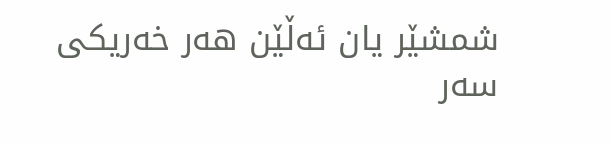شمشێر یان ئه‌ڵێن هه‌ر خه‌ریكی سه‌ر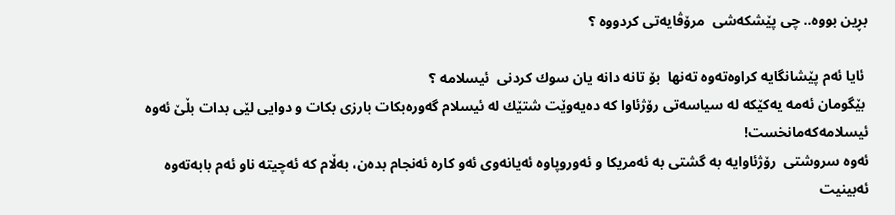بڕین بووه‌.. چی پێشکه‌شی  مرۆڤایه‌تی كردووه‌ ؟

 ئایا ئه‌م پێشانگایه‌ كراوه‌ته‌وه‌ ته‌نها  بۆ تانه‌ دانه‌ یان سوك كردنی  ئیسلامه‌ ؟
 بێگومان ئه‌مه‌ یه‌كێكه‌ له‌ سیاسه‌تی رۆژئاوا كه‌ ده‌یه‌وێت شتێك لە ئیسلام گەورەبکات بارزی بکات و دوایی لێی بدات بڵێ ئه‌وه‌ ئیسلامه‌كه‌مانخست!
ئه‌وه‌ سروشتی  رۆژئاوایه‌ به‌ گشتی به‌ ئه‌مریكا و ئه‌وروپاوه‌ ئه‌یانه‌وی ئه‌و كاره‌ ئه‌نجام بده‌ن، به‌ڵام كه‌ ئه‌چیته‌ ناو ئه‌م بابه‌ته‌وه‌ ئه‌بینیت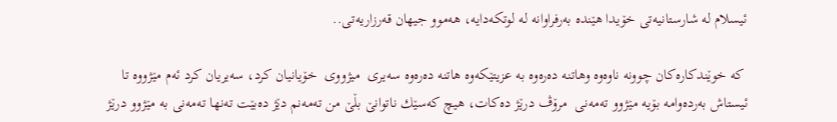ئیسلام له‌ شارستانیه‌تی خۆیدا هێنده‌ به‌رفراوانه‌ لە لوتکەدایە، هه‌موو جیهان قه‌رزاریه‌تی..

 كه‌ خوێندكاره‌كان چوونه‌ ناوه‌وه‌ وهاتنه‌ ده‌ره‌وه‌ به‌ عزیتێكه‌وه‌ هاتنه‌ ده‌ره‌وه‌ سه‌یری  میژووی  خۆیانیان كرد، سه‌یریان كرد ئه‌م مێژووه‌ تا  ئیستاش به‌رده‌وامه‌ بۆیه‌ مێژوو ته‌مه‌نی  مرۆڤ درێژ ده‌كات، هیچ كه‌سێك ناتوانێ بڵێ من ته‌مه‌نم دێژ ده‌بێت ته‌نها ته‌مه‌نی به‌ مێژوو درێژ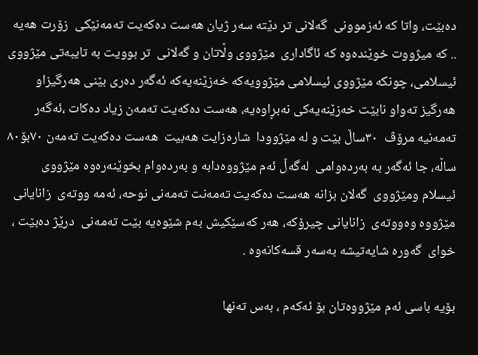ده‌بێت، واتا كه‌ ئه‌زموونی  گه‌لانی تر دێته‌ سه‌ر ژیان هه‌ست ده‌كه‌یت ته‌مه‌نێكی  زۆرت هه‌یه‌ .. كه‌ میژووت خوێنده‌وه‌ كه‌ ئاگاداری  مێژووی وڵاتان و گه‌لانی  تر بوویت به‌ تایبه‌تی مێژووی  ئیسلامی، چونكه‌ مێژووی ئیسلامی مێژوویه‌كه‌ خه‌زێنه‌یه‌كه‌ ئه‌گه‌ر ده‌ری بێنی هه‌رگیزاو هه‌رگیز ته‌واو نابێت خه‌زێنه‌یه‌كی‌ نه‌بڕاوه‌یه‌، هه‌ست ده‌كه‌یت ته‌مه‌ن زیاد ده‌كات ،ئه‌گه‌ر ته‌مه‌نیه مرۆڤ  ٣٠ساڵ بێت و له‌ مێژوودا  شاره‌زایت هه‌بیت  هه‌ست ده‌كه‌یت ته‌مه‌ن ٧٠بۆ٨٠ ساڵه‌، جا ئه‌گه‌ر به‌ به‌رده‌وامی  له‌گه‌ڵ ئه‌م مێژووه‌دابه‌ و به‌رده‌وام بخوێنه‌ره‌وه‌ مێژووی  ئیسلام ومێژووی  گه‌لان بزانه‌ هه‌ست ده‌كه‌یت ته‌مه‌نت ته‌مه‌نی نوحه‌، ئه‌مه ووته‌ی  زانایانی مێژووه‌ وه‌ووته‌ی  زانایانی چیرۆكه‌، هه‌ر كه‌سێكیش به‌م شێوه‌یه‌ بێت ته‌مه‌نی  درێژ ده‌بێت ، خوای  گه‌وره‌ شایه‌تیشه‌ به‌سه‌ر قسه‌كانه‌وه‌ .

بۆیه‌ باسی ئه‌م مێژووه‌تان بۆ ئه‌كه‌م ، به‌س ته‌نها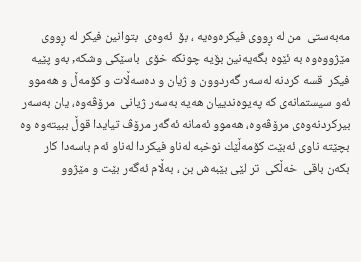مه‌به‌ستی  من له‌ ڕووی فیكره‌وه‌یه‌ ، بۆ  ئه‌وه‌ی  بتوانین فیكر له‌ ڕووی  مێژووه‌وه‌ به‌ ئێوه‌ بگه‌یه‌نین بۆیه‌ چونكه‌ خۆی  باسێكی وشكه‌, بەو پێیە فیکر  قسه‌ كردنه‌ له‌سه‌ر گه‌ردوون و ژیان و ده‌سه‌ڵات و كۆمه‌ڵ و هه‌موو ئه‌و سیستمانه‌ی كه‌ په‌یوه‌ندییان هه‌یه‌ به‌سه‌ر ژیانی  مرۆڤه‌وه‌، یان به‌سه‌ر بیركردنه‌وه‌ی مرۆڤه‌وه‌، هه‌موو ئه‌مانه‌ ئه‌گه‌ر مرۆڤ تیایدا قوڵ ببیته‌وه‌ وه‌ بچێتە‌ ناوی ئه‌بێت كۆمه‌ڵێك نوخبه‌ له‌ناو فیكردا له‌ناو ئه‌م باسه‌دا كار بكه‌ن باقی  خه‌ڵكی  تر لێی بێبه‌ش بن ، به‌ڵام ئه‌گه‌ر بێت و مێژوو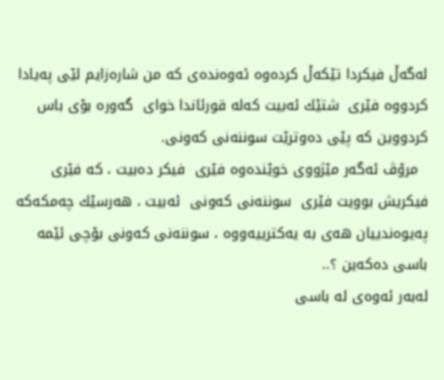له‌گه‌ڵ فیكردا تێكه‌ڵ كرده‌وه‌ ئه‌وه‌نده‌ی كه‌ من شاره‌زایم لێی په‌یادا  كردووه‌ فێری  شتێك ئه‌بیت كه‌له‌ قورئاندا خوای  گه‌وره‌ بۆی باس كردووین كه‌ پێی ده‌وترێت سوننه‌نی كه‌ونی.
  مرۆڤ ئه‌گه‌ر مێژووی خوێنده‌وه‌ فێری  فیكر ده‌بیت ، كه‌ فێری  فیكریش بوویت فێری  سوننه‌نی كه‌ونی  ئه‌بیت ، هه‌رسێك چەمکەکە‌ په‌یوه‌ندییان هه‌ی به‌ یه‌كترییه‌ووه ، سوننه‌نی كه‌ونی بۆچی ئێمه‌ باسی ده‌كه‌ین ؟..
لەبەر ئەوەی له‌ باسی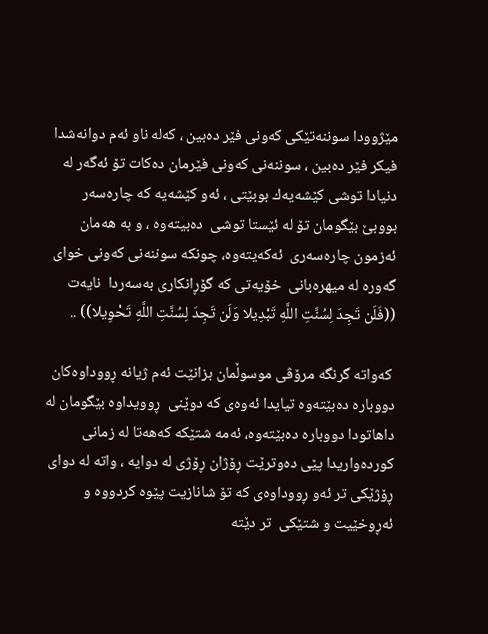مێژوودا سوننەتێكی كه‌ونی فێر ده‌بین ، كه‌له‌ ناو ئه‌م دوانه‌شدا فیكر فێر ده‌بین ، سوننه‌نی كه‌ونی فێرمان ده‌كات تۆ ئه‌گه‌ر له‌ دنیادا توشی كێشه‌یه‌ك بوبێتی ، ئه‌و كێشه‌یه‌ كه‌ چاره‌سه‌ر بووبێ بێگومان تۆ له‌ ئێستا توشی  ده‌بیته‌وه‌ ، و به‌ هه‌مان ئه‌زمون چاره‌سه‌ری  ئه‌كه‌یته‌وه‌، چونكه‌ سوننه‌نی كه‌ونی خوای  گه‌وره‌ له‌ میهره‌بانی  خۆیه‌تی كه‌ گۆڕانكاری به‌سه‌ردا  نایه‌ت ((فَلَن تَجِدَ لِسُنَّتِ اللَّهِ تَبْدِيلا وَلَن تَجِدَ لِسُنَّتِ اللَّهِ تَحْوِيلا)) ..

 كه‌واته‌ گرنگه‌ مرۆڤی موسوڵمان بزانێت ئەم ژیانە‌ ڕووداوه‌كان دووباره‌ ده‌بێته‌وه‌ تیایدا ئه‌وه‌ی كه‌ دوێنی  ڕوویداوه‌ بێگومان لە داهاتودا دووباره‌ ده‌بێته‌وه‌، ئه‌مه‌ شتێكه‌ كه‌هه‌تا له‌ زمانی  كورده‌واریدا پێی ده‌وترێت ڕۆژان ڕۆژی له‌ دوایه‌ ، واته‌ له‌ دوای ڕۆژێكی تر ئه‌و ڕووداوه‌ی كه‌ تۆ شانازیت پێوه‌ كردووه‌ و ئه‌ڕوخێیت و شتێكی  تر دێته‌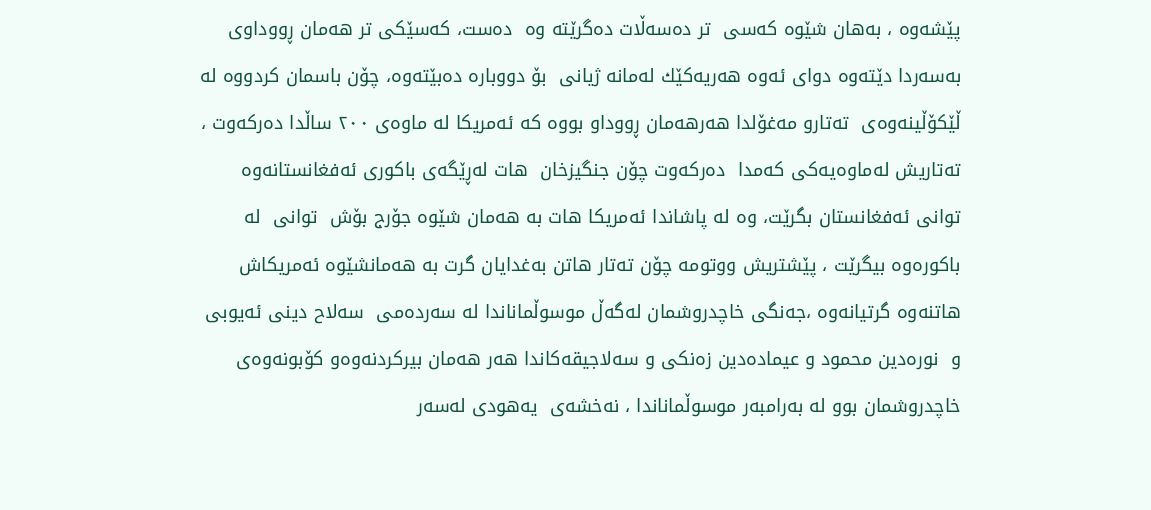پێشه‌وه‌ ، به‌هان شێوه‌ كه‌سی  تر ده‌سه‌ڵات ده‌گرێته وه‌ ‌ ده‌ست، كه‌سێكی تر هه‌مان ڕووداوی  به‌سه‌ردا دێته‌وه‌ دوای ئه‌وه‌ هه‌ریه‌كێك له‌مانه‌ ژیانی  بۆ دووباره‌ ده‌بێته‌وه‌، چۆن باسمان كردووه‌ له‌ ڵێکۆڵینەوەی  ته‌تارو مه‌غۆلدا هه‌رهه‌مان ڕووداو بووه‌ كه‌ ئه‌مریكا له‌ ماوه‌ی ٢٠٠ ساڵدا ده‌ركه‌وت ، تەتاریش له‌ماوه‌یه‌كی كه‌مدا  ده‌ركه‌وت چۆن جنگیزخان  هات له‌ڕێگه‌ی باكوری ئه‌فغانستانه‌وه‌ توانی ئه‌فغانستان بگرێت، وه‌ له‌ پاشاندا ئه‌مریكا هات به‌ هه‌مان شێوه‌ جۆرج بۆش  توانی  له‌ باكوره‌وه‌ بیگرێت ، پێشتریش ووتومه‌ چۆن ته‌تار هاتن به‌غدایان گرت به‌ هه‌مانشێوه‌ ئه‌مریكاش هاتنه‌وه‌ گرتیانه‌وه‌ ،جه‌نگی خاچدروشمان له‌گه‌ڵ موسوڵماناندا له‌ سه‌رده‌می  سەلاح دینی ئەیوبی و  نورەدین محمود و عیمادەدین زه‌نكی و سه‌لاجیقه‌كاندا هه‌ر هه‌مان بیركردنه‌وه‌و كۆبونه‌وه‌ی خاچدروشمان بوو لە به‌رامبه‌ر موسوڵماناندا ، نه‌خشه‌ی  یه‌هودی له‌سه‌ر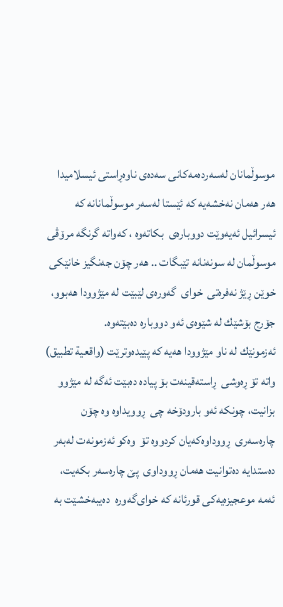موسوڵمانان له‌سه‌رده‌مه‌كانی سه‌ده‌ی ناوه‌ڕاستی ئیسلامیدا هه‌ر هه‌مان نه‌خشه‌یه‌ كه‌ ئێستا له‌سه‌ر موسوڵمانانه‌ كه‌ ئیسرائیل ئه‌یه‌وێت دووباره‌ی  بكاته‌وه‌ ، كه‌واته‌ گرنگه‌ مرۆڤی  موسوڵمان لە سونه‌نانه‌ تێبگات .. هه‌ر چۆن جه‌نگیز خانێكی  خوێن ڕێژ نه‌فره‌تی  خوای  گه‌وره‌ی لێبێت لە مێژوودا هەبوو، جۆرج بۆشێك لە شێوەی ئەو دووبارە دەبێتەوە.
ئەزمونێك له‌ ناو مێژوودا هەیە كه‌ پێیده‌وترێت (واقعیة تطبيق) واته‌ تۆ ڕه‌وشی  ڕاسته‌قینه‌ت بۆ پیاده‌ ده‌بێت ئه‌گه‌ له‌ مێژوو بزانیت، چونكه‌ ئه‌و بارودۆخه‌ چی  ڕوویداوه‌ وه‌ چۆن چاره‌سه‌ری  ڕووداوه‌كه‌یان كردووه‌ تۆ  وه‌كو ئه‌زمونەت له‌به‌ر ده‌ستدایه‌ ده‌توانیت هه‌مان ڕووداوی  پێ چاره‌سه‌ر بكه‌یت، ئه‌مه‌ موعجیزه‌یه‌كی قورئانه‌ كه‌ خوای‌گه‌وره‌  ده‌یبه‌خشێت به‌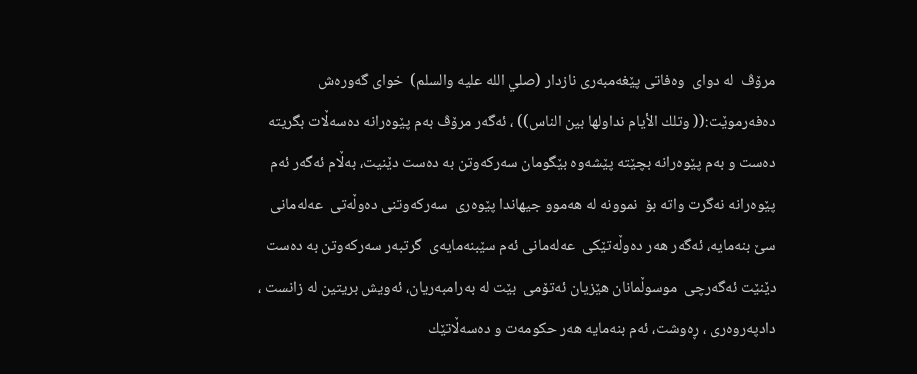مرۆڤ  له‌ دوای  وه‌فاتی پێغه‌مبه‌ری نازدار (صلي الله عليه والسلم)  خوای گه‌وره‌ش  ده‌فه‌رموێت:(( وتلك الأيام نداولها بين الناس)) ، ئه‌گه‌ر مرۆڤ بەم‌ پێوه‌رانه‌ ده‌سه‌ڵات بگریته‌ ده‌ست و به‌م پێوه‌رانه‌ بچێته‌ پێشه‌وه‌ بێگومان سه‌ركه‌وتن به‌ ده‌ست دێنیت، به‌ڵام ئه‌گه‌ر ئه‌م پێوه‌رانه‌ نه‌گرت واته‌ بۆ  نموونه‌ له‌ هه‌موو جیهاندا پێوه‌ری  سه‌ركه‌وتنی ده‌وڵه‌تی  عه‌له‌مانی  سێ بنەمایە، ئه‌گه‌ر هه‌ر ده‌وڵه‌تێكی  عه‌له‌مانی ئه‌م سێبنەمایەی  گرتبەر سه‌ركه‌وتن به‌ ده‌ست دێنێت ئه‌گه‌رچی  موسوڵمانان هێزیان ئه‌تۆمی  بێت له‌ به‌رامبه‌ریان، ئه‌ویش بریتین له‌ زانست ، دادپه‌روه‌ری ، ڕه‌وشت، ئه‌‌م بنەمایە هه‌ر حكومه‌ت و ده‌سه‌ڵاتێك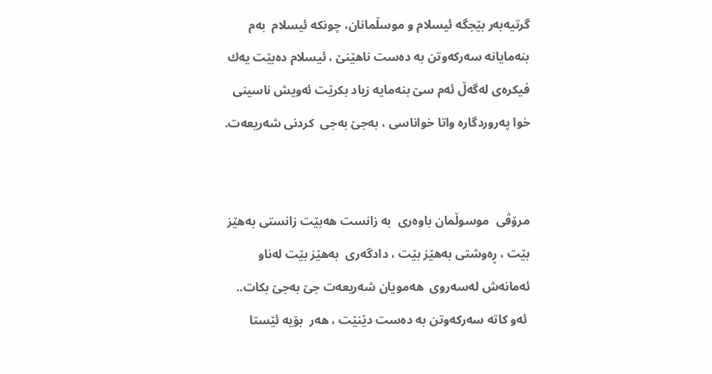گرتیەبەر‌ بێجگه‌ ئیسلام و موسڵمانان، چونكه‌ ئیسلام  بەم بنەمایانە سەرکەوتن بە‌ ده‌ست ناهێنێ ، ئیسلام ده‌بێت یه‌ك فیكره‌ی له‌گه‌ڵ ئه‌م سێ بنەمایە زیاد بکرێت ئەویش ناسینی خوا پەروردگارە واتا خواناسی ، بەجێ به‌جی  كردنی شه‌ریعه‌ت.


مرۆڤی  موسوڵمان باوه‌ری  به‌ زانست هه‌بێت زانستی به‌هێز بێت ، ڕه‌وشتی به‌هێز بێت ، دادگه‌ری  به‌هێز بێت له‌ناو ئه‌مانه‌ش له‌سه‌روی  هه‌مویان شه‌ریعه‌ت جێ به‌جێ بكات..
 ئه‌و كاته‌ سه‌ركه‌وتن به‌ ده‌ست دێنێت ، هه‌ر  بۆیه‌ ئێستا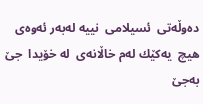ده‌وڵه‌تی  ئسیلامی  نییه‌ له‌به‌ر ئه‌وه‌ی  هیچ  یه‌كێك له‌م خاڵانه‌ی  له‌ خۆیدا  جێ به‌جێ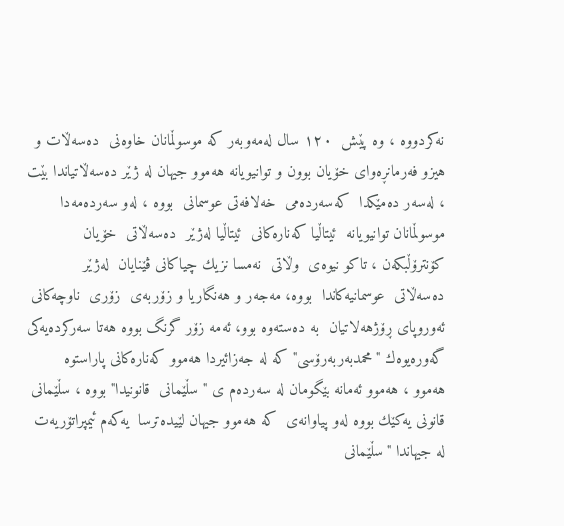نه‌كردووه‌ ، وه‌ پێش  ١٢٠ سال له‌مه‌وبه‌ر كه‌ موسوڵمانان خاوه‌نی  ده‌سه‌ڵات و هیزو فەرمانڕەوای خۆیان بوون و توانیویانه‌ هه‌موو جیهان لە ژێر ده‌سه‌ڵاتیاندا بێت ، له‌سه‌ر ده‌مێكدا  كه‌سه‌رده‌می  خه‌لافه‌تی عوسمانی  بووه‌ ، له‌و سه‌ر‌ده‌مه‌دا  موسوڵمانان توانیویانه‌ ‌ ئیتاڵیا كه‌ناره‌كانی  ئیتاڵیا له‌ژێر  ده‌سه‌ڵاتی  خۆیان کۆنترۆڵبکەن ، تاكو نیوه‌ی  وڵاتی  نه‌مسا نزیك چیاکانی ڤێنایان  له‌ژێر  ده‌سه‌ڵاتی  عوسمانیه‌كاندا  بووه‌، مه‌جه‌ر و هه‌نگاریا و زۆربه‌ی  زۆری  ناوچه‌كانی ئه‌وروپای ڕۆژهه‌لاتیان  به‌ ده‌سته‌وه‌ بوو، ئه‌مه‌ زۆر گرنگ بووه‌ هه‌تا سه‌ركرده‌یه‌كی گه‌وره‌یوەك "محمدبه‌ربه‌رۆسی" كه‌ له‌ جەزائیردا هەموو کەنارەکانی پاراستوە  هه‌موو ، هه‌موو ئه‌مانه‌ بێگومان له‌ سه‌رده‌م ی " سڵێمانی  قانونیدا" بووه‌ ، سڵێمانی  قانونی یه‌كێك بووه‌ له‌و پیاوانه‌ی  كه‌ هه‌موو جیهان لێیده‌ترسا  یه‌كەم‌ ئیمپراتۆریه‌ت له‌ جیهاندا "سڵێمانی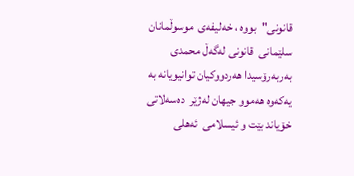قانونی"  بووه‌ ، خه‌لیفه‌ی  موسوڵمانان سلێمانی  قانونی له‌گه‌ڵ محمدی به‌ربه‌رۆسیدا هه‌ردووكیان توانیویانه‌ به‌ یه‌كه‌وه‌ هه‌موو جیهان له‌ژێر  ده‌سه‌لاتی  خۆیاند بێت و ئیسلامی  ئه‌هلی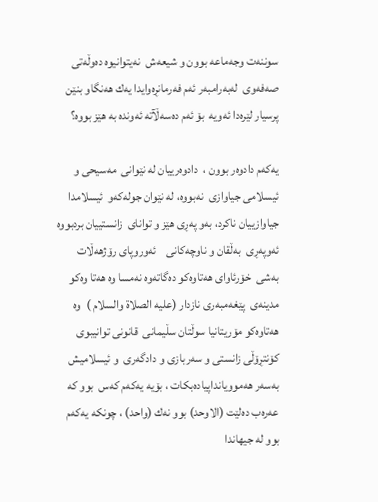سوننەت‌ وجه‌ماعه‌ بوون و شیعه‌ش  نه‌یتوانیوه‌ ده‌وڵه‌تی  صه‌فه‌وی  له‌به‌رامبه‌ر ئەم فەرمانڕەوایدا یەك هەنگاو بنێن
پرسیار لێرەدا ئەویە  بۆ ئەم دەسەڵآتە ئەوندە بە هێز بووە؟

یه‌كه‌م دادوه‌ر بوون ،  دادوه‌رییان له‌ نێوانی  مه‌سیحی و ئیسلامی جیاوازی  نه‌بووە، له‌ نێوان جوله‌كه‌و  ئیسلامدا جیاوازییان ناكرد، بەو‌ په‌ڕی هێز و توانای  زانستییان بردبووه‌ ئه‌وپه‌ڕی  به‌ڵقان و ناوچه‌كانی    ئه‌وروپای رۆژهه‌ڵات به‌شی  خۆرئاوای هه‌تاوه‌كو ده‌گاته‌وه‌ نه‌مسا وه‌ هه‌تا وه‌كو مدینه‌ی  پێغه‌مبه‌ری نازدار (عليه الصلاة والسلام )  وه‌ هەتاوه‌كو مۆریتانیا سوڵتان سڵیمانی  قانونی توانیبوی كۆنتڕۆڵی زانستی و سه‌ربازی و دادگه‌ری  و ئیسلامیش  به‌سه‌ر هه‌موویانداپیادەبکات ، بۆیه‌ یه‌كه‌م كه‌س  بوو كه‌ عه‌ره‌ب ده‌لێت (الاوحد) بوو نه‌ك (واحد) ، چونكه‌ یه‌كه‌م بوو له‌ جیهاندا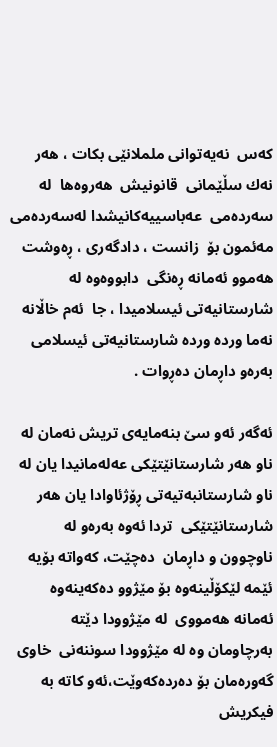كه‌س  نه‌یه‌توانی ململانێی بكات ، هه‌ر نه‌ك سڵێمانی  قانونیش  هه‌روه‌ها  له‌ سه‌رده‌می  عه‌باسییه‌كانیشدا له‌سه‌رده‌می  مه‌ئمون بۆ  زانست ، دادگه‌ری ، ڕه‌وشت هه‌موو ئه‌مانه‌ ڕه‌نگی  دابووه‌وه‌ له‌ شارستانیه‌تی ئیسلامیدا ، جا  ئه‌م خاڵانه‌ نه‌ما ورده‌ ورده‌ شارستانیه‌تی ئیسلامی به‌ره‌و داڕمان ده‌ڕوات .

ئه‌گه‌ر ئەو سێ بنەمایەی تریش نه‌مان له‌ ناو هه‌ر شارستانێتێكی عه‌له‌مانیدا یان له‌ ناو شارستانبه‌تیەتی ڕۆژئاوادا یان هه‌ر شارستانێتێكی  تردا ئه‌وه‌ به‌ره‌و له‌ ناوچوون و داڕمان  ده‌چێت، كه‌واته‌ بۆیه‌ ئێمه‌ لێكۆڵینه‌وه‌ بۆ مێژوو ده‌كه‌ینه‌وه‌ ئه‌مانه‌ هه‌مووی  له‌ مێژوودا دێته‌ به‌رچاومان وه‌ له‌ مێژوودا سوننه‌نی  خاوی  گه‌وره‌مان بۆ ده‌رده‌كه‌وێت،ئه‌و كاته‌ به‌ فیكریش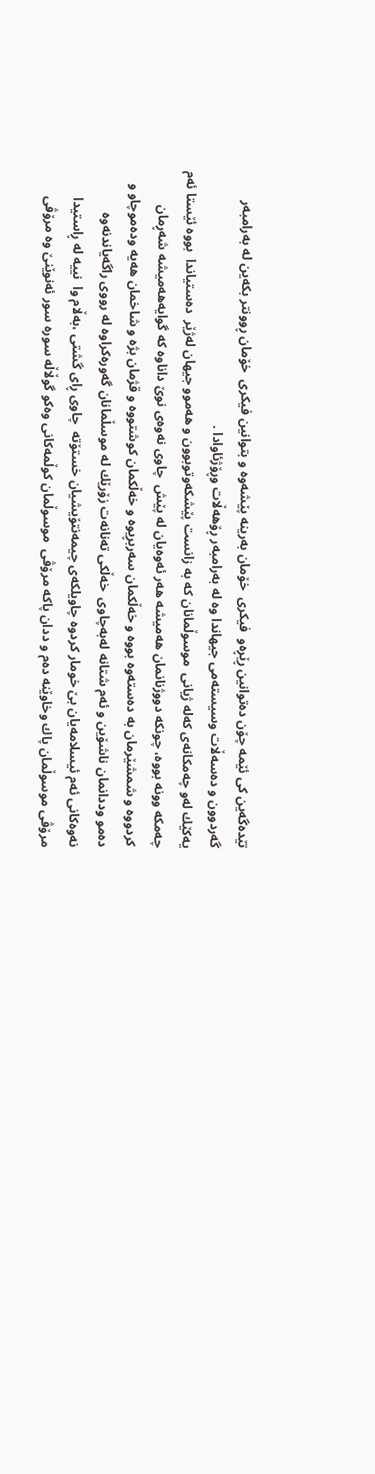تێده‌گه‌ین كی ئێمه‌ چۆن ده‌توانین ڕێڕه‌و  فیكری  خۆمان به‌رینه‌ پێشه‌وه‌ و بتوانین فیكری  خۆمان ڕوونتر بكه‌ین له‌ به‌رامبه‌ر گه‌ردوون و ده‌سه‌ڵات وسیسته‌می جیهاندا وه‌ له‌ به‌رامبه‌ر ڕۆهه‌ڵات وڕۆژئاوادا .
یه‌كێك له‌و چه‌مكانه‌ی كه‌له‌ ژیانی  موسوڵمانان كه‌ به‌ زانست پێشكه‌وتوبوون و هه‌موو جیهان له‌ژێر  ده‌ستیاندا  بووه‌ ئێستا ئەم چەمکە وونە بووە، چونكه‌ دووژنانمان هه‌میشه‌ هه‌ر ئه‌وه‌یان له‌ پێش  چاوی نەوەی نوێ داناوە کە گوایەهه‌میشه‌ شه‌ڕمان كردووه‌ و شمشێرمان به‌ ده‌سته‌وه‌ بووه‌ و خه‌ڵكمان سه‌ربڕیوه‌ و خه‌ڵكمان كوشتووه‌ و قژمان بژه‌ و شاخمان هه‌یه‌ وده‌موچاو و ده‌مو وددانمان ناشۆین و ئه‌م شتانه‌ له‌به‌چاوی  خەڵکی تەنانەت زۆرێك لە موسڵمانان گەورەکراوە لە رووی راگەیاندنەوە نەوەکانی ئەم ئیسلامەیان بێ خومار کردوە چاویلکەی چیمەنتۆیشیان خستۆتە  چاوی ڕای گشتی ،به‌ڵام وا  نییه‌ له‌ ڕاستیدا مرۆڤی موسوڵمان پاك وخاوێنه‌ ده‌م و ددان پاكه‌ مرۆڤی  موسوڵمان كوڵمه‌كانی وه‌كو گوڵاڵه‌ سوره‌ سور ئه‌نوێنێ وه‌ مرۆڤی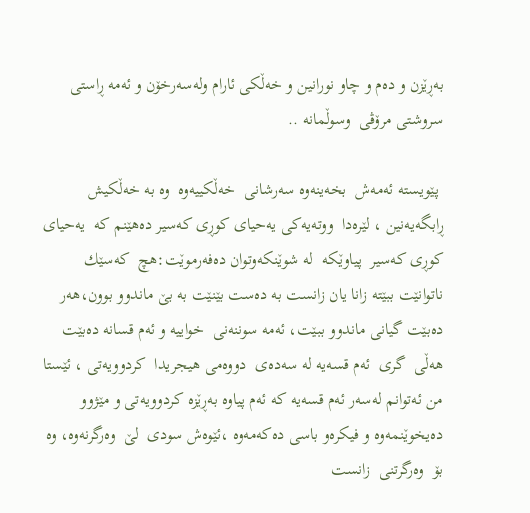به‌ڕێزن و ده‌م و چاو نورانین و خه‌ڵكی ئارام وله‌سه‌رخۆن و ئه‌مه‌ ڕاستی سروشتی مرۆڤی  وسوڵمانه‌ ..

 پێویسته‌ ئه‌مه‌ش  بخه‌ینه‌وه‌ سه‌رشانی  خه‌ڵكییه‌وه‌  وه‌ به‌ خه‌ڵكیش  ڕابگه‌یه‌نین ، لێره‌دا  ووته‌یه‌كی یه‌حیای کوڕی كەسير ده‌هێنم كه‌  یه‌حیای  کوڕی کەسیر  پیاوێكه‌  له‌ شوێنکەوتوان ده‌فه‌رموێت:هچ  كه‌سێك ناتوانێت ببێته‌ زانا یان زانست به‌ ده‌ست بێنێت به‌ بێ ماندوو بوون،هه‌ر ده‌بێت گیانی ماندوو ببێت، ئه‌مه‌ سوننه‌نی  خواییه‌ و ئه‌م قسانه‌ ده‌بێت هه‌ڵی  گری  ئه‌م قسه‌یه‌ له‌ سه‌ده‌ی  دووه‌می هیجریدا  كردوویه‌تی ، ئێستا  من ئه‌توانم له‌سه‌ر ئه‌م قسه‌یه‌ كه‌ ئه‌م پیاوه‌ به‌ڕێزه‌ كردوویه‌تی و مێژوو‌  ده‌یخوێنمه‌وه‌ و فیكرەو باسی ده‌كه‌مه‌وه‌ ،ئێوه‌ش سودی  لێ  وه‌رگرنه‌وه، وه‌ بۆ  وه‌رگرتنی  زانست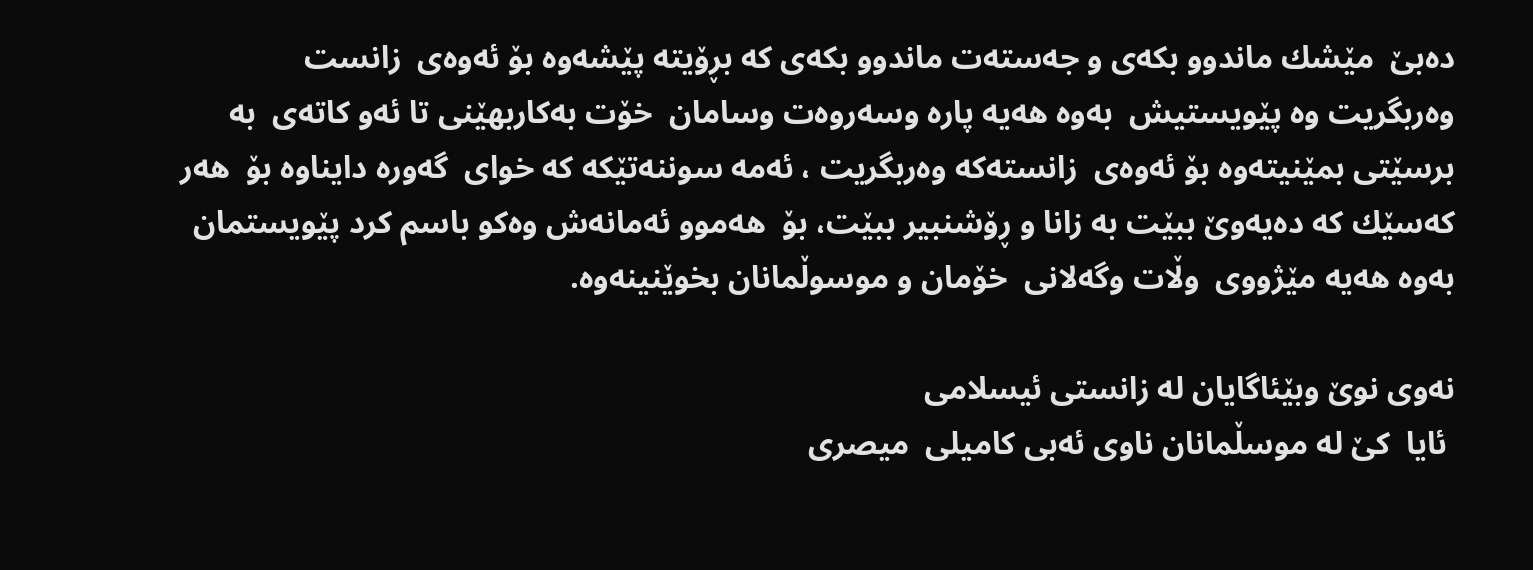ده‌بێ  مێشك ماندوو بكه‌ی و جه‌سته‌ت ماندوو بكه‌ی كه‌ بڕۆیته‌ پێشه‌وه‌ بۆ ئه‌وه‌ی  زانست وه‌ربگریت وه‌ پێویستیش  به‌وه‌ هه‌یه‌ پاره‌ وسه‌روه‌ت وسامان  خۆت به‌كاربهێنی تا ئه‌و كاته‌ی  به‌ برسێتی بمێنیته‌وه‌ بۆ ئه‌وه‌ی  زانسته‌كه‌ وه‌ربگریت ، ئه‌مه‌ سوننه‌تێكه‌ كه‌ خوای  گه‌وره‌ دایناوه‌ بۆ  هه‌ر كه‌سێك كه‌ ده‌یه‌وێ ببێت به‌ زانا و ڕۆشنبیر ببێت، بۆ  هه‌موو ئه‌مانه‌ش وه‌كو باسم كرد پێویستمان به‌وه‌ هه‌یه‌ مێژووی  وڵات وگه‌لانی  خۆمان و موسوڵمانان بخوێنینه‌وه‌.

نەوی نوێ وبێئاگایان لە زانستی ئیسلامی
 ئایا  كێ له‌ موسڵمانان ناوی ئه‌بی كامیلی  میصری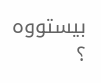بیستووه‌ ؟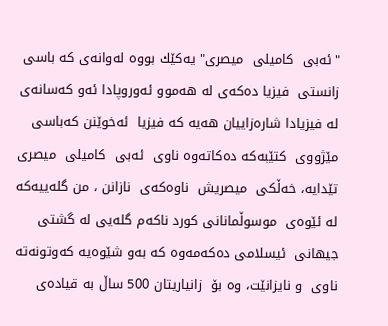"ئه‌بی  كامیلی  میصری" یه‌كێك بووه‌ له‌وانه‌ی كه‌ باسی زانستی  فیزیا ده‌كه‌ی له‌ هه‌موو ئه‌وروپادا ئه‌و كه‌سانه‌ی  له‌ فیزیادا شاره‌زاییان هه‌یه‌ كه‌ فیزیا  ئه‌خوێنن كه‌باسی مێژووی  كتێبه‌كه‌ ده‌كاته‌وه‌ ناوی  ئه‌بی  كامیلی  میصری تێدایه‌، خه‌ڵكی  میصریش  ناوه‌كه‌ی  نازانن ، من گله‌ییه‌كه‌ له‌ ئێوه‌ی  موسوڵمانانی کورد ناكه‌م گله‌یی له‌ گشتی جیهانی  ئیسلامی ده‌كه‌مه‌وه‌ كه‌ به‌و شێوه‌یه‌ كه‌وتونه‌ته‌ ناوی  و نایزانێت، وه‌ بۆ  زانیاریتان 500 ساڵ به‌ قیاده‌ی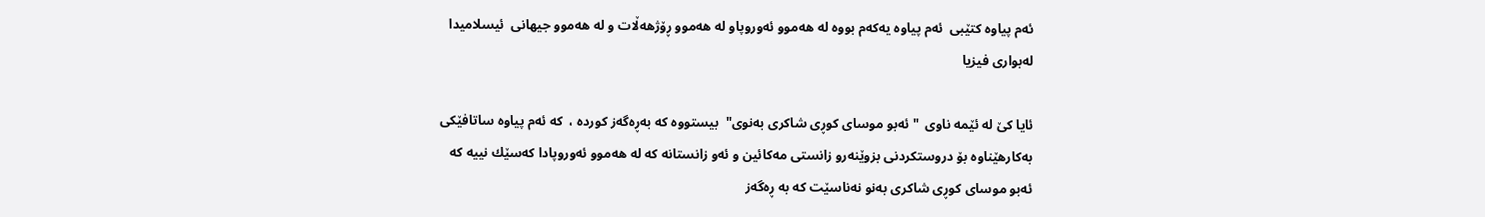ئه‌م پیاوه‌ كتێبی  ئه‌م پیاوه‌ یه‌كه‌م بووه‌ له‌ هه‌موو ئه‌وروپاو له‌ هه‌موو ڕۆژهه‌ڵات و له‌ هه‌موو جیهانی  ئیسلامیدا له‌بواری فیزیا

ئایا كێ له‌ ئێمە‌ ناوی  "ئه‌بو موسای کوڕی شاكری به‌نوی"  بیستووه‌ كه‌ به‌ڕه‌گه‌ز كورده‌ ،  كه‌ ئه‌م پیاوه‌ ساتافێکی  به‌كارهێناوه‌ بۆ دروستكردنی بزوێنه‌رو زانستی مه‌كائین و ئه‌و زانستانه‌ كه‌ له‌ هه‌موو ئه‌وروپادا كه‌سێك نییه‌ كه‌ ئه‌بو موسای کوڕی شاكری به‌نو نه‌ناسێت كه‌ به‌ ڕه‌گه‌ز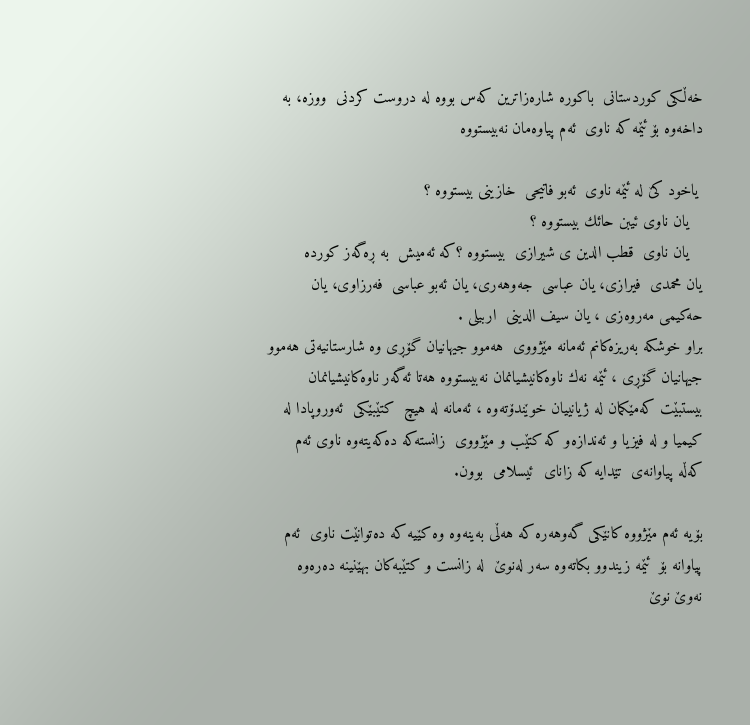خه‌ڵكی كوردستانی  باكوره‌ شارەزاترین کەس بووە لە دروست کردنی  ووزە، بە داخەوە‌ بۆ ئێمه‌ كه‌ ناوی  ئه‌م پیاوه‌مان نه‌بیستووه‌

 یاخود كێ له‌ ئێمه‌ ناوی  ئه‌بو فاتیحی  خازینی بیستووه‌ ؟
   یان ناوی ئیبن حائك بیستووه‌ ؟
   یان ناوی  قطب الدين ی شیرازی  بیستووه‌ ؟كه‌ ئه‌میش  به‌ ڕه‌گه‌ز كورده‌
یان محمدی  فیرازی، یان عباسی  جه‌وهه‌ری، یان ئه‌بو عباسی  فه‌رزاوی، یان حه‌كیمی مه‌روه‌زی ، یان سیف الدینی  اربیلی .
براو خوشكه‌ به‌ریزه‌كانم ئه‌مانه‌ مێژووی  هه‌موو جیهانیان گۆڕی وه‌ شارستانیه‌تی هه‌موو جیهانیان گۆڕی ، ئێمه‌ نه‌ك ناوه‌كانیشیانمان نه‌بیستووه‌ هه‌تا ئه‌گه‌ر ناوه‌كانیشیانمان بیستبێت كه‌مێكمان له‌ ژیانییان خوێندۆته‌وه‌ ، ئه‌مانه‌ له‌ هیچ  كتێبێكی  ئه‌وروپادا له‌ كیمیا و له‌ فیزیا و ئەندازەو كه‌ كتێب و مێژووی  زانسته‌كه‌ ده‌كه‌یته‌وه‌ ناوی ئه‌م كه‌ڵه‌ پیاوانه‌ی  تێدایه‌ كه‌ زانای  ئیسلامی  بوون.

بۆیه‌ ئه‌م مێژووه‌ کانێکی گەوهەرە كه‌ هەڵی به‌ینه‌وه‌ وه‌ كێیه‌ كه‌ ده‌توانێت ناوی  ئه‌م پیاوانه‌ بۆ  ئێمه‌ زیندوو بكاته‌وه‌ سه‌ر له‌نوێ  له‌ زانست و كتێبه‌كان بهێنینه‌ ده‌ره‌وه‌  نەوێ نوێ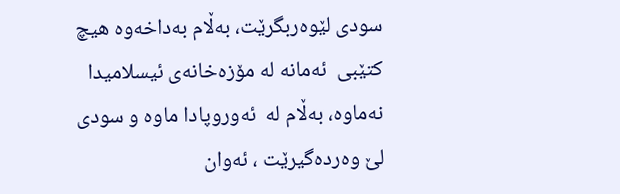سودی لێوەربگرێت، بەڵام به‌داخه‌وه‌ هیچ  كتێبی  ئه‌مانه‌ له‌ مۆزه‌خانه‌ی ئیسلامیدا  نه‌ماوه‌، به‌ڵام له‌  ئه‌وروپادا ماوه‌ و سودی لێ وه‌رده‌گیرێت ، ئه‌وان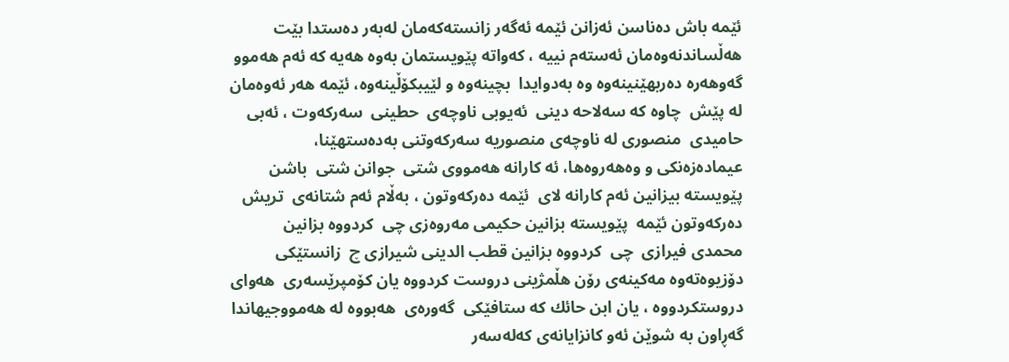ئێمە باش ده‌ناسن ئه‌زانن ئێمه‌ ئه‌گه‌ر زانسته‌كه‌مان له‌به‌ر ده‌ستدا بێت هه‌ڵساندنه‌وه‌مان ئه‌سته‌م نییه‌ ، كه‌واته‌ پێویستمان به‌وه‌ هه‌یه‌ كه‌ ئه‌م هه‌موو گەوهەرە ده‌ربهێنینه‌وه‌ وه‌ به‌دوایدا  بچینه‌وه‌ و لێیبكۆڵینه‌وه‌، ئێمه‌ هه‌ر ئه‌وه‌مان له‌ پێش  چاوه‌ كه‌ سەلاحە دینی  ئەیوبی ناوچه‌ی  حطينی  سەرکەوت ، ئەبی  حامیدی  منصوری له‌ ناوچه‌ی منصوریه‌ سه‌ركه‌وتنی به‌ده‌ستهێنا، عیمادەزه‌نكی و وەهه‌روه‌ها، ئه‌ کارانە‌ هه‌مووی شتی  جوانن شتی  باشن پێویسته‌ بیزانین ئه‌م کارانە‌ لای  ئێمه‌ ده‌ركه‌وتون ، به‌ڵام ئه‌م شتانه‌ی  تریش  ده‌ركه‌وتون ئێمه‌  پێویسته‌ بزانین حكیمی مه‌روه‌زی چی  كردووه‌ بزانین محمدی فیرازی  چی  كردووه‌ بزانین قطب الدينی شیرازی چ  زانستێكی دۆزیوه‌ته‌وه‌ مه‌كینه‌ی رۆن هڵمژینی دروست كردووه‌ یان كۆمپرێسه‌ری  هه‌وای دروستكردووه‌ ، یان ابن حائك كه‌ ستافێكی  گه‌وره‌ی  هه‌بووه‌ له‌ هه‌مووجیهاندا  گه‌ڕاون به‌ شوێن ئه‌و كانزایانه‌ی كه‌له‌سه‌ر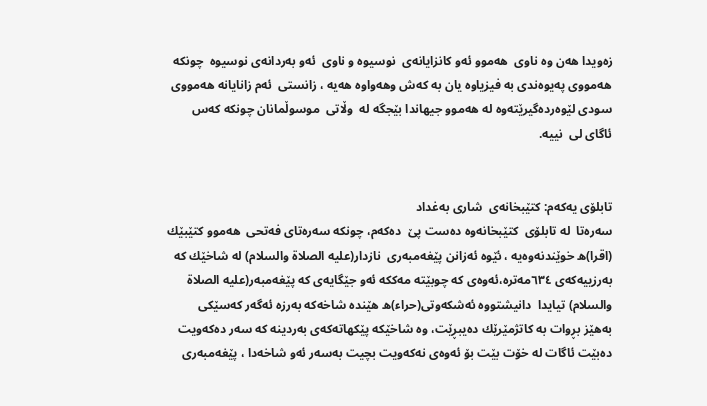زه‌ویدا هه‌ن وه‌ ناوی  هه‌موو ئه‌و كانزایانه‌ی  نوسیوه‌ و ناوی  ئه‌و به‌ردانه‌ی نوسیوه‌  چونكه‌ هه‌مووی په‌یوه‌ندی به‌ فیزیاوه‌ یان به‌ كه‌ش وهه‌واوه‌ هەیە ، زانستی  ئه‌م زانایانه‌ هه‌مووی  سودی لێوه‌رده‌گیرێته‌وه‌ له‌ هه‌موو جیهاندا بێجگه له‌ ‌ وڵاتی  موسوڵمانان چونكه‌ كه‌س  ئاگای لی  نییه‌.


تابلۆی یەکەم: کتێبخانەی  شاری بەغداد
سه‌ره‌تا  له‌ تابلۆی  كتێبخانه‌وه‌ ده‌ست پێ  ده‌كه‌م، چونكه‌ سه‌رەتای فه‌تحی  هه‌موو كتێبێك (اقرا)ه‌ خوێندنه‌وه‌یه‌ ، ئێوه‌ ئه‌زانن پێغه‌مبه‌ری  نازدار(علیه‌ الصلاة والسلام) له‌ شاخێك كه‌ به‌رزییه‌كه‌ی ٦٣٤مه‌تره‌،ئه‌وه‌ی كه‌ چوبێته‌ مه‌ككه‌ ئه‌و جێگایه‌ی كه‌ پێغه‌مبه‌ر(عليه الصلاة والسلام) تیایدا  دانیشتووه‌ ئه‌شكه‌وتی(حراء)ه‌ هێنده‌ شاخه‌كه‌ به‌رزه‌ ئه‌گه‌ر كه‌سێكی  به‌هێز بڕوات به‌ كاتژمێرێك ده‌یبڕێت، وه‌ شاخێكه‌ پێكهاته‌كه‌ی به‌ردینه‌ كه‌ سه‌ر ده‌كه‌ویت ده‌بێت ئاگات له‌ خۆت بێت بۆ ئه‌وه‌ی نه‌كه‌ویت بچیت به‌سه‌ر ئه‌و شاخه‌دا ، پێغه‌مبه‌ری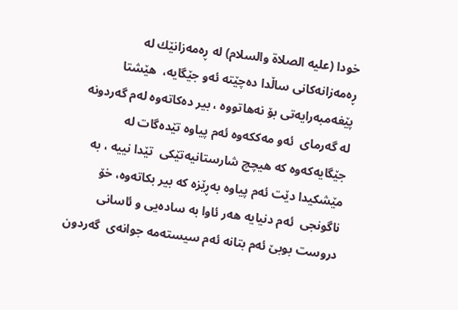خودا (عليه الصلاة والسلام) له‌ ڕه‌مه‌زانێك له‌ ڕه‌مه‌زانه‌كانی ساڵدا ده‌چێته‌ ئه‌و جێگایه‌،  هێشتا  پێغه‌مبه‌رایه‌تی بۆ نه‌هاتووه‌ ، بیر ده‌كاته‌وه‌ له‌م گه‌ردونه‌ له‌ گه‌رمای  ئه‌و مه‌ككه‌وه‌ ئه‌م پیاوه‌ تێده‌گات له‌ جێگایه‌كه‌وه‌ كه‌ هیچچ شارستانیه‌تێكی  تێدا نییه‌ ، به‌ مێشكیدا دێت ئه‌م پیاوه‌ به‌ڕێزه‌ كه‌ بیر بكاته‌وه‌، خۆ ناگونجی  ئه‌م دنیایه‌ هه‌ر ئاوا به‌ ساده‌یی و ئاسانی  دروست بوبێ ئه‌م بتانه‌ ئه‌م سیسته‌مه‌ جوانه‌ی  گه‌ردون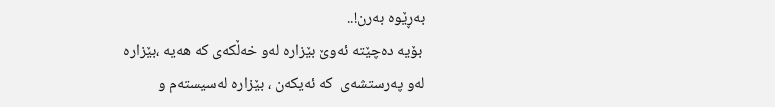به‌ڕێوه‌ به‌رن!..
 بۆیه‌ ده‌چێته‌ ئه‌وێ بێزاره‌ له‌و خه‌ڵكه‌ی كه‌ هه‌یه‌ ،بێزاره‌ له‌و په‌رستشه‌ی  كه‌ ئه‌یكه‌ن ، بێزاره‌ له‌سیستەم و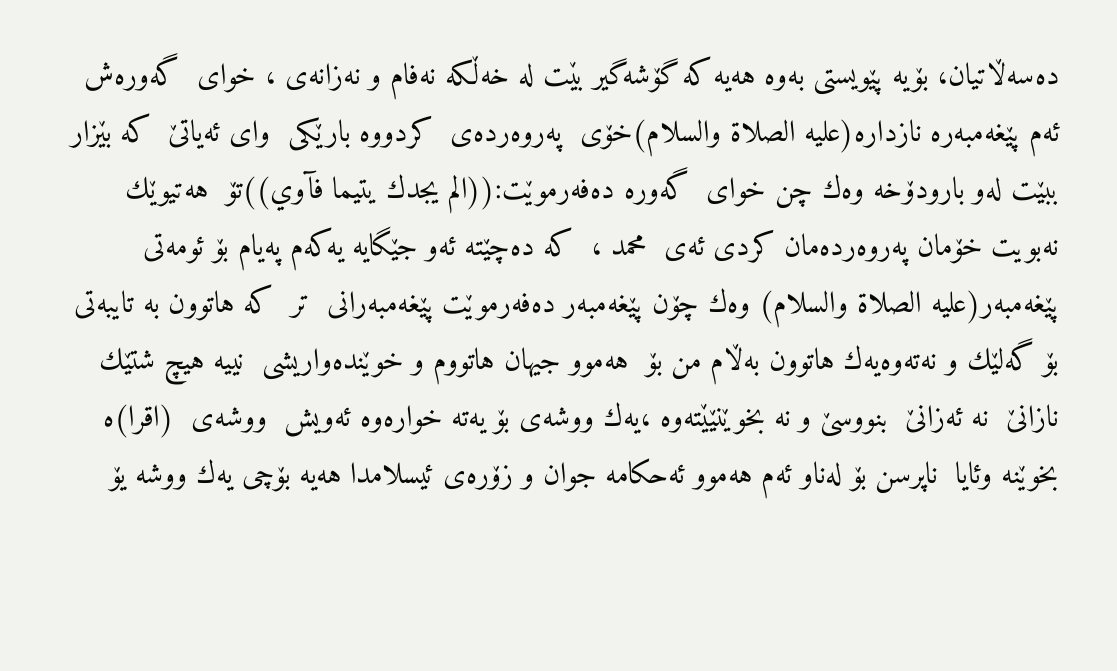دەسەڵاتیان، بۆیه‌ پێویستی به‌وه‌ هه‌یه‌ كه‌ گۆشه‌گیر بێت له‌ خه‌ڵكه‌ نه‌فام و نه‌زانه‌ی ، خوای  گه‌وره‌ش  ئه‌م پێغه‌مبه‌ره‌ نازداره‌(عليه الصلاة والسلام)خۆی  په‌روه‌رده‌ی  كردووه بارێكی  وای ئه‌یاتێ  كه‌ بێزار  ببێت له‌و بارودۆخه‌ وه‌ك چن خوای  گه‌وره‌ ده‌فه‌رموێت:((الم یجدك یتیما فآوي))تۆ  هەتیوێك نه‌بویت خۆمان په‌روه‌رده‌مان كردی ئه‌ی  محمد ،  كه‌ ده‌چێته‌ ئه‌و جێگایه‌ یه‌كه‌م په‌یام بۆ ئومه‌تی  پێغه‌مبه‌ر(عليه الصلاة والسلام) وه‌ك چۆن پێغه‌مبه‌ر ده‌فه‌رموێت پێغه‌مبه‌رانی  تر  كه‌ هاتوون به‌ تایبه‌تی  بۆ گه‌لێك و نه‌تەوه‌یه‌ك هاتوون به‌ڵام من بۆ  هه‌موو جیهان هاتووم و خوێنده‌واریشی  نییه‌ هیچ شتێك نازانێ  نه‌ ئه‌زانێ  بنووسێ و نه‌ بخوێنێێته‌وه‌ ،یه‌ك ووشه‌ی بۆ یه‌ته‌ خواره‌وه‌ ئه‌ویش  ووشه‌ی  (اقرا)ه‌ بخوێنه‌ وئایا  ناپرسن بۆ له‌ناو ئه‌م هه‌موو ئه‌حكامه‌ جوان و زۆره‌ی ئیسلامدا هه‌یه‌ بۆچی یه‌ك ووشه‌ یۆ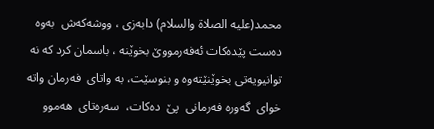محمد(علیه الصلاة والسلام) دابه‌زی ، ووشه‌كه‌ش  به‌وه‌ ده‌ست پێده‌كات ئه‌فه‌رمووێ بخوێنه‌ ،‌ باسمان كرد كه‌ نه‌ توانیویه‌تی بخوێنێته‌وه‌ و بنوسێت، به‌ واتای  فه‌رمان واته‌ خوای  گه‌وره‌ فه‌رمانی  پێ  ده‌كات، ‌ سه‌ره‌تای  هه‌موو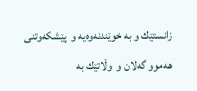زانستێك و به‌ خوێندنه‌وه‌یه‌ و  پێشكه‌وتنی  هه‌موو گه‌لان و  وڵاتێك به‌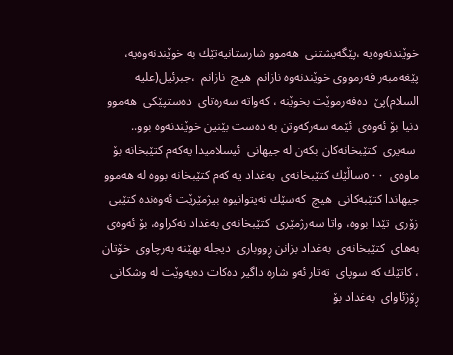خوێندنه‌وه‌یه ‌،پێگه‌یشتنی  هه‌موو شارستانیه‌تێك به‌ خوێندنه‌وه‌یه‌، پێغه‌مبه‌ر فه‌رمووی خوێندنه‌وه‌ نازانم  هیچ  نازانم  ،جبرئیل(علیه السلام)پێ  ده‌فه‌رموێت بخوێنه ، كه‌واته‌ سه‌ره‌تای  ده‌ستپێكی  هه‌موو دنیا بۆ ئه‌وه‌ی  ئێمه‌ سه‌ركه‌وتن به‌ ده‌ست بێنین خوێندنه‌وه‌ بوو..
 سه‌یری  كتێبخانه‌كان بكه‌ن له‌ جیهانی  ئیسلامیدا یه‌كه‌م كتێبخانه‌ بۆ  ماوه‌ی  ٥٠٠ساڵێك كتێبخانه‌ی  به‌غداد یه‌ كه‌م كتێبخانه‌ بووه‌ له‌ هه‌موو جیهاندا كتێبه‌كانی  هیچ  كه‌سێك نه‌یتوانیوه‌ بیژمێرێت ئه‌وه‌نده‌ كتێبی  زۆری  تێدا بووه‌، واتا سه‌رژمێری  كتێبخانه‌ی به‌غداد نه‌كراوه‌، بۆ ئه‌وه‌ی  به‌های  كتێبخانه‌ی  به‌غداد بزانن ڕووباری  دیجله‌ بهێنه‌ به‌رچاوی  خۆتان ، كاتێك که‌ سوپای  ته‌تار ئەو شارە داگیر دەکات دەیەوێت له‌ وشكانی  ڕۆژئاوای  به‌غداد بۆ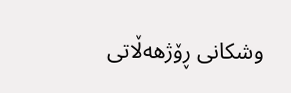وشكانی ڕۆژهه‌ڵاتی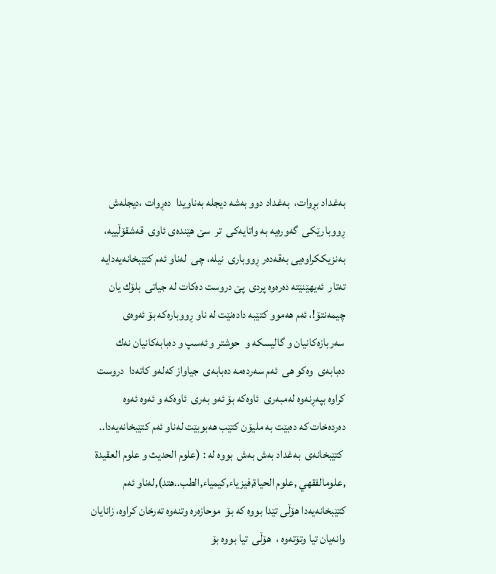به‌غداد بڕوات، ‌ به‌غداد دوو به‌شه‌ دیجله‌ به‌ناویدا  ده‌ڕوات ،دیجله‌ش ڕووبارێكی  گه‌وره‌یه‌ به‌ واتایه‌كی  تر  سێ هێنده‌ی ئاوی  قه‌شقۆڵییه‌‌، به‌نزیككراوه‌یی به‌قه‌ده‌ر ڕووباری  نیله‌، چی  له‌ناو ئه‌م كتێبخانه‌یه‌دایه‌ ته‌تار  ئەیهێنێتە ده‌ره‌وه‌ پردی  پێ دروست ده‌كات له‌ جیاتی  بلۆك یان چیمه‌نتۆ!، ئه‌م هه‌موو كتێبه‌ داده‌نێت له‌ ناو ڕووباره‌كه‌ بۆ ئه‌وه‌ی  سه‌ربازه‌كانیان و گالیسكه‌ و  حوشتر و ئه‌سپ و ده‌بابه‌كانیان نه‌ك ده‌بابه‌ی  وه‌كو هی  ئه‌م سه‌رده‌مه‌ ده‌بابه‌ی  جیاواز كه‌له‌و كاته‌دا  دروست كراوه‌ بپه‌ڕنه‌وه‌ له‌مبه‌ری  ئاوه‌كه‌ بۆ ئه‌و به‌ری  ئاوه‌كه‌ و ئه‌وه‌ ئه‌وه‌ ده‌رده‌خات كه‌ ده‌بێت به‌ ملیۆن كتێب هه‌بوبێت له‌ناو ئه‌م كتێبخانه‌یه‌دا..
 كتێبخانه‌ی  به‌غداد به‌ش‌ به‌ش  بووه‌ له : (علوم الحدیث و علوم العقيدة ,علومالفقهي ,علوم الحياة,فيزياء,كيمياء,الطب..هتد),له‌ناو ئه‌م كتێبخانه‌یه‌دا هۆڵی تێدا بووه‌ كه‌ بۆ  موحازه‌ره‌ وتنه‌وه‌ تەرخان کراوە، زانایان وانەیان تیا وتۆته‌وه‌ ، ‌ هۆڵی  تیا بووه‌ بۆ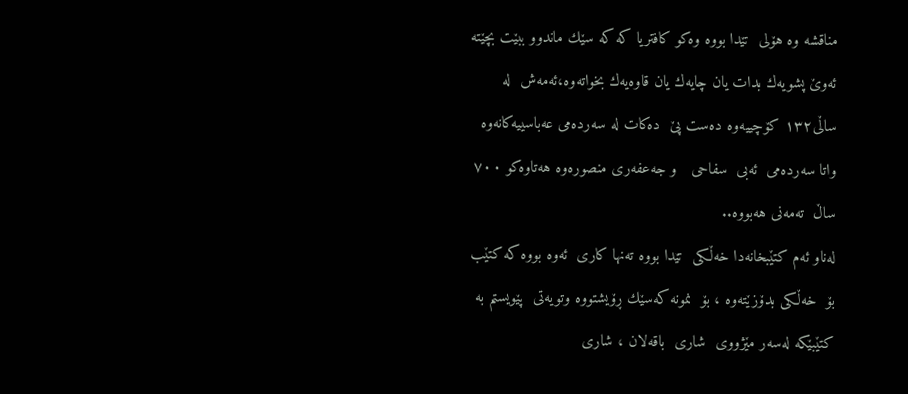مناقشه‌ وه‌ هۆلی  تێدا بووه‌ وه‌كو كافتریا كه‌ كه‌ سێك ماندوو ببێت بچێته‌ ئه‌وێ پشویه‌ك بدات یان چایه‌ك یان قاوه‌یه‌ك بخواته‌وه‌،ئه‌مه‌ش  له‌ ساڵی١٣٢ كۆچییه‌وه‌ ده‌ست پێ  ده‌كات له‌ سه‌رده‌می عه‌باسییه‌كانه‌وه‌ واتا‌ سه‌رده‌می  ئه‌بی  سفاحی   و جەعفەری منصوره‌وه‌ هه‌تاوه‌كو ٧٠٠ ساڵ  تەمەنی هەبووە..
له‌ناو ئه‌م كتێبخانه‌دا خه‌ڵكی  تێدا بووه‌ ته‌نها كاری  ئه‌وه‌ بووه‌ كه‌ كتێب بۆ  خەڵکی بدۆزێته‌وه‌ ، بۆ  نمونه‌ كه‌سێك ڕۆیشتووه‌ وتویه‌تی  پێویستم به‌ كتێبێكه‌ له‌سه‌ر مێژووی  شاری  باقه‌لان ، شاری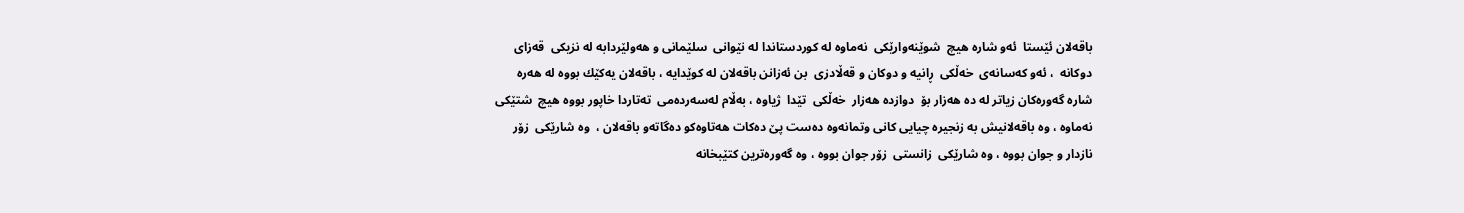باقه‌لان ئێستا  ئه‌و شاره‌ هیچ  شوێنه‌وارێكی  نه‌ماوه‌ له‌ كوردستاندا له‌ نێوانی  سلێمانی و هه‌ولێردابه‌ له‌ نزیكی  قه‌زای  دوكانه‌  ، ئه‌و كه‌سانه‌ی  خه‌ڵكی  ڕانیه‌ و دوكان و قه‌ڵادزی  بن ئه‌زانن باقه‌لان له‌ كوێدایه‌ ، باقه‌لان یه‌كێك بووه‌ له‌ هه‌ره‌ شاره‌ گه‌وره‌كان زیاتر له‌ ده‌ هه‌زار بۆ  دوازده‌ هه‌زار  خه‌ڵكی  تێدا  ژیاوه‌ ، به‌ڵام له‌سه‌رده‌می  ته‌تاردا خاپور بووه‌ هیچ  شتێكی  نه‌ماوه‌ ، وه‌ باقه‌لانیش به‌ زنجیره‌ چیایی كانی وتمانه‌وه‌ ده‌ست پێ ده‌كات هه‌تاوه‌كو ده‌گاته‌و باقه‌لان ،  وه‌ شارێكی  زۆر نازدار و جوان بووه‌ ، وه‌ شارێكی  زانستی  زۆر جوان بووه‌ ، وه‌ گه‌وره‌ترین كتێبخانه‌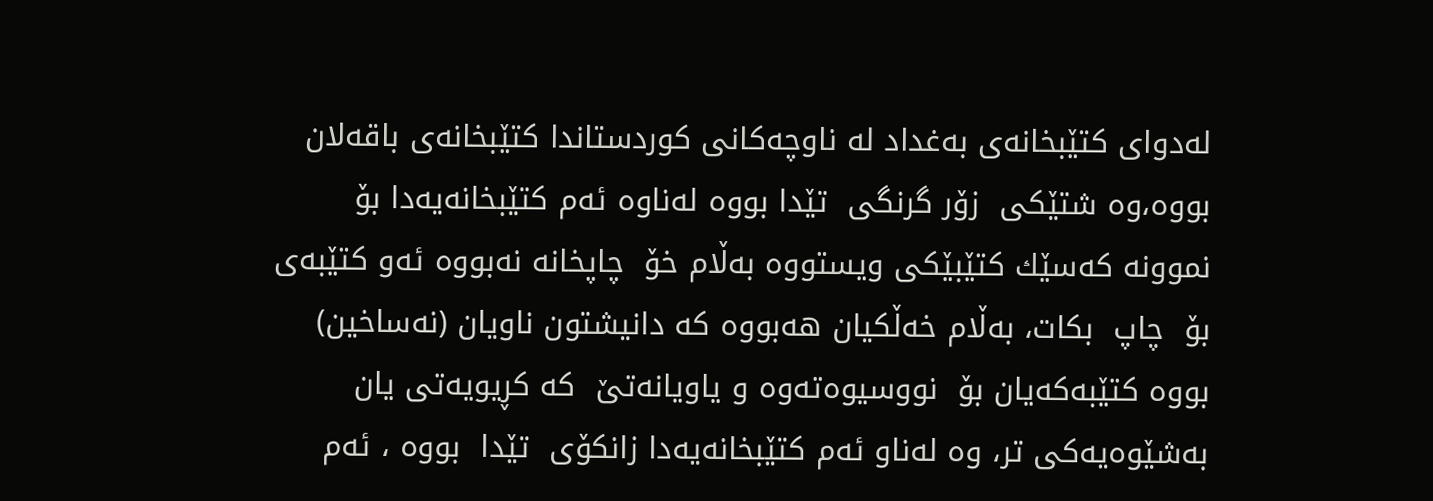له‌دوای كتێبخانه‌ی به‌غداد له‌ ناوچه‌كانی كوردستاندا كتێبخانه‌ی باقه‌لان بووه‌،وه‌ شتێكی  زۆر گرنگی  تێدا بووه‌ له‌ناوه‌ ئه‌م كتێبخانه‌یه‌دا بۆ  نموونه‌ كه‌سێك كتێبێكی ویستووه‌ به‌ڵام خۆ  چاپخانه‌ نه‌بووه‌ ئه‌و كتێبه‌ی  بۆ  چاپ  بكات، به‌ڵام خه‌ڵكیان هه‌بووه‌ كه‌ دانیشتون ناویان (نەساخین) بووه‌ كتێبه‌كه‌یان بۆ  نووسیوه‌ته‌وه‌ و یاویانه‌تێ  كه‌ كڕیویه‌تی یان به‌شێوه‌یه‌كی تر، وه‌ له‌ناو ئه‌م كتێبخانه‌یه‌دا زانکۆی  تێدا  بووه‌ ، ئه‌م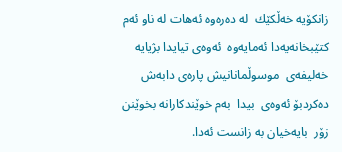زانکۆیە‌ خه‌ڵكێك  له‌ ده‌ره‌وه‌ ئه‌هات له‌ ناو ئه‌م كتێبخانه‌یه‌دا ئه‌مایه‌وه‌  ئه‌وه‌ی تیایدا بژیایە خه‌لیفه‌ی  موسوڵمانانیش پاره‌ی دابه‌ش  ده‌كردبۆ ئه‌وه‌ی  بیدا  به‌م خوێندكارانه‌ بخوێنن زۆر  بایه‌خیان به‌ زانست ئه‌دا.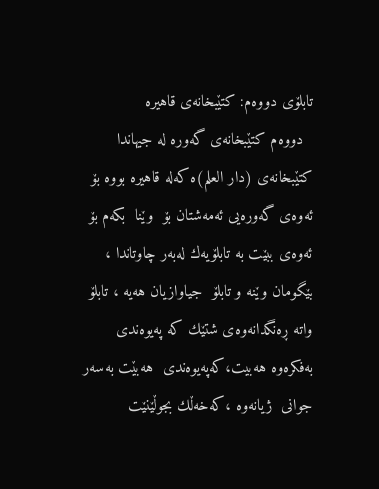تابلۆی دووەم: کتێبخانەی قاهیرە
  دووه‌م كتێبخانه‌ی گه‌وره‌ له‌ جیهاندا كتێبخانه‌ی (دار العلم)ه‌ كه‌له‌ قاهیره‌ بووه‌ بۆ ئه‌وه‌ی گه‌وره‌یی ئه‌مه‌شتان بۆ  وێنا  بكه‌م بۆ ئه‌وه‌ی ببێت به‌ تابلۆیه‌ك له‌به‌ر چاوتاندا ، بێگومان وێنه‌ و تابلۆ  جیاوازیان هه‌یه‌ ، تابلۆ واته‌‌ ڕه‌نگدانه‌وه‌ی شتێك كه‌ په‌یوه‌ندی  به‌فكره‌وه‌ هه‌بیت،كه‌په‌یوه‌ندی  هه‌بێت به‌سه‌ر جوانی  ژیانه‌وه‌ ،كه‌خه‌ڵك بجوڵێنێت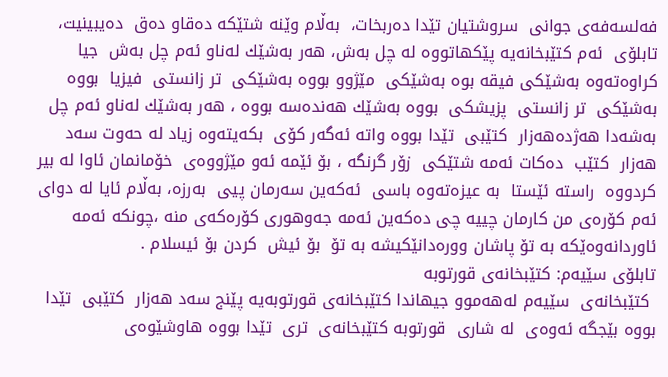فه‌لسه‌فه‌ی جوانی  سروشتیان تێدا ده‌ربخات،  به‌ڵام وێنه‌ شتێكه‌ ده‌قاو ده‌ق  ده‌یبینیت، تابلۆی  ئه‌م كتێبخانه‌یه‌ پێكهاتووه‌ له‌ چل به‌ش، هه‌ر به‌شێك له‌ناو ئەم چل به‌ش  جیا  كراوه‌ته‌وه ‌به‌شێكی فیقه بوه‌ به‌شێكی  مێژوو بووه‌ به‌شێكی  تر زانستی  فیزیا  بووه‌ به‌شێكی  تر زانستی  پزیشكی  بووه‌ به‌شێك هه‌نده‌سه‌ بووه‌ ، هه‌ر به‌شێك له‌ناو ئه‌م چل به‌شەدا‌ هه‌ژده‌هه‌زار  كتێبی  تێدا بووه‌ واته‌ ئه‌گه‌ر كۆی  بكه‌یته‌وه‌ زیاد له‌ حه‌وت سه‌د هه‌زار  كتێب  ده‌كات ئه‌مه‌ شتێكی  زۆر گرنگە‌ ، بۆ ئێمه‌ ئه‌و مێژووه‌ی  خۆمانمان ئاوا له‌ بیر كردووه‌  راسته‌ ئێستا  به‌ عیزه‌ته‌وه‌ باسی  ئه‌كه‌ین سه‌رمان پیی  به‌رزه،‌ به‌ڵام ئایا له‌ دوای  ئه‌م کۆرەی من‌ كارمان چییه‌ چی ده‌كه‌ین ئه‌مه‌ جەوهوری کۆرەکەی منە ،چونكه‌ ئه‌مه‌ ئاوردانەوەێكه‌ به‌ تۆ پاشان‌ وورەدانێكیشه‌ به‌ تۆ  بۆ ئیش  كردن بۆ ئیسلام .
تابلۆی سێیەم: کتێبخانەی قورتوبە
 كتێبخانه‌ی  سێیه‌م له‌هه‌موو جیهاندا كتێبخانه‌ی قورتوبه‌یه‌ پێنج سه‌د هه‌زار  كتێبی  تێدا بووه‌ بێجگه‌ ئه‌وه‌ی  له‌ شاری  قورتوبه‌ كتێبخانه‌ی  تری  تێدا بووه‌ هاوشێوه‌ی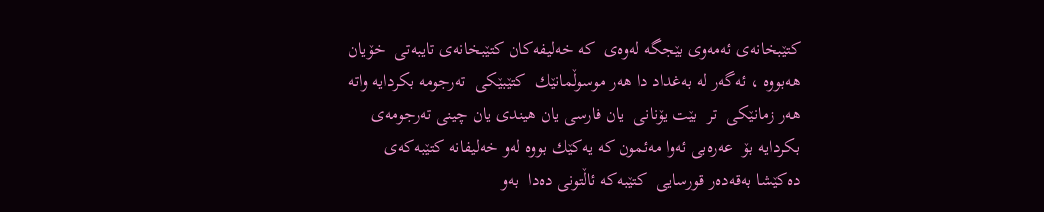كتێبخانه‌ی ئه‌مه‌وی بێجگه‌ له‌وه‌ی  كه‌ خه‌لیفه‌كان كتێبخانه‌ی تایبه‌تی  خۆیان هه‌بووه‌ ، ئه‌گه‌ر له‌ به‌غداد دا هه‌ر موسوڵمانێك  كتێبێكی  ته‌رجومه‌ بكردایه‌ واته‌ هه‌ر زمانێكی  تر  بێت یۆنانی  یان فارسی یان هیندی یان چینی ته‌رجومه‌ی  بكردایه‌ بۆ  عه‌ره‌بی ئەوا مه‌ئمون كه‌ یه‌كێك بووه‌ له‌و خه‌لیفانه‌ كتێبه‌كه‌ی  ده‌كێشا به‌قه‌ده‌ر قورسایی  كتێبه‌كه‌ ئاڵتونی ده‌دا  به‌و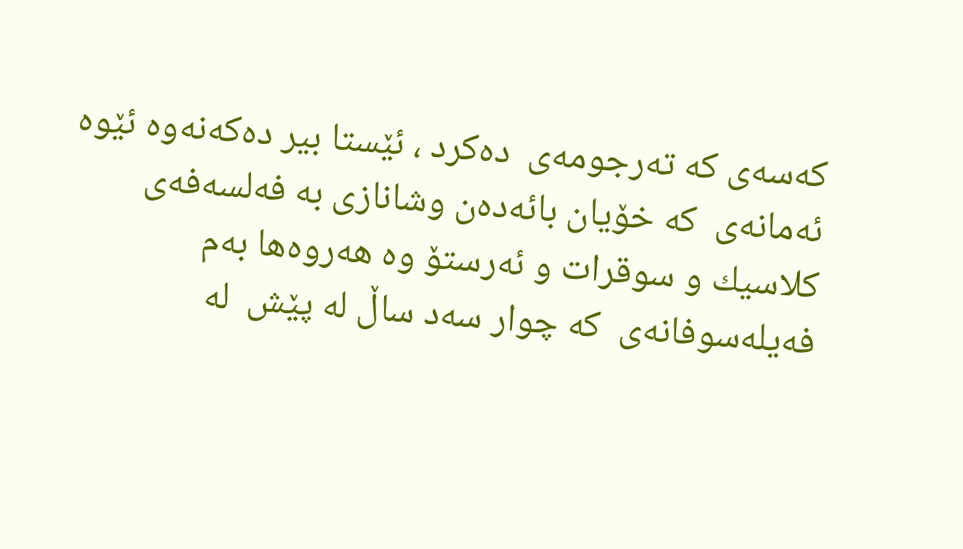كه‌سه‌ی كه‌ ته‌رجومه‌ی  ده‌كرد ، ئێستا بیر ده‌كه‌نه‌وه‌ ئێوه‌ ئه‌مانه‌ی  كه‌ خۆیان بائەدەن وشانازی به‌ فه‌لسه‌فه‌ی  كلاسیك و سوقرات و ئه‌رستۆ وه‌ هه‌روه‌ها به‌م فه‌یله‌سوفانه‌ی  كه‌ چوار سه‌د ساڵ له‌ پێش  له‌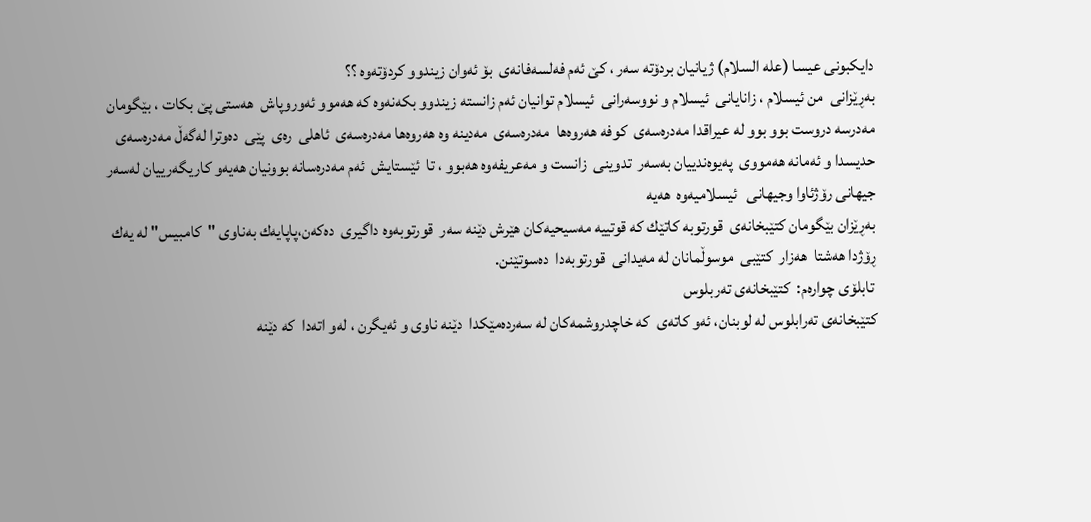دایكبونی عیسا (عله السلام) ژیانیان بردۆته‌ سه‌ر ، كێ ئه‌م فەلسەفانەی  بۆ ئه‌وان زیندوو كردۆته‌وه‌ ؟؟
به‌ڕێزانی  من ئیسلام ، زانایانی  ئیسلام و نووسه‌رانی  ئیسلام توانیان ئه‌م زانسته‌ زیندوو بكه‌نه‌وه‌ كه‌ هه‌موو ئه‌وروپاش  هه‌ستی پێ بكات ، بێگومان مه‌درسه‌ دروست بوو بوو له‌ عیراقدا مه‌دره‌سه‌ی  كوفه‌ هه‌روه‌ها  مه‌دره‌سه‌ی  مه‌دینه‌ وه‌ هه‌روه‌ها مه‌دره‌سه‌ی  ئاهلی  ره‌ی ‌ پێی  ده‌وترا له‌گه‌ڵ مه‌دره‌سه‌ی  حدیسدا و ئه‌مانه‌ هه‌مووی  په‌یوه‌ندییان به‌سه‌ر  تدوینی  زانست و مەعریفەوە هەبوو ، تا  ئێستایش  ئه‌م مه‌دره‌سانه‌ بوونیان هه‌یه‌و كاریگه‌رییان له‌سه‌ر جیهانی رۆژئاوا وجیهانی   ئیسلامیەوە  هه‌یه‌
به‌ڕێزان بێگومان كتێبخانه‌ی  قورتوبه‌ كاتێك كه‌ قوتییه مه‌سیحیەکان هێرش دێنه‌ سەر  قورتوبه‌وه‌ داگیری  ده‌كه‌ن،پاپایه‌ك به‌ناوی "كامبیس" له‌ یه‌ك ڕۆژدا هه‌شتا  هه‌زار  كتێبی  موسوڵمانان له‌ مه‌یدانی  قورتوبه‌دا  ده‌سوتێنن.
 تابلۆی چوارەم:  کتێبخانەی تەربلوس
کتێبخانەی ته‌رابلوس له‌ لوبنان، ئه‌و كاته‌ی  كه‌ خاچدروشمەکان له‌ سه‌رده‌مێكدا  دێنه‌ ناوی و ئه‌یگرن ، له‌و اته‌دا  كه‌ دێنه‌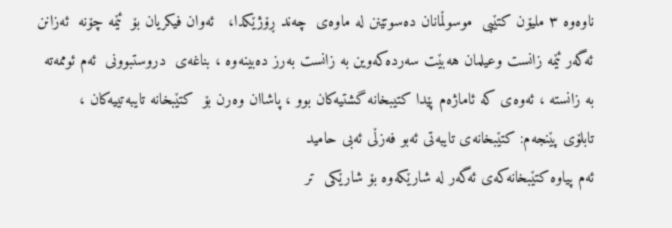ناوه‌وه‌ ٣ ملیۆن كتێبی  موسوڵمانان ده‌سوتێنن له‌ ماوه‌ی  چه‌ند ڕۆژێكدا،   ئه‌وان فیكریان بۆ  ئێمه‌ چۆنه‌  ئه‌زانن ئه‌گه‌ر ئێمه‌ زانست وعیلمان هه‌بێت سه‌رده‌كه‌وین به‌ زانست به‌رز ده‌بینه‌وه‌ ، بناغه‌ی  دروستبوونی  ئه‌م ئوممه‌ته‌ به‌ زانسته‌ ، ئەوەی کە ئاماژەم پێدا كتیبخانه‌ گشتیه‌كان بوو ، پاشاان وه‌رن بۆ  كتێبخانه‌ تایبه‌تییه‌كان ،
تابلۆی پێنجەم: کتێبخانەی تایبەتی ئەبو فەزڵی ئەبی حامید
ئه‌م پیاوه‌ كتێبخانه‌كه‌ی ئه‌گه‌ر له‌ شارێكه‌وه‌ بۆ شارێكی  تر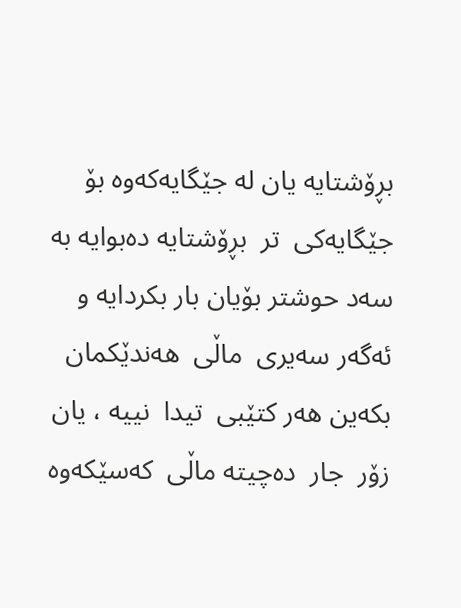بڕۆشتایه‌ یان له‌ جێگایه‌كه‌وه‌ بۆ  جێگایه‌كی  تر  بڕۆشتایه‌ ده‌بوایه‌ به‌ سه‌د حوشتر بۆیان بار بكردایه‌ و ئه‌گه‌ر سه‌یری  ماڵی  هه‌ندێكمان بكه‌ین هه‌ر كتێبی  تیدا  نییه‌ ، یان زۆر  جار  ده‌چیته‌ ماڵی  كه‌سێكه‌وه‌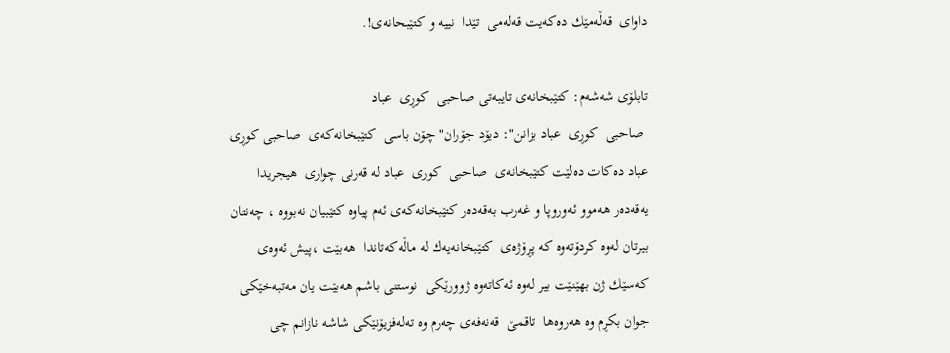داوای  قه‌ڵه‌مێك ده‌كه‌یت قه‌له‌می  تێدا  نییه‌ و كتێبحانه‌ی!.

تابلۆی شەشەم: کتێبخانەی تایبەتی صاحبی  كوڕی  عباد
 صاحبی  كوڕی  عباد بزانن": دیۆد جۆران" چۆن باسی  كتێبخانه‌كه‌ی  صاحبی كوڕی عباد ده‌كات ده‌لێت كتێبخانه‌ی  صاحبی  كوری  عباد له‌ قه‌رنی چواری  هیجریدا یه‌قه‌ده‌ر هه‌موو ئه‌وروپا و غه‌رب به‌قه‌ده‌ر كتێبخانه‌كه‌ی ئه‌م پیاوه‌ كتێبیان نه‌بووه‌ ، چه‌نتان بیرتان له‌وه‌ كردۆته‌وه‌ كه‌ پڕۆژه‌ی  كتێبخانه‌یه‌ك له‌ ماڵه‌كه‌تاندا  هه‌بێت ،پیش ئه‌وه‌ی  كه‌سێك ژن بهێنێت بیر له‌وه‌ ئه‌كاته‌وه‌ ژوورێكی  نوستنی باشم هه‌بێت یان مه‌تبه‌خێكی جوان بكڕم وه‌ هه‌روه‌ها  تاقمێ  قه‌نه‌فه‌ی چه‌رم وه‌ ته‌له‌فزیۆنێكی شاشه‌ نازانم چی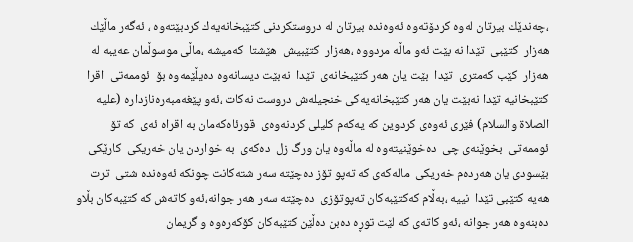،چه‌ندێك بیرتان له‌وه‌ كردۆته‌وه‌ ئه‌وه‌نده‌ بیرتان له‌ دروستكردنی كتێبخانه‌یه‌ك كردبێته‌وه‌ ، ئه‌گه‌ر ماڵێك هه‌زار  كتێبی  تێدا نه‌ بێت ئه‌و ماڵه‌ مردووه‌ ،هه‌زار  كتێبیش  هێشتا  كه‌میشه‌ ،ماڵی موسوڵمان عه‌یبه‌ له‌ هه‌زار  كێب كه‌متری  تێدا  بێت یان هه‌ر كتێبخانه‌ی  تێدا  نه‌بێت دیسانه‌وه‌ ده‌یڵێمه‌وه‌ بۆ  ئوممەتی  اقرا كتێبخانیه‌ تێدا نه‌بێت یان هه‌ر كتێبخانه‌یه‌كی خنجیله‌ش دروست نه‌كات ،ئه‌و پێغه‌مبه‌ره‌نازداره‌ (علیه‌ الصلاة والسلام) فێری ئه‌وه‌ی كردوین كه‌ یه‌كه‌م كلیلی كردنه‌وه‌ی  قورئاه‌كه‌مان به‌ اقراە ئه‌ی  كه‌ تۆ  ئوممه‌تی  بخوێنه‌ی چی  ده‌خوێنیته‌وه‌ له‌ ماڵه‌وه‌ یان ورگ زل  ده‌كه‌ی  به‌ خواردن یان خه‌ریكی  كارێكی بێسودی یان هه‌رده‌م خه‌ریكی  ماله‌كه‌ی كه‌ ته‌پو تۆز ده‌چێته‌ سه‌ر شته‌كانت چونكه‌ ئه‌وه‌ندە شتی  ترت هه‌یه‌ كتێبی تێدا  نییه‌ ،به‌ڵام كه‌كتێبه‌كان ته‌پوتۆزی  ده‌چێته‌ سه‌ر هه‌ر جوانه،ئه‌و كاته‌ش كه‌ كتێبه‌كان بڵاو ده‌بنه‌وه‌ هه‌ر جوانه‌ ،ئه‌و كاته‌ی كه‌ لێت توڕه‌ ده‌بن ده‌ڵێن كتێبه‌كان كۆكه‌ره‌وه‌ و گریمان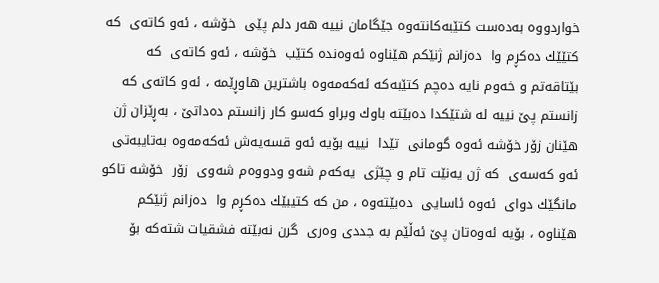خواردووه‌ ‌به‌ده‌ست كتێبه‌كانته‌وه‌ جێگامان نییه‌ ‌هه‌ر دلم پێی  خۆشه‌ ، ئه‌و كاته‌ی  كه‌ كتێێك دەكڕم وا  ده‌زانم ژنێكم هێناوه‌ ئه‌وه‌نده‌ كتێب  خۆشه‌ ، ئه‌و كاته‌ی  كه‌ بێتاقه‌تم و خه‌وم نایه‌ ده‌چم كتێبه‌كه‌ ئه‌كه‌مه‌وه‌ باشترین هاوڕێمه‌ ، ئه‌و كاته‌ی كه‌ زانستم پێ نییه‌ له‌ شتێكدا ده‌بێته‌ باوك وبراو كه‌سو كار زانستم ده‌داتێ ، به‌ڕێزان ژن هێنان زۆر خۆشه‌ ئه‌وه‌ گومانی  تێدا  نییه‌ بۆیه‌ ئه‌و قسه‌یه‌ش ئه‌كه‌مه‌وه‌ به‌تایبه‌تی  ئه‌و كه‌سه‌ی  كه‌ ژن یه‌نێت تام و چێژی  یه‌كه‌م شه‌و ودووه‌م شه‌وی  زۆر  خۆشه‌ تاكو مانگێك دوای  ئه‌وه‌ ئاسایی  ده‌بێته‌وه‌ ، من كه‌ كتیبێك ده‌كڕم وا  ده‌زانم ژنێكم هێناوه‌ ، بۆیه‌ ئه‌وه‌تان پێ ئه‌ڵێم به‌ جددی وه‌ری  گرن نه‌بێته‌ فشقیات شته‌كه‌ بۆ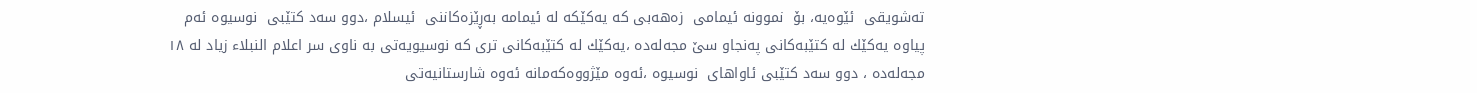ته‌شویقی  ئێوه‌یه‌، بۆ  نموونه‌ ئیمامی  زه‌هه‌بی كه‌ یه‌كێكه‌ له‌ ئیمامه‌ به‌ڕێزه‌كاننی  ئیسلام ،دوو سه‌د كتێبی  نوسیوه‌ ئه‌م پیاوه‌ یه‌كێك له‌ كتێبه‌كانی په‌نجاو سێ مجه‌له‌ده‌ ،یه‌كێك له‌ كتێبه‌كانی تری كه‌ نوسیویه‌تی به‌ ناوی سر اعلام النبلاء زیاد له‌ ١٨ مجه‌له‌ده‌ ، دوو سه‌د كتێبی ئاواهای  نوسیوه‌ ،ئه‌وه‌ مێژووه‌كه‌مانه‌ ئه‌وه‌ شارستانیه‌تی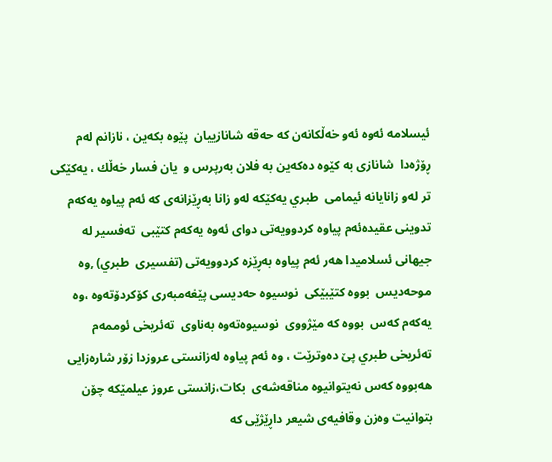ئیسلامه‌ ئه‌وه‌ ئه‌و خه‌ڵكانه‌ن كه‌ حه‌قه‌ شانازییان  پێوه‌ بكه‌ین ، نازانم له‌م ڕۆژه‌دا  شانازی به‌ كێوه‌ ده‌كه‌ین به‌ فلان بەرپرس و  یان فسار خه‌ڵك ، یه‌كێكی  تر له‌و زانایانه‌ ئیمامی  طبري یه‌كێكه‌ له‌و زانا به‌ڕێزانه‌ی كه‌ ئه‌م پیاوه‌ یه‌كه‌م تدوینی عقیده‌ئه‌م پیاوه‌ كردوویه‌تی دوای ئه‌وه‌ یه‌كه‌م كتێبی  ته‌فسیر له‌ جیهانی ئسلامیدا هه‌ر ئه‌م پیاوه‌ به‌ڕێزه‌ كردوویه‌تی (تفسیری  طبري) ,وە موحه‌ديس  بووه‌ كتێبێكی  نوسیوه‌ حه‌دیسی پێغه‌مبه‌ری كۆكردۆته‌وه‌ ،وه‌ یه‌كه‌م كه‌س  بووه‌ كه‌ مێژووی  نوسیوه‌ته‌وه‌ به‌ناوی  ته‌ئریخی ئوممه‌م ته‌ئریخی طبري پێ ده‌وترێت ، وه‌ ئه‌م پیاوه‌ له‌زانستی عروزدا زۆر شاره‌زایی هه‌بووه‌ كه‌س نه‌یتوانیوه‌ مناقه‌شه‌ی  بكات،زانستی عروز عیلمێكه‌ چۆن بتوانیت وه‌زن وقافیه‌ی شیعر داڕێژێی كه‌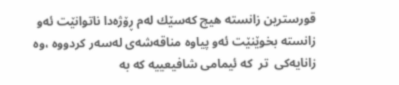قورسترین زانستە هیچ كه‌سێك له‌م ڕۆژه‌دا ناتوانێت ئەو زانستە بخوێنێت ئه‌و پیاوه‌ مناقه‌شه‌ی له‌سه‌ر كردووه‌ ،وه‌ زانایه‌كی  تر  كه‌ ئیمامی شافیعییه‌ كه‌ به‌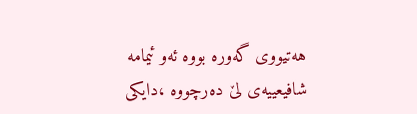هه‌تیووی گه‌وره‌ بووه‌ ئه‌و ئیمامه‌ شافیعییه‌ی لێ ده‌رچووه‌ ،دایكی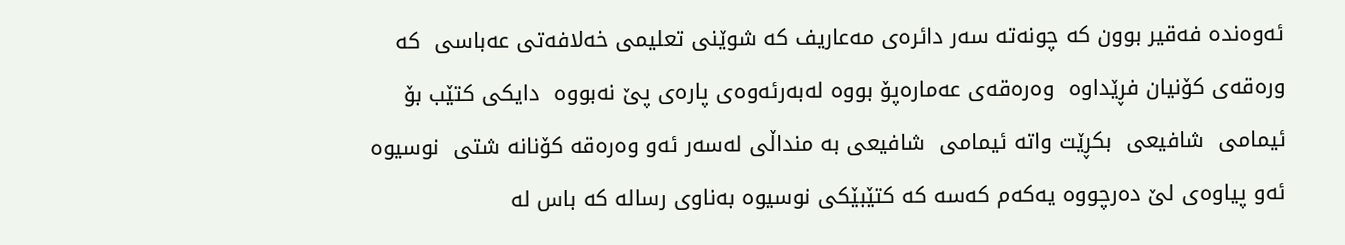ئه‌وه‌نده‌ فه‌قیر بوون كه‌ چونه‌ته‌ سه‌ر دائره‌ی مه‌عاریف كه‌ شوێنی تعلیمی خه‌لافه‌تی عه‌باسی  كه‌ وره‌قه‌ی كۆنیان فڕێداوه‌  وه‌ره‌قه‌ی عه‌ماره‌پۆ بووه‌ له‌به‌رئه‌وه‌ی پاره‌ی پێ نه‌بووه ‌ دایكی كتێب بۆ  ئیمامی  شافیعی  بكڕێت واته‌ ئیمامی  شافیعی به‌ منداڵی له‌سه‌ر ئەو وه‌ره‌قه‌ كۆنانه‌ شتی  نوسیوه‌ ئه‌و پیاوه‌ی لێ ده‌رچووه‌ یه‌كه‌م كه‌سه‌ كه‌ كتێبێكی نوسیوه‌ به‌ناوی رساله‌ كه‌ باس له‌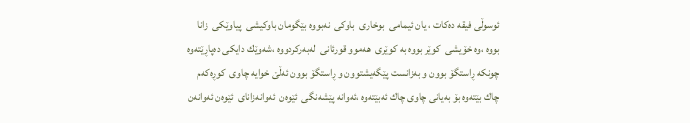ئوسوڵی فیقه ده‌كات ، یان ئیمامی  بوخاری  باوكی  نه‌بووه‌ بێگومان باوكیشی  پیاوێكی  زانا بووه‌ ،وه‌ خۆیشی  كوێر بووه‌ به‌ كوێری  هه‌موو قورئانی  له‌به‌ركردووه‌ ،شه‌وێك دایكی ده‌پاڕێته‌وه‌ چونكه‌ ڕاستگۆ بوون و بەزانست پێگه‌یشتوون و ڕاستگۆ بوون ئه‌ڵێ خوایه‌ چاوی  كوڕه‌كه‌م چاك بێته‌وه‌ بۆ به‌یانی چاوی چاك ئه‌بێته‌وه‌ ،ئه‌وانه‌ پێشه‌نگی  ئێوه‌ن  ئه‌وانه‌زانای  ئێوه‌ن ئه‌وانه‌ن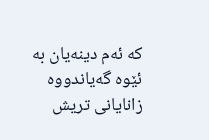كه‌ ئه‌م دینه‌یان به‌ ئێوه‌ گه‌یاندووه‌ زانایانی تریش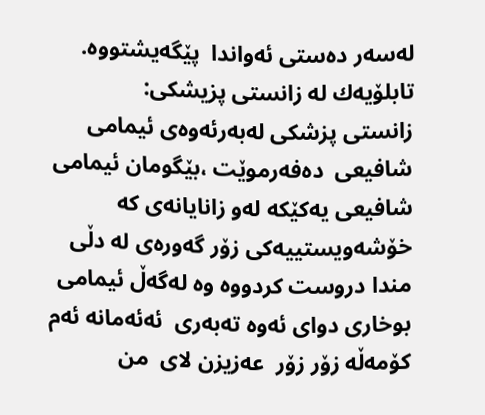له‌سه‌ر ده‌ستی ئه‌واندا  پێگه‌یشتووه.
تابلۆیەك لە زانستی پزیشکی:
زانستی پزشکی له‌به‌رئه‌وه‌ی ئیمامی شافیعی  ده‌فه‌رموێت ،بێگومان ئیمامی شافیعی یه‌كێكه‌ له‌و زانایانەی كه‌ خۆشه‌ویستییه‌كی زۆر گەورەی له‌ دڵی  مندا دروست كردووه‌ وه‌ له‌گه‌ڵ ئیمامی بوخاری دوای ئه‌وه‌ تەبەری  ئه‌ئه‌مانه‌ ئه‌م كۆمه‌ڵه‌ زۆر زۆر  عه‌زیزن لای  من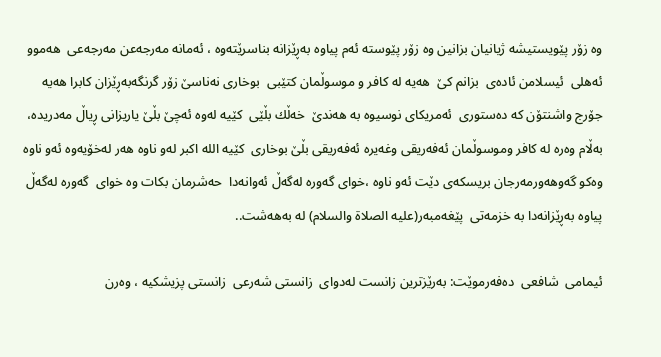وه‌ زۆر پێویستیشه‌ ژیانیان بزانین وه‌ زۆر پێوسته‌ ئه‌م پیاوه‌ به‌ڕێزانه‌ بناسرێته‌وه‌ ، ئه‌مانه‌ مه‌رجه‌عن مه‌رجه‌عی  هه‌موو ئه‌هلی  ئیسلامن ئاده‌ی  بزانم كێ  هه‌یه‌ له‌ كافر و موسوڵمان كتێبی  بوخاری نه‌ناسێ زۆر گرنگەبه‌ڕێزان كابرا هه‌یه‌ جۆرج واشنتۆن كه‌ ده‌ستوری  ئه‌مریكای نوسیوه‌ به‌ هه‌ندێ  خه‌ڵك بڵێی  كێیه‌ له‌وه‌ ئه‌چێ بڵێ یاریزانی ڕیاڵ مه‌دریده‌، به‌ڵام وه‌ره‌ له‌ كافر وموسوڵمان ئه‌فه‌ریقی وغه‌یره‌ ئه‌فه‌ریقی بڵێ بوخاری  كێیه‌ الله اكبر له‌و ناوه‌ هه‌ر له‌خۆیه‌وه‌ ئه‌و ناوه‌ وه‌كو گەوهەورمەرجان بریسكه‌ی دێت ئه‌و ناوه‌ ،خوای گه‌وره‌ له‌گه‌ڵ ئه‌وانه‌دا  حه‌شرمان بكات وه‌ خوای  گه‌وره‌ له‌گه‌ڵ پیاوه‌ به‌ڕێزانه‌دا به‌ خزمه‌تی  پێغه‌مبه‌ر(علیه الصلاة والسلام) له‌ به‌هه‌شت..

ئیمامی  شافعی  ده‌فه‌رموێت: بەرێزترین زانست له‌دوای  زانستی شه‌رعی  زانستی پزیشکیە ، وه‌رن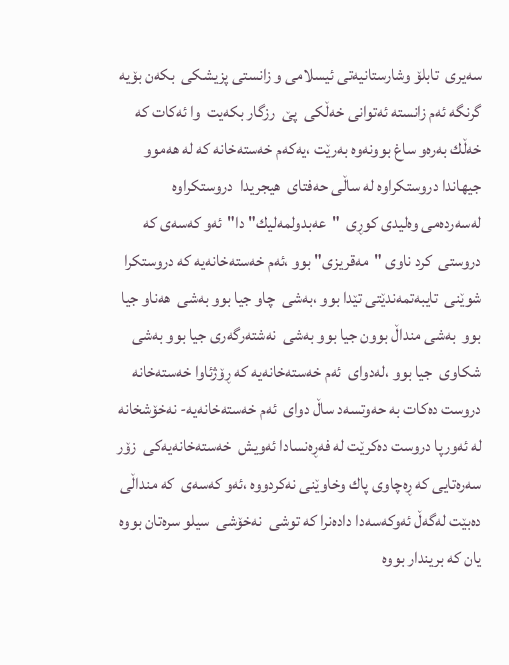سه‌یری  تابلۆ وشارستانیه‌تی ئیسلامی و زانستی پزیشکی  بكه‌ن بۆیه‌ گرنگە ئەم زانستە‌ ئه‌توانی خه‌ڵكی  پێ  رزگار بکەیت  وا ئه‌كات كه‌ خه‌ڵك به‌ره‌و ساغ بوونه‌وه‌ به‌رێت ،یه‌كه‌م خه‌سته‌خانه‌ كه‌ له‌ هه‌موو جیهاندا دروستكراوه‌ له‌ ساڵی حه‌فتای  هیجریدا  دروستكراوه‌ له‌سه‌رده‌می وه‌لیدی كوڕی  "عەبدولمەلیك" دا"ئه‌و كه‌سه‌ی كه‌ دروستی  كرد ناوی "مه‌قریزی" بوو ،ئه‌م خه‌سته‌خانه‌یه‌ كه‌ دروستكرا شوێنی  تایبەتمەندێتی تێدا بوو ،به‌شی  چاو جیا بوو به‌شی  هەناو جیا بوو  به‌شی منداڵ بوون‌ جیا بوو به‌شی  نەشتەرگەری جیا بوو به‌شی  شكاوی  جیا بوو ،له‌دوای  ئه‌م خه‌سته‌خانه‌یه‌ كه‌ ڕۆژئاوا خه‌سته‌خانه‌ دروست ده‌كات به‌ حه‌وتسه‌د ساڵ دوای  ئه‌م خه‌سته‌خانه‌یه‌- نەخۆشخانە لە ئەورپا دروست ده‌كرێت له‌ فه‌ڕه‌نسادا ئه‌ویش  خه‌سته‌خانه‌یه‌كی  زۆر سەرەتایی كه‌ ڕه‌چاوی پاك وخاوێنی نه‌كردووه‌ ،ئه‌و كه‌سه‌ی  كه‌ منداڵی  ده‌بێت له‌گه‌ڵ ئه‌وكه‌سه‌دا داده‌نرا كه‌ توشی  نه‌خۆشی  سیلو سره‌تان بووه‌ یان كه‌ بریندار بووه‌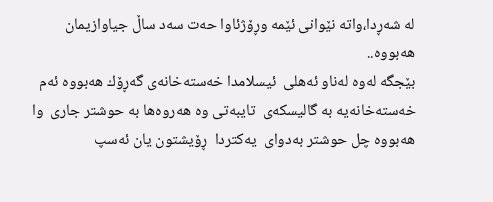له‌ شه‌ڕدا،واته‌ نێوانی ئێمه‌ وڕۆژئاوا حه‌ت سه‌د ساڵ جیاوازیمان هەبووە..
بێجگه‌ له‌وه‌ له‌ناو ئه‌هلی  ئیسلامدا خه‌سته‌خانه‌ی گه‌ڕۆك هه‌بووه‌ ئه‌م خه‌سته‌خانه‌یه‌ به‌ گالیسكه‌ی  تایبه‌تی وه‌ هه‌روه‌ها به‌ حوشتر جاری  وا  هه‌بووه‌ چل حوشتر به‌دوای  یه‌كتردا  ڕۆیشتون یان ئه‌سپ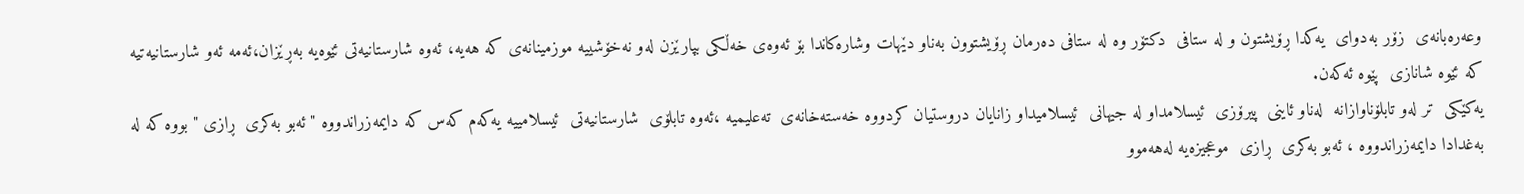وعه‌ره‌بانه‌ی  زۆر به‌دوای  یه‌كدا ڕۆیشتون و له‌ ستافی  دكتۆر وه‌ له‌ ستافی ده‌رمان ڕۆیشتوون به‌ناو دێهات وشاره‌كاندا بۆ ئه‌وه‌ی خه‌ڵكی بپارێزن له‌و نه‌خۆشییه‌ موزمینانه‌ی كه‌ هه‌یه‌، ئه‌وه‌ شارستانیه‌تی ئێوه‌یه‌ به‌ڕێزان،ئه‌مه‌ ئه‌و شارستانیه‌تیه‌ كه‌ ئێوه‌ شانازی  پێوه‌ ئه‌كه‌ن.
یه‌كێكی  تر له‌و تابلۆناوازانە  له‌ناو ئاینی  پیرۆزی  ئیسلامداو له‌ جیهانی  ئیسلامیداو زانایان دروستیان كردووه‌ خه‌سته‌خانه‌ی  ته‌علیمیه‌ ،ئه‌وه‌ تابلۆی  شارستانیه‌تی  ئیسلامییه‌ یه‌كه‌م كه‌س كه‌ دایمه‌زراندووه‌ "ئه‌بو به‌كری  ڕازی " بووه‌ كه‌ له‌ به‌غدادا دایمه‌زراندووه‌ ، ئه‌بو به‌كری  ڕازی  موعجیزه‌یه‌ له‌هه‌موو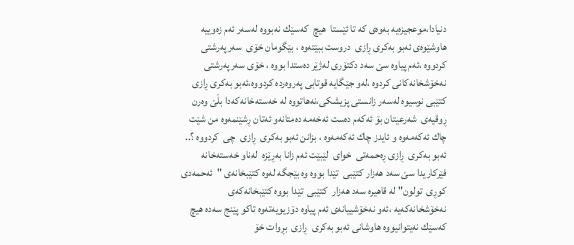دنیادا،موعجیزه‌یه‌ به‌وه‌ی كه‌ تا ئێستا  هیچ  كه‌سێك نه‌بووه‌ له‌سه‌ر ئه‌م زه‌وییه‌ هاوشێوه‌ی ئه‌بو به‌كری ڕازی  دروست ببێته‌وه‌ ، بێگومان خۆی  سه‌رپه‌رشتی  كردووه‌ ،ئه‌م پیاوه‌ سێ سه‌د دكتۆری له‌ژێر ده‌ستدا بووه‌ ، خۆی سه‌رپه‌رشتی نەخۆشخانەکانی کردوە ،‌له‌و جێگایه‌ قوتابی په‌روه‌رده‌ كردووه‌،ئه‌بو به‌كری ڕازی  كتێبی نوسیوه‌ له‌سه‌ر زانستی پزیشکی،نه‌هاتووه‌ له‌ خه‌سته‌خانه‌كه‌دا بڵێ وه‌رن ڕوقیه‌ی  شه‌رعیتان بۆ ئه‌كه‌م ده‌ست ئه‌خه‌مه‌ ده‌متانه‌و ئه‌تان ڕشێنمه‌وه‌ من شێت چاك ئه‌كه‌مه‌وه‌ و ئایدز چاك ئه‌كه‌مه‌وه‌ ، بزانن ئه‌بو به‌كری  ڕازی  چی  كردووه‌ ؟..
ئه‌بو به‌كری  ڕازی ڕه‌حمه‌تی  خوای  لێبێت ئه‌م زانا به‌ڕێزه‌  له‌ناو خه‌سته‌خانه‌ فێرکاریدا سێ سه‌د هه‌زار كتێبی  تێدا بووه‌ وه‌ بێجگه‌ له‌وه‌ كتێبخانه‌ی "ئه‌حمه‌دی كوڕی  تولون" له‌ قاهیره‌ سه‌د هه‌زار  كتێبی  تێدا بووه‌ كتێبخانه‌كه‌ی نەخۆشخانەکەیە ،ئه‌و نه‌خۆشییانه‌ی ئه‌م پیاوه‌ دۆزیویه‌ته‌وه‌ تاكو پێنج سه‌ده‌ هیچ كه‌سێك نه‌یتوانیووه‌ هاوشانی ئه‌بو به‌كری  ڕازی  بڕوات خۆ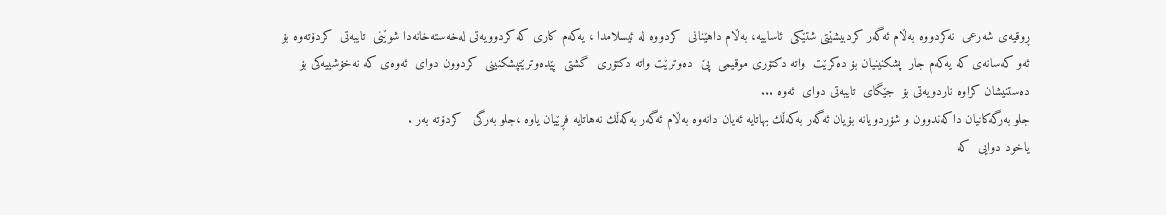ڕوقیه‌ی شه‌رعی  نه‌كردووه‌ به‌ڵام ئه‌گه‌ر كردبیشێتی شتێكی  ئاساییه‌، به‌ڵام داهێنانی  كردووه‌ له‌ ئیسلامدا ، یه‌كه‌م کاری كه‌ كردوویه‌تی له‌خه‌سته‌خانه‌دا شوێنی  تایبه‌تی  كردۆته‌وه‌ بۆ ئه‌و كه‌سانه‌ی كه‌ یه‌كه‌م جار  پشکنینیان بۆ دەکرێت  واته‌ دكتۆری موقیمی  پێ  ده‌وترێت واته‌ دكتۆری  گشتی  پێده‌وترێتپشکنینی  كردوون دوای  ئه‌وه‌ی كه‌ نه‌خۆشییه‌كی بۆ ده‌ستنیشان كراوه‌ ناردویه‌تی بۆ  جێگای  تایبەتی دوای  ئه‌وه‌ ...
جلو بەرگه‌كانیان داكه‌ندوون و شۆردویانه‌ بۆیان ئه‌گه‌ر به‌كه‌ڵك بهاتایه‌ ئه‌یان دانه‌وه‌ به‌ڵام ئه‌گه‌ر به‌كه‌ڵك نه‌هاتایه‌ فڕێیان یاوه‌ ،جلو بەرگی   كردۆته‌ به‌ر .
یاخود دوایی  كه‌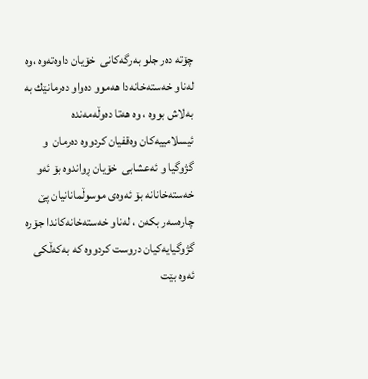چۆته‌ ده‌ر جلو بەرگەكانی  خۆیان داوه‌ته‌وه‌ ،وه‌ له‌ناو خه‌سته‌خانه‌دا هه‌موو ده‌واو ده‌رمانێك به‌ به‌لاش بووه‌ ، وه‌ هه‌تا ده‌وڵه‌مه‌نده‌ ئیسلامییه‌كان وه‌قفیان كردووه‌ ده‌رمان  و گژوگیا و ئه‌عشابی  خۆیان ڕواندوه‌ بۆ ئه‌و خه‌سته‌خانانه‌ بۆ ئه‌وه‌ی موسوڵمانانیان پێ چاره‌سه‌ر بكه‌ن ، له‌ناو خه‌سته‌خانه‌كاندا جۆره‌ گژوگیایه‌كیان دروست كردووه‌ كه‌ به‌كه‌ڵكی ئه‌وه‌ بێت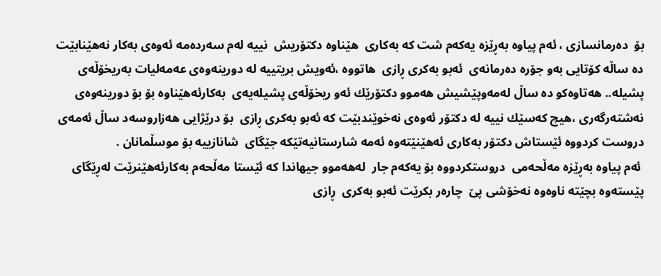بۆ  ده‌رمانسازی ، ئه‌م پیاوه‌ به‌ڕێزه‌ یه‌كه‌م شت كه‌ به‌كاری  هێناوه‌ دكتۆریش  نییه‌ له‌م سه‌رده‌مه‌ ئه‌وه‌ی به‌كار نه‌هێنابێت ده‌ ساڵه‌ كۆتایی به‌و جۆرە دەرمانەی  ئه‌بو به‌كری ڕازی  هاتووه‌ ،ئه‌ویش بریتییه‌ له‌ دورینه‌وه‌ی عه‌مه‌لیات بەریخۆڵەی پشیله‌.. هه‌تاوه‌كو ده‌ ساڵ له‌مه‌وپێشیش هه‌موو دكتۆرێك ئه‌و ریخۆڵەی پشیلەیەی  به‌كارئه‌هێناوه‌ بۆ بۆ دورینەوەی نەشتەرگەری ،هیچ كه‌سێك نییه‌ له‌ دكتۆر ئه‌وەی‌ نه‌خوێندبێت كه‌ ئه‌بو به‌كری ڕازی  بۆ درێژایی هه‌زاروسه‌د ساڵ ئه‌مه‌ی  دروست كردووه‌ ئێستاش دكتۆر به‌كاری ئه‌هێنێته‌وه‌ ئه‌مه‌ شارستانیه‌تێكه‌ جێگای  شانازییه‌ بۆ موسڵمانان .
 ئه‌م پیاوه‌ به‌ڕێزه‌ مه‌ڵحه‌می  دروستكردووه‌ بۆ یه‌كه‌م جار  له‌هه‌موو جیهاندا كه‌ ئێستا مه‌ڵحه‌م به‌كارئه‌هێنرێت له‌ڕێگای  پێسته‌وه‌ بچێته‌ ناوه‌وه‌ نه‌خۆشی پێ  چار‌ه‌ر بكرێت ئه‌بو به‌كری  ڕازی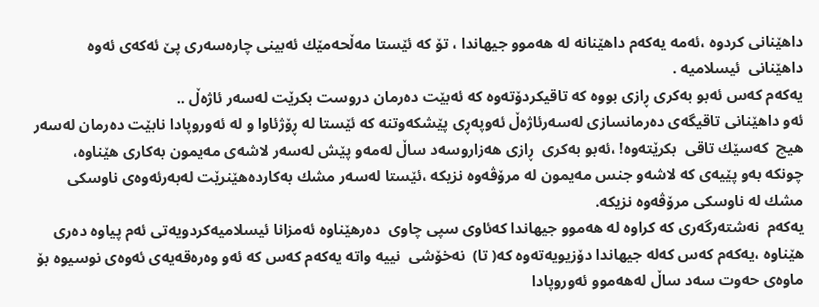داهێنانی کردوە ،ئه‌مه‌ یه‌كه‌م داهێنانە لە هەموو جیهاندا‌ ، تۆ كه‌ ئێستا مه‌ڵحه‌مێك ئه‌بینی چارەسەری پێ ئه‌كه‌ی ئه‌وه‌ داهێنانی  ئیسلامیه‌ .
یه‌كه‌م كه‌س ئه‌بو به‌كری ڕازی بووه‌ كه‌ تاقیكردۆته‌وه‌ كه‌ ئه‌بێت ده‌رمان دروست بكرێت له‌سه‌ر ئاژەڵ ..
ئەو داهێنانی تاقیگەی دەرمانسازی لەسەرئاژەڵ ئه‌وپه‌ڕی پێشكه‌وتنه‌ كه‌ ئێستا له‌ ڕۆژئاوا و له‌ ئه‌وروپادا نابێت ده‌رمان له‌سه‌ر هیچ  كه‌سێك تاقی  بكرێته‌وه! ،ئه‌بو به‌كری  ڕازی هه‌زاروسه‌د ساڵ له‌مه‌و پێش له‌سه‌ر لاشه‌ی مه‌یمون به‌كاری هێناوه‌، چونكه‌ به‌و پێیەی كه‌ لاشه‌و جنس مه‌یمون له‌ مرۆڤه‌وه‌ نزیكه‌ ،ئێستا له‌سه‌ر مشك به‌كارده‌هێنرێت له‌به‌رئه‌وه‌ی ناوسكی  مشك له‌ ناوسكی مرۆڤه‌وه‌ نزیكه‌.
یەکەم  نەشتەرگەری كه‌ كراوه‌ له‌ هه‌موو جیهاندا كه‌ئاوی سپی چاوی  ده‌رهێناوه‌ ئه‌مزانا ئیسلامیەكردویه‌تی ئه‌م پیاوه‌ ده‌ری  هێناوه‌ ،یه‌كه‌م كه‌س كه‌له‌ جیهاندا دۆزیویه‌ته‌وه‌ كه‌( تا)  نه‌خۆشی  نییه‌ واته‌ یه‌كه‌م كه‌س كه‌ ئه‌و وه‌ره‌قه‌یه‌ی ئه‌وه‌ی نوسیوه‌ ‌بۆ ماوه‌ی حه‌وت سه‌د ساڵ له‌هه‌موو ئه‌وروپادا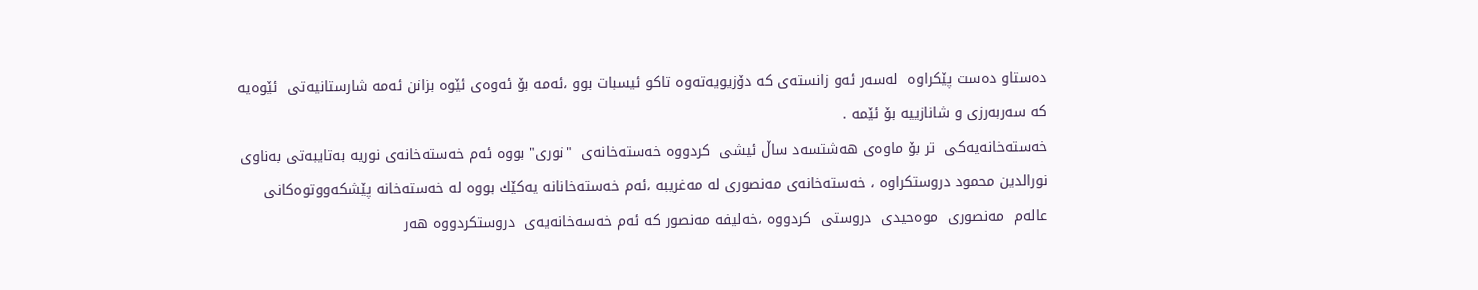دەستاو دەست پێكراوه‌  له‌سه‌ر ئه‌و زانستەی كه‌ دۆزیویه‌ته‌وه‌ تاكو ئیسبات بوو ،ئه‌مه‌ بۆ ئه‌وه‌ی ئێوه‌ بزانن ئه‌مه‌ شارستانیه‌تی  ئێوه‌یه‌ كه‌ سه‌ربه‌رزی و شانازییه‌ بۆ ئێمه‌ .
خه‌سته‌خانه‌یه‌كی  تر بۆ ماوه‌ی هه‌شتسه‌د ساڵ ئیشی  كردووه‌ خه‌سته‌خانه‌ی  "نوری" بووە ئەم خه‌سته‌خانه‌ی نوریە به‌تایبه‌تی بە‌ناوی نورالدین محمود دروستكراوه‌ ، خه‌سته‌خانه‌ی مه‌نصوری له‌ مه‌غریبه‌ ،ئه‌م خه‌سته‌خانانه‌ یه‌كێك بووه‌ له‌ خه‌سته‌خانه‌ پێشكه‌ووتوه‌كانی عاله‌م  مه‌نصوری  موه‌حیدی  دروستی  كردووه‌ ،خه‌لیفه‌ مه‌نصور كه‌ ئه‌م خه‌سه‌خانه‌یه‌ی  دروستكردووه‌ هەر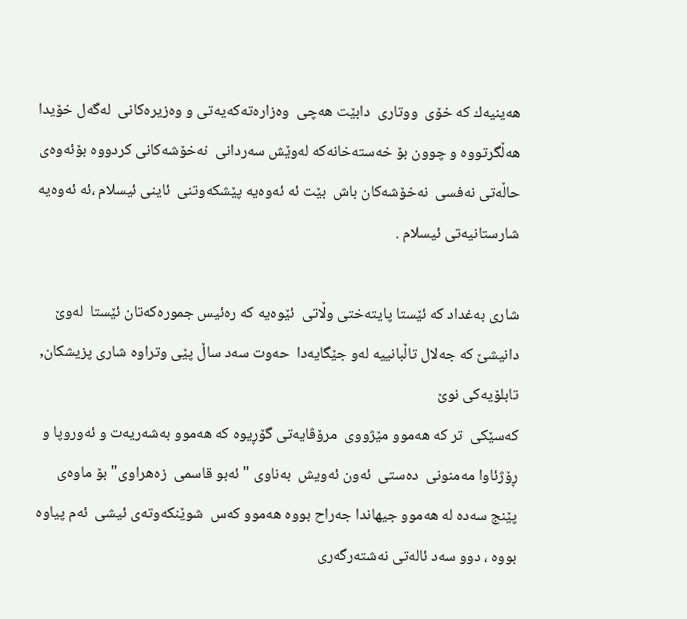هەینیەك كه‌ خۆی  ووتاری  دابێت هه‌چی  وه‌زاره‌ته‌كه‌‌یه‌تی و وه‌زیره‌كانی  له‌گه‌ل خۆیدا  هه‌ڵگرتووه‌ و چوون‌ بۆ خه‌سته‌خانه‌كه‌ له‌وێش سه‌ردانی  نه‌خۆشه‌كانی كردووه‌ بۆئه‌وه‌ی  حاڵه‌تی نه‌فسی  نه‌خۆشه‌كان باش  بێت ئه‌ ئه‌وه‌یه‌ پێشكه‌وتنی  ئاینی ئیسلام ،ئه‌ ئه‌وه‌یه‌ شارستانیه‌تی ئیسلام .

شاری به‌غداد كه‌ ئێستا پایته‌ختی وڵاتی  ئێوه‌یه‌ كه‌ ره‌ئیس جموره‌كه‌تان ئێستا  له‌وێ دانیشێ كه‌ جه‌لال تاڵبانییه‌ له‌و جێگایه‌دا  حه‌وت سه‌د ساڵ پێی وتراوه‌ شاری پزیشکان,
تابلۆیەکی نوێ
كه‌سێكی  تر كه‌ هه‌موو مێژووی  مرۆڤایەتی گۆڕیوه‌ كه‌ هه‌موو به‌شه‌ریه‌ت و ئه‌وروپا و ڕۆژئاوا مه‌منونی  ده‌ستی  ئه‌ون ئه‌ویش  به‌ناوی " ئه‌بو قاسمی  زه‌هراوی" بۆ ماوه‌ی پێنج سه‌ده‌ له‌ هه‌موو جیهاندا جه‌راح بووه‌ هه‌موو كه‌س  شوێنكه‌وته‌ی ئیشی  ئه‌م پیاوه‌ بووه‌ ، دوو سه‌د ئاله‌تی نەشتەرگەری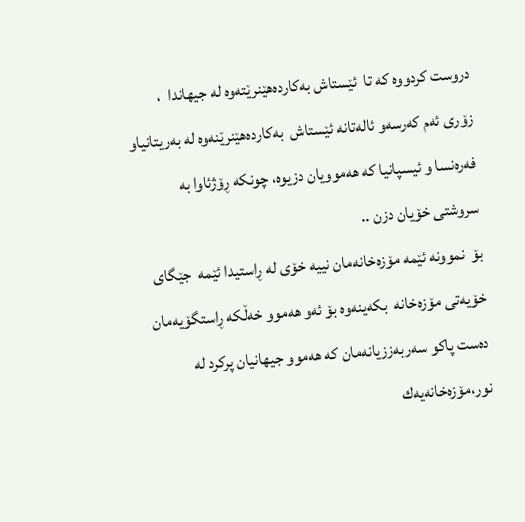دروست كردووه‌ كه‌ تا  ئێستاش به‌كارده‌هێنرێته‌وه‌ له‌ جیهاندا  ، زۆری ئەم کەرسەو ئاله‌تانه‌ ئێستاش  به‌كارده‌هێنرێنه‌وه‌ له‌ به‌ریتانیاو فه‌ره‌نسا و ئیسپانیا كه‌ هه‌موویان دزیوه‌، چونكه‌ ڕۆژئاوا به‌ سروشتی خۆیان دزن ..
بۆ  نموونه‌ ئێمه‌ مۆزەخانەمان نییه‌ خۆی لە ڕاستیدا ئێمه‌  جێگای خۆیەتی مۆزەخانە  بكه‌ینه‌وه‌ بۆ ئه‌و هه‌موو خه‌ڵكه‌ ڕاستگۆیه‌مان  دەست پاکو سەربەززیانەمان کە هەموو جیهانیان پرکرد لە نور،مۆزەخانەیەك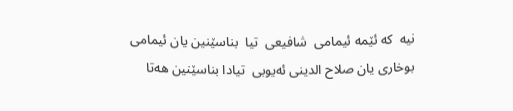نیە ‌ كه‌ ئێمه‌ ئیمامی  شافیعی  تیا  بناسێنین یان ئیمامی بوخاری یان صلاح الدینی ئەیوبی  تیادا بناسێنین هه‌تا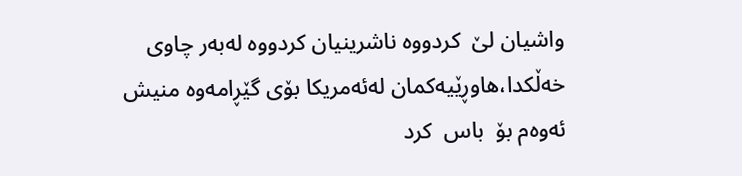واشیان لێ  كردووه‌ ناشرینیان كردووه‌ له‌به‌ر چاوی خه‌ڵكدا،هاوڕێیەکمان له‌ئه‌مریكا بۆی گێڕامه‌وه‌ منیش ئه‌وه‌م بۆ  باس  كرد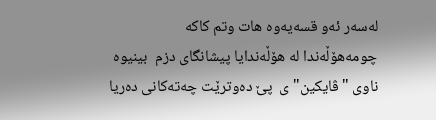له‌سه‌ر ئه‌و قسه‌یه‌وه‌ هات وتم كاكه‌ چومه‌هۆڵه‌ندا له‌ هۆڵه‌ندایا پیشانگای دزم  بینیوه‌  ناوی "ڤایكین"ی  پێ ده‌وترێت چه‌ته‌كانی ده‌ریا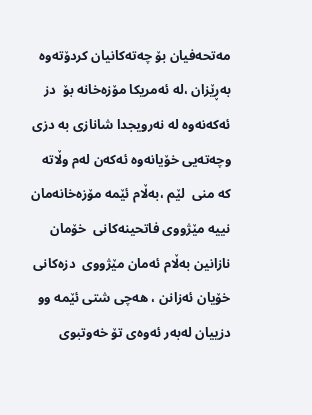مه‌تحه‌فیان بۆ چه‌ته‌كانیان كردۆته‌وه‌ به‌ڕێزان ،له‌ ئه‌مریكا مۆزەخانە بۆ  دز ئه‌كه‌نه‌وه‌ له‌ نه‌رویجدا شانازی به‌ دزی وچه‌ته‌یی خۆیانه‌وه‌ ئه‌كه‌ن له‌م وڵاته‌ كه‌ منی  لێم ،به‌ڵام ئێمه‌ مۆزەخانەمان نییه‌ مێژووی فاتحینه‌كانی  خۆمان نازانین به‌ڵام ئه‌مان مێژووی  دزه‌كانی  خۆیان ئه‌زانن ، هه‌چی شتی ئێمه‌ وو دزییان له‌به‌ر ئه‌وه‌ی تۆ خه‌وتبوی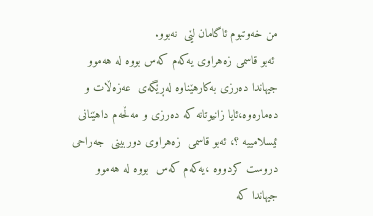من خه‌وتبوم ئاگامان لێی  نه‌بوو.
 ئه‌بو قاسمی زه‌هراوی یه‌كه‌م كه‌س بووه‌ له‌ هه‌موو جیهاندا ده‌رزی به‌كارهێناوه‌ له‌ڕێگه‌ی  عه‌زه‌ڵات و ده‌ماره‌وه‌،ئایا زانیوتانه‌ كه‌ ده‌رزی و مه‌ڵحه‌م داهێنانی ئیسلامییه‌ ؟، ئه‌بو قاسمی  زه‌هراوی دوربینی  جه‌راحی  دروست كردووه‌ ،یه‌كه‌م كه‌س  بووه‌ له‌ هه‌موو جیهاندا كه‌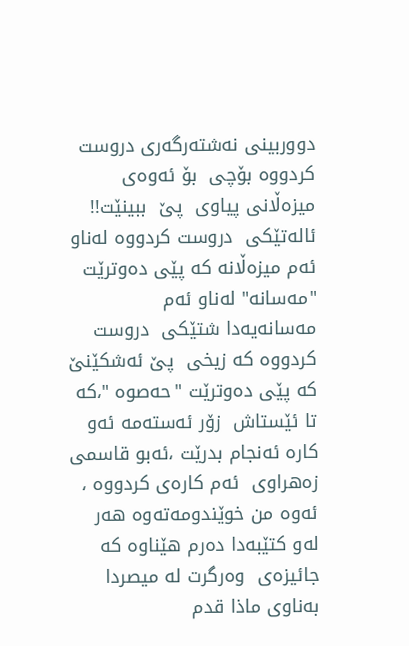دووربینی نەشتەرگەری دروست كردووه‌ بۆچی  بۆ ئه‌وه‌ی میزه‌ڵانی پیاوی  پێ  ببینێت!!
ئاله‌تێكی  دروست كردووه‌ له‌ناو ئه‌م میزه‌ڵانه‌ كه‌ پێی ده‌وترێت "مه‌سانه‌" له‌ناو ئه‌م مه‌سانه‌یه‌دا شتێكی  دروست كردووه‌ كه‌ زیخی  پێ ئه‌شكێنێ كه‌ پێی ده‌وترێت "حه‌صوه‌ "،كه‌ تا ئێستاش  زۆر ئه‌سته‌مه‌ ئه‌و كاره‌ ئه‌نجام بدرێت ،ئه‌بو قاسمی  زه‌هراوی  ئه‌م كاره‌ی كردووه‌ ،  ئه‌وه‌ من خوێندومه‌ته‌وه‌ هه‌ر  له‌و كتێبه‌دا ده‌رم هێناوه‌ كه‌ جائیزه‌ی  وه‌رگرت له‌ میصردا به‌ناوی ماذا قدم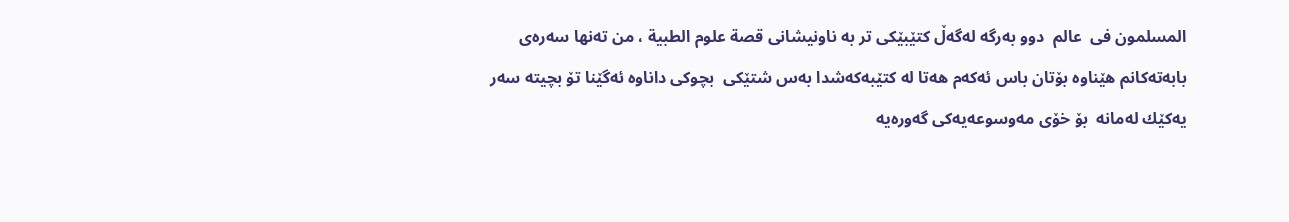المسلمون فی  عالم  دوو بەرگە لەگەڵ کتێبێکی تر بە ناونیشانی قصة علوم الطبیة‌ ، من ته‌نها سه‌ره‌ی بابەتەکانم هێناوه‌ بۆتان باس ئه‌كه‌م هه‌تا له‌ كتێبه‌كه‌شدا به‌س شتێكی  بچوكی داناوه‌ ئه‌گێنا تۆ بچیته‌ سه‌ر یه‌كێك له‌مانه‌  بۆ خۆی مه‌وسوعه‌یه‌كی گه‌وره‌یه‌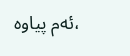،ئه‌م پیاوه‌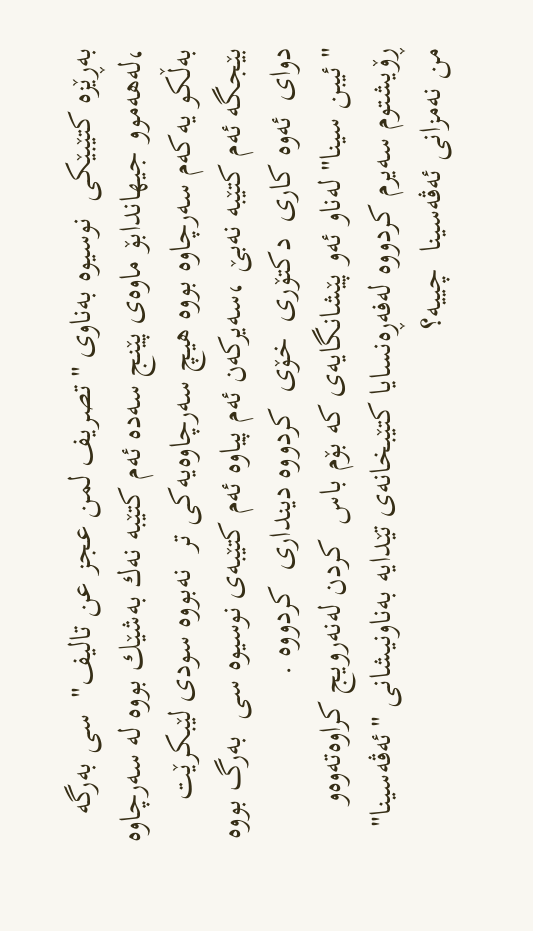به‌ڕێزه‌ كتێبێكی  نوسیوه‌ به‌ناوی "تصريف لمن عجز عن تاليف"  سی بەرگە‌ ،له‌هه‌موو جیهاندابۆ ماوه‌ی پێنج سه‌ده‌ ئه‌م كتێبه‌ نه‌ك به‌شێك بووه‌ له‌ سه‌رچاوه‌ به‌ڵكو یه‌كه‌م سه‌رچاوه‌ بووه‌ هیچ سه‌رچاوه‌یه‌كی تر  نه‌بووه‌ سودی لێبكرێت بێجگە ئه‌م كتێبه‌ نه‌بێ ،سه‌یركه‌ن ئه‌م پیاوه‌ ئه‌م كتێبه‌ی نوسیوه‌ سی  بەرگ بووه‌ دوای  ئه‌وه‌ كاری  دكتۆری  خۆی  كردووه‌ دینداری  كردووه‌ .
" ئیبن سینا" له‌ناو ئه‌و پێشانگایه‌ی كه‌ بۆم باس  كردن له‌نه‌رویج كراوه‌ته‌وه‌و ڕۆیشتوم سه‌یرم كردووه‌ له‌فه‌ڕه‌نسایا كتێبخانه‌ی تێدایه‌ به‌ناونیشانی "ئه‌ڤە‌سینا" من نه‌مزانی ئەڤە‌سینا  چییه‌؟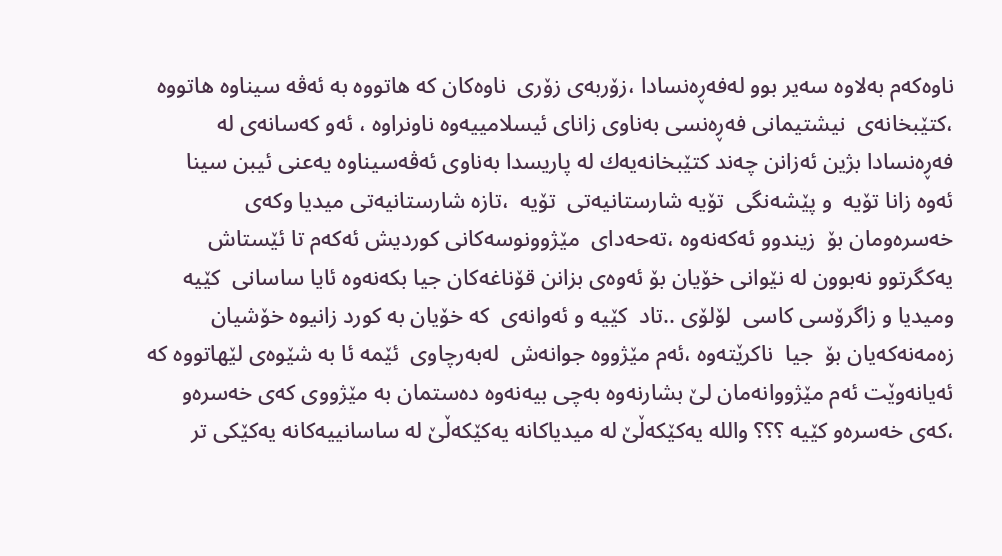ناوه‌كه‌م به‌لاوه‌ سه‌یر بوو له‌فه‌ڕه‌نسادا ،زۆربه‌ی زۆری  ناوه‌كان كه‌ هاتووه‌ به‌ ئه‌ڤە‌ سیناوه‌ هاتووه‌ ،كتێبخانه‌ی  نیشتیمانی فه‌ڕه‌نسی به‌ناوی زانای ئیسلامییه‌وه‌ ناونراوه‌ ، ئه‌و كه‌سانه‌ی له‌ فه‌ڕه‌نسادا بژین ئه‌زانن چه‌ند كتێبخانه‌یه‌ك له‌ پاریسدا به‌ناوی ئه‌ڤە‌سیناوه‌ یه‌عنی ئیبن سینا ئه‌وه‌ زانا تۆیه‌  و پێشه‌نگی  تۆیه‌ شارستانیه‌تی  تۆیه‌  ،تازه‌ شارستانیه‌تی میدیا وكه‌ی خه‌سره‌ومان بۆ  زیندوو ئه‌كه‌نه‌وه‌ ،ته‌حه‌دای  مێژوونوسه‌كانی كوردیش ئه‌كه‌م تا ئێستاش یه‌كگرتوو نه‌بوون له‌ نێوانی خۆیان بۆ ئه‌وه‌ی بزانن قۆناغه‌كان جیا بكه‌نه‌وه‌ ئایا ساسانی  كێیه‌ ومیدیا و زاگرۆسی کاسی  لۆلۆی ..تاد  كێیه‌ و ئه‌وانه‌ی  كه‌ خۆیان به‌ كورد زانیوه‌ خۆشیان زه‌مه‌نه‌كه‌یان بۆ  جیا  ناكرێته‌وه‌ ،ئه‌م مێژووه‌ جوانه‌ش  له‌به‌رچاوی  ئێمه‌ ئا به‌ شێوه‌ی لێهاتووه‌ كه‌ ئه‌یانه‌وێت ئه‌م مێژووانه‌مان لێ بشارنه‌وه‌ به‌چی‌ بیه‌نه‌وه‌ ده‌ستمان به‌ مێژووی كه‌ی خه‌سره‌و ،كه‌ی خه‌سره‌و كێیه‌ ؟؟؟ والله یه‌كێكه‌ڵێ له‌ میدیاكانه‌ یه‌كێكه‌ڵێ له‌ ساسانییه‌كانه‌ یه‌كێكی تر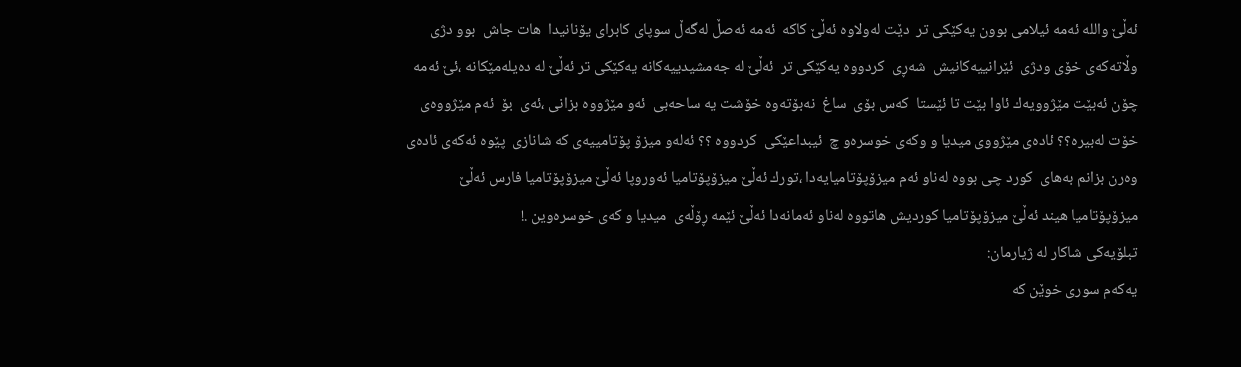ئه‌ڵێ والله ئه‌مه‌ ئیلامی بوون یه‌كێكی تر  دێت له‌ولاوه‌ ئه‌ڵێ كاكه‌  ئه‌مه‌ ئه‌صڵ له‌گه‌ڵ سوپای كابرای یۆنانیدا  هات جاش  بوو دژی وڵاته‌كه‌ی خۆی ودژی  ئێرانییه‌كانیش  شه‌ڕی  كردووه‌ یه‌كێكی تر  ئه‌ڵێ له‌ جه‌مشیدییه‌كانه‌ یه‌كێكی تر ئه‌ڵێ له‌ ده‌یله‌مێكانه‌ ،ئێ ئه‌مه‌ چۆن ئه‌بێت مێژوویه‌ك ئاوا بێت تا ئێستا  كه‌س بۆی  ساغ  نه‌بۆته‌وه‌ خۆشت یه‌ ساحه‌بی  ئه‌و مێژووه‌ بزانی ،ئه‌ی  بۆ  ئه‌م مێژووە‌ی خۆت له‌بیره‌؟؟ ئاده‌ی مێژووی میدیا و وكه‌ی خوسره‌و چ  ئیبداعێكی  كردووه‌ ؟؟ ئه‌له‌و میزۆ پۆتامییه‌ی كه‌ شانازی  پێوه‌ ئه‌كه‌ی ئاده‌ی وه‌رن بزانم به‌های  كورد چی بووه‌ له‌ناو ئه‌م میزۆپۆتامیایه‌دا ،تورك ئه‌ڵێ میزۆپۆتامیا ئه‌وروپا ئه‌ڵێ میزۆپۆتامیا فارس ئه‌ڵێ میزۆپۆتامیا هیند ئه‌ڵێ میزۆپۆتامیا كوردیش هاتووه‌ له‌ناو ئه‌مانه‌دا ئه‌ڵێ ئێمه‌ ڕۆڵه‌ی  میدیا و كه‌ی خوسره‌وین .!
تبلۆیەکی شاکار لە ژیارمان:
یه‌كه‌م سوری خوێن كه‌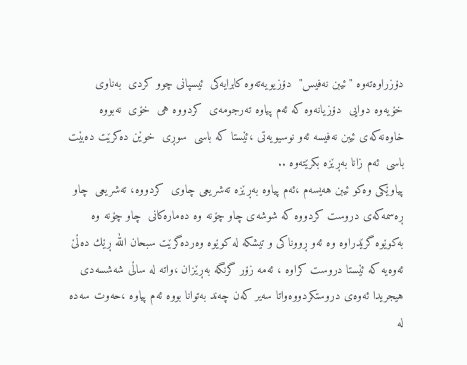دۆزراوه‌ته‌وه‌ "ئیبن نه‌فیس"  دۆزیویه‌ته‌وه‌ كابرایه‌كی  ئیسپانی چوو كردی  به‌ناوی خۆیه‌وه‌ دوایی  دۆزیانه‌وه‌ كه‌ ئه‌م پیاوه‌ ته‌رجومه‌ی  كردووه‌ هی  خۆی  نه‌بووه‌ خاوەنەکەی ئیبن نه‌فیسه‌ ئه‌و نوسیویه‌تی ،ئێستا كه‌ باسی  سوڕی  خوێن ده‌كرێت ده‌بێت باسی  ئه‌م زانا به‌ڕێزه‌‌ بكرێته‌وه‌ ..
پیاوێكی وه‌كو ئیبن هه‌یسه‌م ،ئه‌م پیاوه‌ به‌ڕێزه‌ ته‌شریعی چاوی  كردووه،‌ ته‌شریعی  چاو ڕه‌سمه‌كه‌ی دروست كردووه‌ كه‌ شوشه‌ی چاو چۆنه‌ وه‌ ده‌ماره‌كانی  چاو چۆنه‌ وه‌ به‌كوێوه‌ گرێدراوە وه‌ ئه‌و ڕووناكی و تیشكه‌ له‌ كوێوه‌ وه‌رده‌گرێت سبحان الله ڕێك ده‌ڵێ ئه‌وه‌یه‌ كه‌ ئێستا دروست كراوه‌ ، ئه‌مه‌ زۆر گرنگە‌ به‌ڕێزان ،واته‌ له ساڵی‌ شه‌شسه‌دی هیجریدا ئه‌وه‌ی دروستكردووه‌واتا سه‌یر كه‌ن چه‌ند به‌توانا بووه‌ ئه‌م پیاوه‌ ،حه‌وت سه‌ده‌ له‌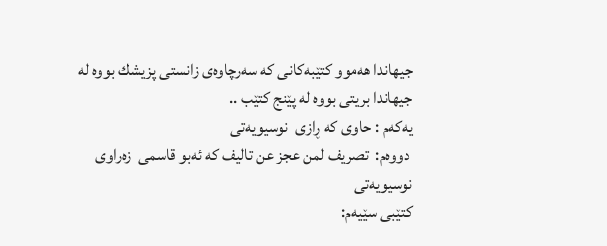جیهاندا هه‌موو كتێبه‌كانی كه‌ سه‌رچاوه‌ی زانستی پزیشك بووه‌ له‌ جیهاندا بریتی بووه‌ له‌ پێنج كتێب ..
یه‌كه‌م : حاوی كه‌ ڕازی  نوسیویه‌تی
 دووه‌م:  تصریف لمن عجز عن تالیف كه‌ ئه‌بو قاسمی  زه‌راوی نوسیویه‌تی
كتێبی سێیه‌م: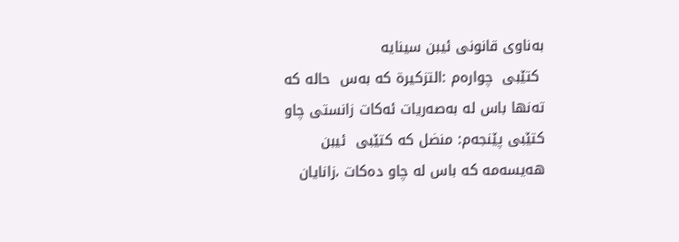به‌ناوی قانونی ئیبن سینایه‌
 كتێبی  چواره‌م :التزكیرة‌ كه‌ به‌س  حاله‌ كه‌ ته‌نها باس له‌ به‌صه‌ریات ئه‌كات زانستی چاو
كتێبی پێنجه‌م: منضل كه‌ كتێبی  ئیبن هه‌یسه‌مه‌ كه‌ باس له‌ چاو ده‌كات ،زانایان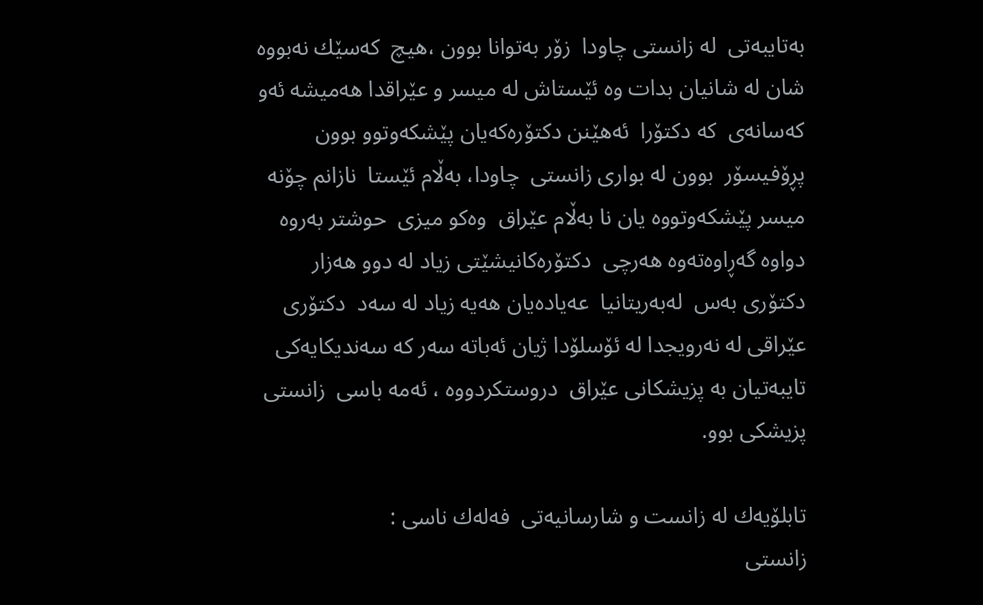به‌تایبه‌تی  له‌ زانستی چاودا  زۆر به‌توانا بوون ،هیچ  كه‌سێك نه‌بووه‌ شان له‌ شانیان بدات وه‌ ئێستاش له‌ میسر و عێراقدا هەمیشە ئه‌و كه‌سانه‌ی  كه‌ دكتۆرا  ئه‌هێنن دكتۆره‌كه‌یان پێشكه‌وتوو بوون پڕۆفیسۆر  بوون له‌ بواری زانستی  چاودا، به‌ڵام ئێستا  نازانم چۆنه‌ میسر پێشكه‌وتووه‌ یان نا به‌ڵام عێراق  وه‌كو میزی  حوشتر به‌روه‌ دواوه‌ گه‌ڕاوه‌ته‌وه‌ هه‌رچی  دكتۆره‌كانیشێتی زیاد له‌ دوو هه‌زار  دكتۆری به‌س  له‌به‌ریتانیا  عه‌یاده‌یان هه‌یه‌ زیاد له‌ سه‌د  دكتۆری عێراقی له‌ نه‌رویجدا له‌ ئۆسلۆدا ژیان ئه‌باته‌ سه‌ر كه‌ سه‌ندیكایه‌كی  تایبه‌تیان به‌ پزیشکانی عێراق  دروستكردووه‌ ، ئه‌مه‌ باسی  زانستی پزیشکی بوو.

تابلۆیەك لە زانست و شارسانیەتی  فەلەك ناسی :
زانستی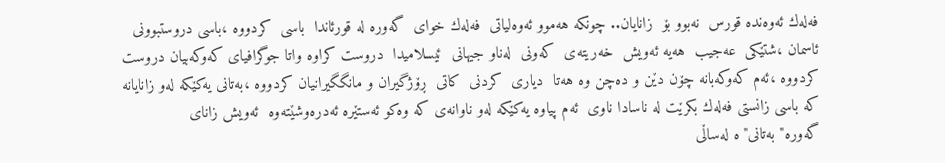فه‌له‌ك ئه‌وه‌نده‌ قورس  نه‌بوو بۆ  زانایان.. چونكه‌ هه‌موو ئه‌وه‌لیاتی  فه‌له‌ك خوای  گه‌وره‌ له‌ قورئاندا  باسی  كردووه‌ ،باسی دروستبوونی ئاسمان ،شتێكی  عه‌جیب  هه‌یه‌ ئه‌ویش  خه‌ریته‌ی  كه‌ونی  له‌ناو جیهانی  ئیسلامیدا  دروست كراوه‌ واتا جوگرافیای كه‌وكه‌بیان دروست كردووه‌ ،ئه‌م كه‌وكه‌بانه‌ چۆن دێن و ده‌چن وه‌ هه‌تا  دیاری  كردنی  كاتی  ڕۆژگیران و مانگگیرانیان كردووه‌ ،به‌تانی یه‌كێكه‌ له‌و زانایانە كه‌ باسی زانستی فه‌له‌ك بكرێت له‌ ناسادا ناوی  ئه‌م پیاوه‌ یه‌كێكه‌ له‌و ناوانه‌ی كه‌ وه‌كو ئه‌ستێره‌ ئه‌دره‌وشێته‌وه‌  ئەویش زانای گەورە"به‌تانی"ە له‌ساڵی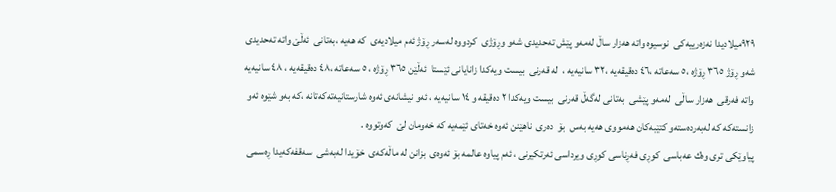٩٢٩میلادیدا نه‌زه‌رییه‌كی  نوسیوه‌ واته‌ هه‌زار ساڵ له‌مه‌و پێش ته‌حدیدی شه‌و وڕۆژی  كردووه‌ له‌سه‌ر ڕۆژ ئه‌م میلادیه‌ی  كه‌ هه‌یه‌ ،به‌تانی  ئه‌ڵێ واته‌ ته‌حدیدی شه‌و ڕۆژ ٣٦٥ ڕۆژه‌ ،٥ سه‌عاته‌ ،٤٦ ده‌قیقه‌یه‌ ،٣٢ سانیه‌یه‌ ،  له‌ قه‌رنی  بیست ویه‌كدا زانایانی ئێستا  ئه‌ڵێن ٣٦٥ ڕۆژه‌ ، ٥ سه‌عاته‌ ،٤٨ ده‌قیقه‌یه‌ ، ٤٨ سانیه‌یه‌ واته‌ فه‌رقی  هه‌زار ساڵی  له‌مه‌و پێشی  به‌تانی له‌گه‌ڵ قه‌رنی  بیست ویه‌كدا ٢ ده‌قیقه‌ و ١٤ سانیه‌یه‌ ، ئه‌و نیشانەی ئه‌وه‌ شارستانیه‌ته‌كه‌تانه‌ ،كه‌ به‌و شێوه‌ ئه‌و زانستەکە كه‌ له‌به‌رده‌ستەو كتێبه‌كان هه‌مووی هه‌یه‌ به‌س  بۆ  ده‌ری  ناهێنن ئه‌وه‌ خه‌تای ئێمه‌یه‌ كه‌ خه‌ومان لێ  كه‌وتووه‌ .
پیاوێكی تری وه‌ك عه‌باسی  كوڕی فه‌ڕناسی كوڕی ویرداسی ئه‌رتكیرنی ، ئه‌م پیاوه‌ عالمه‌ بۆ ئه‌وه‌ی  بزانن له‌ ماڵه‌كه‌ی  خۆیدا له‌به‌شی  سه‌قفه‌كه‌یدا ڕه‌سمی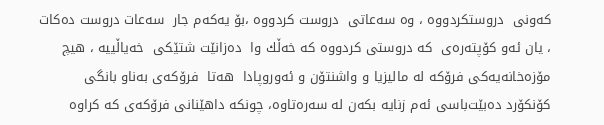كه‌ونی  دروستكردووه‌ ، وه‌ سه‌عاتی  دروست كردووه‌ ،بۆ یه‌كه‌م جار  سه‌عات دروست ده‌كات ، یان ئه‌و كۆپته‌ره‌ی  كه‌ دروستی كردووه‌ كه‌ خه‌ڵك وا  ده‌زانێت شتێكی  خه‌یاڵییه‌ ، هیچ مۆزەخانەیەکی فرۆکە له‌ مالیزیا و واشنتۆن و ئه‌وروپادا  هه‌تا  فرۆکەی به‌ناو بانگی كۆنكۆرد ده‌بێت‌باسی ئەم زنایە بکەن له‌ سه‌ره‌تاوه،‌ چونكه‌ داهێنانی فرۆکەی كه‌ كراوه‌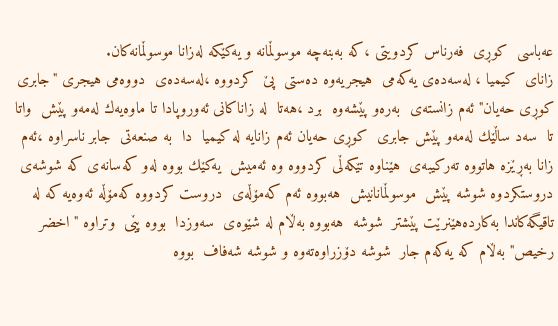عه‌باسی  كوڕی  فه‌رناس كردویتی ،كه‌ بەبنەچە موسوڵمانه‌ و یه‌كێكه‌ له‌زانا موسوڵمانه‌كان.
زانای  كیمیا ، له‌سه‌ده‌ی یه‌كه‌می  هیجریه‌وه‌ ده‌ستی  پێ  كردووه‌ ،له‌سه‌ده‌ی  دووه‌می هیجری "جابری  كوڕی حه‌یان" ئه‌م زانستەی  به‌ره‌و پێشه‌وه‌  برد ،هه‌تا  له‌ زاناکانی ئه‌وروپادا تا ماوەیەك له‌مه‌و پێش  واتا تا  سه‌د ساڵێك له‌مه‌و پێش جابری  كوڕی حه‌یان ئه‌م زانایە‌ له‌ كیمیا  دا  به‌ صنعه‌تی  جابر ناسراوه‌ ،ئه‌م زانا‌ به‌ڕێزه‌ هاتووه‌ ته‌ركیبه‌ی  هێناوه‌ تێكه‌ڵی كردووه‌ وه‌ ئه‌میش  یه‌كێك بووه‌ له‌و كه‌سانه‌ی كه‌ شوشه‌ی دروستکردوە شوشه‌ پێش  موسوڵمانانیش  هه‌بووه‌ ئه‌م كه‌مۆڵه‌ی  دروست كردووه‌ كه‌مۆڵه‌ ئه‌وه‌یه‌ كه‌ له‌ تاقیگه‌كاندا به‌كارده‌هێنرێت پێشتر  شوشه  هه‌بووه‌ به‌ڵام له‌ شێوه‌ی  سه‌وزدا  بووه‌ پێی  وتراوه‌ "اخضر رخیص" به‌ڵام كه‌ یه‌كه‌م جار  شوشه‌ دۆزراوه‌ته‌وه‌ و شوشه‌ شه‌فاف  بووه‌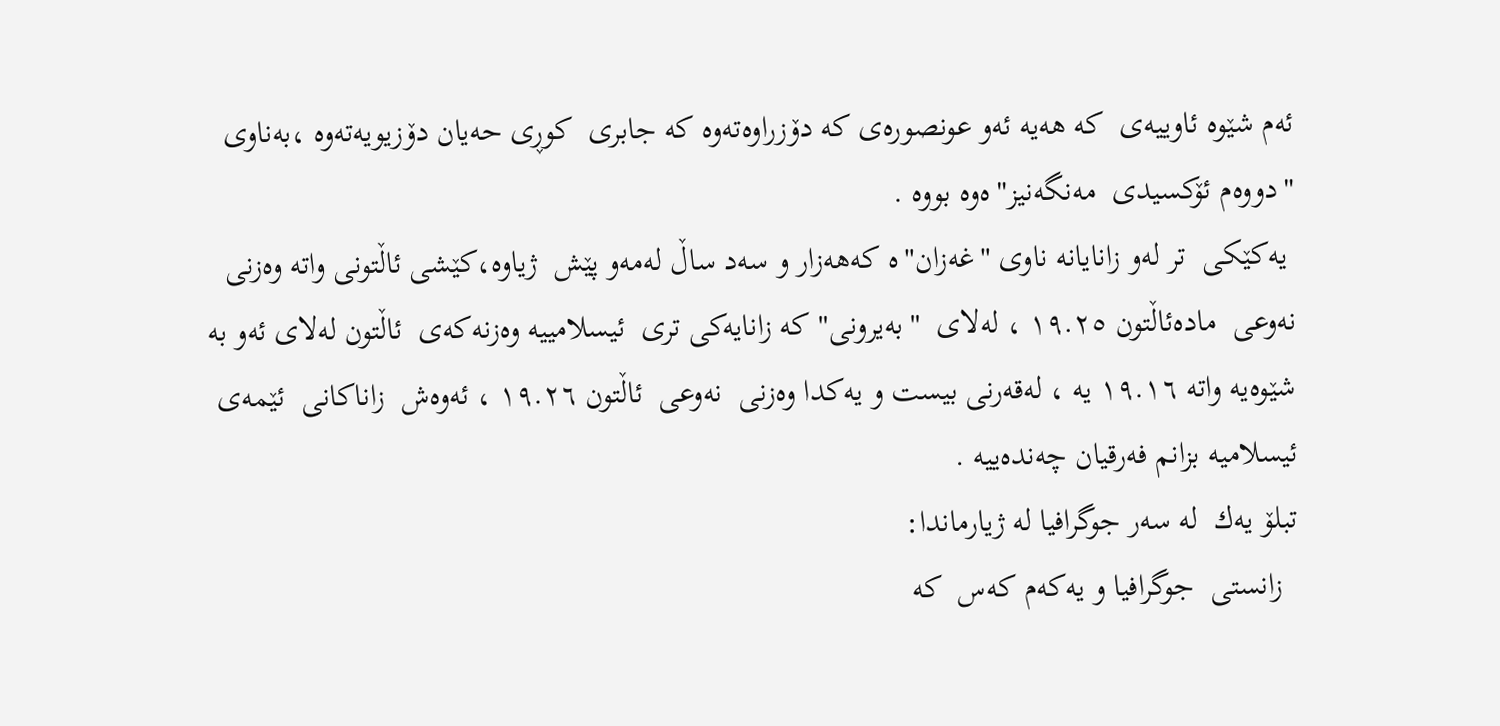ئه‌م شێوه‌ ئاوییه‌ی  كه‌ هه‌یه‌ ئه‌و عونصوره‌ی كه‌ دۆزراوه‌ته‌وه‌ كه‌ جابری  كوڕی حه‌یان دۆزیویه‌ته‌وه‌ ،به‌ناوی "دووه‌م ئۆكسیدی  مه‌نگه‌نیز"ه‌وه‌ بووه‌ .
 یه‌كێكی  تر له‌و زانایانە ناوی‌ "غه‌زان"ە كه‌هه‌زار و سه‌د ساڵ له‌مه‌و پێش  ژیاوە،كێشی ئاڵتونی واته‌ وه‌زنی  نه‌وعی  مادەئاڵتون ١٩.٢٥ ، له‌لای  "به‌یرونی" كه‌ زانایەکی تری  ئیسلامییه وه‌زنه‌كه‌ی  ئاڵتون له‌لای ئه‌و به‌ شێوه‌یه‌ واته‌ ١٩.١٦ یه‌ ، له‌قه‌رنی بیست و یه‌كدا وه‌زنی  نه‌وعی  ئاڵتون ١٩.٢٦ ، ئه‌وه‌ش  زاناکانی  ئێمەی ئیسلامیە بزانم فه‌رقیان چەندەییه‌ .
تبلۆ یەك  لە سەر جوگرافیا لە ژیارماندا:
  زانستی  جوگرافیا و یه‌كه‌م كه‌س  كه‌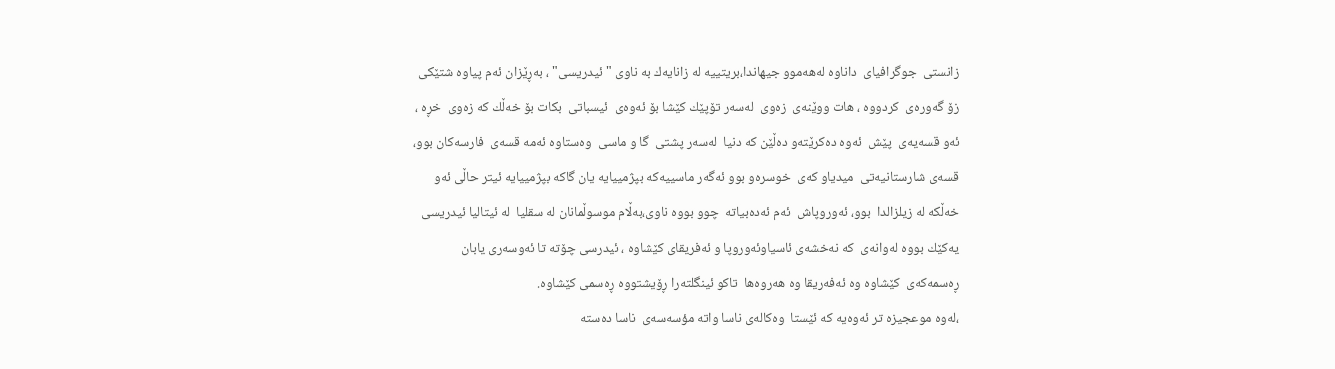زانستی  جوگرافیای  داناوه‌ له‌هه‌موو جیهاندا،بریتییه‌ له‌ زانایەك بە‌ ناوی " ئیدریسی" ، به‌ڕێزان ئه‌م پیاوه‌ شتێكی  زۆ گەورەی  كردووه‌ ، هات ووێنەی  زه‌وی  له‌سه‌ر تۆپێك كێشا بۆ ئه‌وه‌ی  ئیسباتی  بكات بۆ خه‌ڵك كه‌ زه‌وی  خڕه‌ ، ئه‌و قسه‌یه‌ی  پێش  ئه‌وه‌ ده‌كرێته‌و ده‌ڵێن كه‌ دنیا  له‌سه‌ر پشتی  گا و ماسی  وه‌ستاوه‌ ئه‌مه‌ قسه‌ی  فارسه‌كان بوو، قسه‌ی شارستانیه‌تی  میدیاو كه‌ی  خوسره‌و بوو ئه‌گه‌ر ماسییه‌كه‌ بپژمییایه‌ یان گاكه‌ بپژمییایه‌ ئیتر حاڵی ئه‌و خه‌ڵكه‌ لە زیلزالدا  بوو،‌ ئه‌وروپاش  ئه‌م ئه‌ده‌بیاته‌‌  چوو بووه‌ ناوی،به‌ڵام موسوڵمانان له‌ سقلیا  له‌ ئیتالیا ئیدریسی  یه‌كێك بووه‌ له‌وانه‌ی  كه‌ نەخشەی ئاسیاوئه‌وروپا و ئه‌فریقای كێشاوه‌ ، ئیدرسی چۆتە تا ئه‌وسه‌ری یابان ڕه‌سمه‌كه‌ی  كێشاوه‌ وه‌ ئه‌فه‌ریقا وه‌ هه‌روه‌ها  تاكو ئینگلته‌را ڕۆیشتووه‌ ڕه‌سمی كێشاوه‌.
،له‌وه‌ موعجیزه‌ تر ئە‌وەیە كه‌ ئێستا  وه‌كاله‌ی ناسا واته‌ مؤسه‌سه‌ی  ناسا ده‌سته‌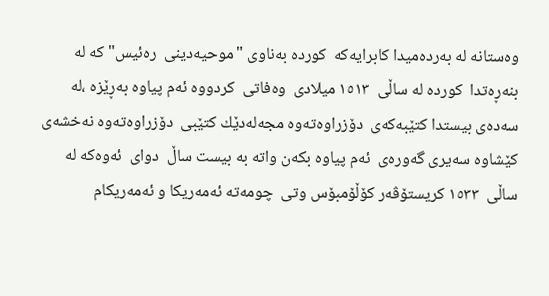وه‌ستانه‌ له‌ به‌رده‌میدا كابرایه‌كه‌  كورده‌ به‌ناوی "موحیەدینی  ره‌ئیس" كه‌ لە بنەڕەتدا  كورده‌ له‌ ساڵی  ١٥١٣ میلادی  وەفاتی  كردووه‌ ئه‌م پیاوه‌ به‌ڕێزه‌ ،له‌ سەدەی بیستدا كتێبه‌كه‌ی  دۆزراوه‌ته‌وه‌ مجه‌له‌دێك كتێبی  دۆزراوه‌ته‌وه‌ نەخشەی كێشاوه‌ سه‌یری گەورەی  ئه‌م پیاوه‌ بكه‌ن واته‌ به‌ بیست ساڵ  دوای  ئه‌وه‌كه‌ له‌ ساڵی  ١٥٣٣ كریستۆڤه‌ر كۆڵۆمبۆس وتی  چومه‌ته‌ ئه‌مه‌ریكا و ئه‌مه‌ریكام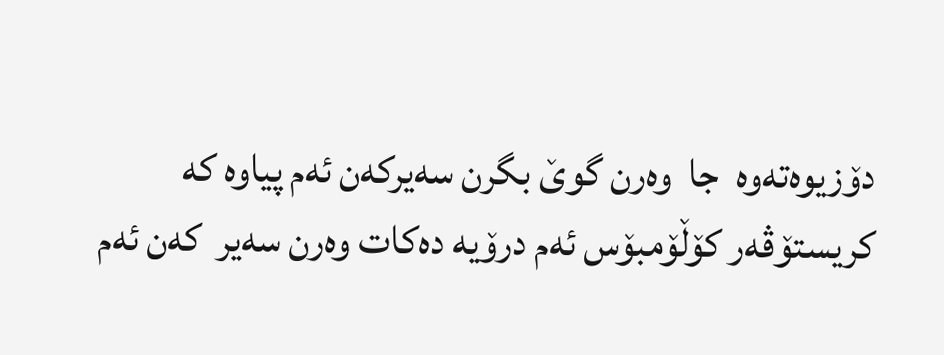دۆزیوه‌ته‌وه‌ ‌ جا  وه‌رن گوێ بگرن سه‌یركه‌ن ئه‌م پیاوه‌ كه‌ كریستۆڤه‌ر كۆڵۆمبۆس ئه‌م درۆیه‌ ده‌كات وه‌رن سه‌یر  كه‌ن ئه‌م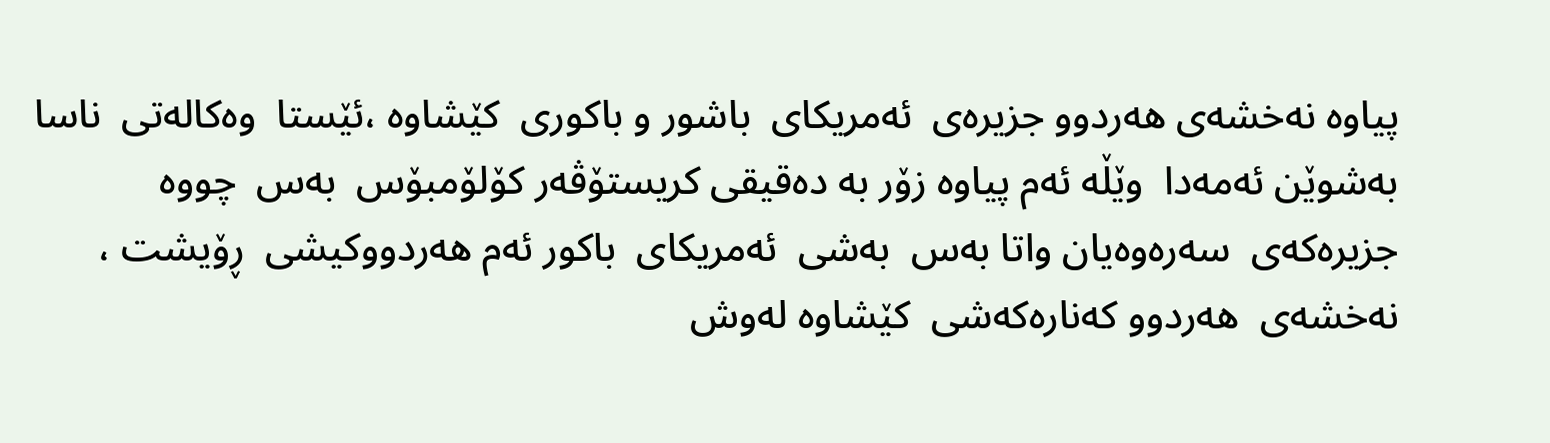پیاوه‌ نەخشەی هه‌ردوو جزیره‌ی  ئه‌مریكای  باشور و باكوری  كێشاوه‌ ،ئێستا  وه‌كاله‌تی  ناسا به‌شوێن ئه‌مه‌دا  وێڵه‌ ئه‌م پیاوه‌ زۆر به‌ ده‌قیقی كریستۆڤه‌ر كۆلۆمبۆس  به‌س  چووه‌ جزیره‌كه‌ی  سه‌ره‌وه‌یان واتا به‌س  به‌شی  ئه‌مریكای  باكور ئه‌م هه‌ردووكیشی  ڕۆیشت ، نەخشەی  هه‌ردوو كه‌ناره‌كه‌شی  كێشاوه‌ له‌وش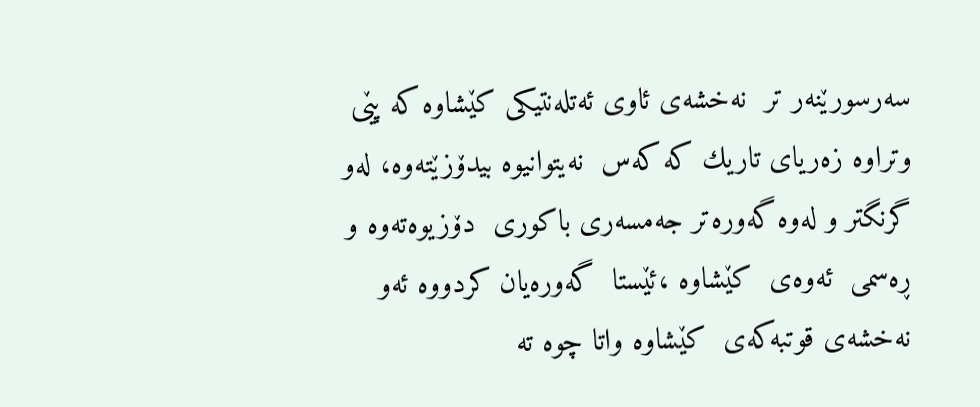سەرسور‌ێنەر تر  نەخشەی ئاوی ئه‌تله‌نتیكی كێشاوه‌ كه‌ پێی وتراوه‌ زەریای تاریك كه‌ كه‌س  نه‌یتوانیوه‌ بیدۆزێته‌وه‌، له‌و گرنگتر و له‌وە گەورەتر جەمسەری باكوری  دۆزیوه‌ته‌وه‌ و ڕه‌سمی  ئه‌وەی  كێشاوه‌ ،‌ئێستا  گه‌وره‌یان كردووه‌ ئه‌و نەخشەی قوتبه‌كه‌ی  كێشاوه‌ واتا چوه‌ تە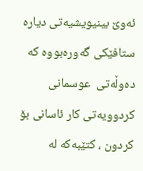ئەوێ بینیویشیه‌تی دیارە ستافێكی گه‌وره‌بووه‌ كه‌ ده‌وڵه‌تی  عوسمانی  كردوویه‌تی کار ئاسانی بۆ کردون ، كتێبه‌كه‌ له‌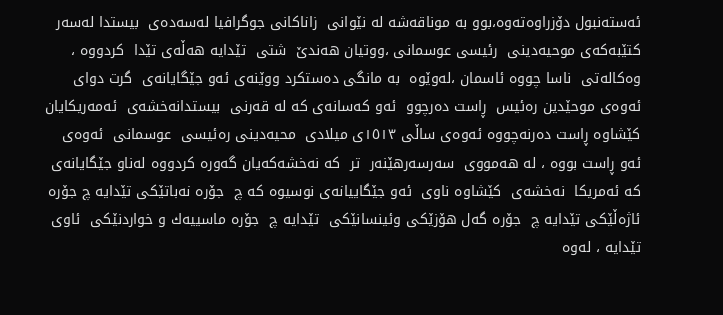ئه‌سته‌نبول دۆزراوه‌ته‌وه‌،بوو به‌ موناقه‌شه‌ له‌ نێوانی  زاناکانی جوگرافیا له‌سه‌ده‌ی  بیستدا له‌سه‌ر كتێبه‌كه‌ی موحیەدینی  رئیسی عوسمانی ،ووتیان هه‌ندێ  شتی  تێدایه‌ هەڵەی تێدا  كردووه‌ ، وه‌كاله‌تی  ناسا چووه‌ ئاسمان ،له‌وێوه‌  بە مانگی دەستکرد ووێنەی ئه‌و جێگایانه‌ی  گرت دوای  ئەوەی موحێدین رەئیس  ڕاست دەرچوو  ئه‌و كه‌سانه‌ی كه‌ له‌ قه‌رنی  بیستدانەخشەی  ئه‌مه‌ریكایان كێشاوه‌ ڕاست ده‌رنه‌چووه‌ ئه‌وه‌ی ساڵی ١٥١٣ی میلادی  محیەدینی ره‌ئیسی  عوسمانی  ئه‌وه‌ی  ئه‌و ڕاست بووه‌ ، له‌ هه‌مووی  سەرسەرهێنەر  تر  كه‌ نەخشەکەیان گه‌وره‌ كردووه‌ له‌ناو جێگایانه‌ی كه‌ ئه‌مریكا  نەخشەی  كێشاوه ناوی  ئه‌و جێگاییانه‌ی نوسیوه‌ كه‌ چ  جۆره‌ نه‌باتێكی تێدایه‌ چ جۆره‌ ئاژەڵێکی تێدایه‌ چ  جۆره‌ گەل هۆزێکی وئینسانێكی  تێدایه‌ چ  جۆره‌ ماسییه‌ك و خواردنێكی  ئاوی  تێدایه‌ ، له‌وه‌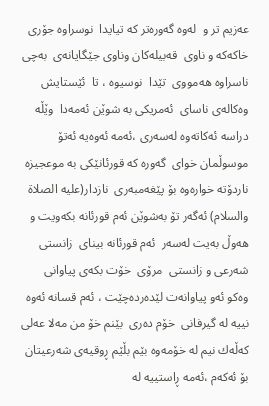عه‌زیم تر و  له‌وه‌ گه‌وره‌تر كه‌ تیایدا  نوسراوه‌ جۆری  خاكه‌كه‌ و ناوی  قه‌بیله‌كان وناوی جێگایانه‌ی  به‌چی  ناسراوه‌ هه‌مووی  تێدا  نوسیوه‌ ، تا  ئێستایش  وه‌كاله‌ی ناسای  ئه‌مریكی به‌ شوێن ئه‌مه‌دا  وێڵه‌ دراسه‌ ئه‌كاته‌وه‌ له‌سه‌ری ،ئه‌مه‌ ئه‌وه‌یه‌ ئه‌تۆ  موسوڵمان خوای  گه‌وره‌ كه‌ قورئانێكی به‌ موعجیزه‌  ناردۆته‌ خواره‌وه‌ بۆ پێغه‌مبه‌ری  نازدار(علیه‌ الصلاة والسلام) ئه‌گه‌ر تۆ به‌شوێن ئه‌م قورئانه‌ بكه‌ویت و هه‌وڵ به‌یت له‌سه‌ر  ئەم قورئانه‌ بینای  زانستی شەرعی و زانستی  مرۆی  خۆت بكه‌ی پیاوانی  وه‌كو ئەو پیاوانه‌ت لێده‌رده‌چێت ، ئه‌م قسانه‌ ئه‌وه‌ نییه‌ له‌ گیرفانی  خۆم ده‌ری  بێنم خۆ من مه‌لا عه‌لی  كه‌ڵه‌ك نیم له‌ خۆمه‌وه‌ بێم بڵێم ڕوقیه‌ی شه‌رعیتان بۆ ئه‌كه‌م ،ئه‌مه‌ ڕاستییه‌ له‌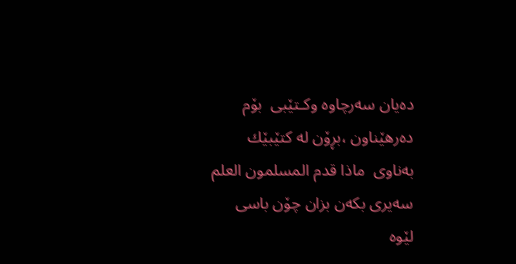دەیان سەرچاوە وكـتێبی  بۆم دەرهێناون ،بڕۆن له‌ كتێبێك به‌ناوی  ماذا قدم المسلمون العلم سه‌یری بكه‌ن بزان چۆن باسی  لێوه‌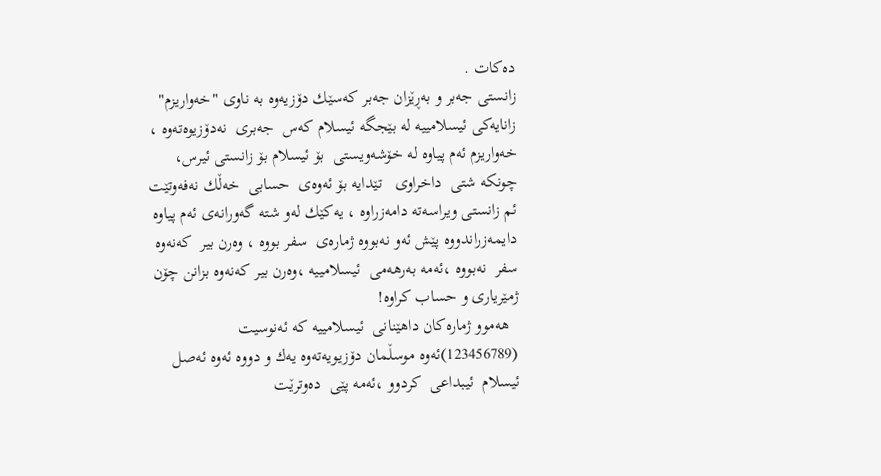ده‌كات .
زانستی جه‌بر و به‌ڕێزان جه‌بر کەسێك دۆزیەوە بە ناوی "خەواریزم" زانایەکی ئیسلامییه‌ له‌ بێجگە ئیسلام کەس  جه‌بری  نه‌دۆزیوه‌ته‌وه‌ ، خه‌واریزم ئه‌م پیاوه‌ له‌ خۆشه‌ویستی  بۆ ئیسلام بۆ زانستی ئیرس، چونكه‌ شتی  داخراوی   تێدایه‌ بۆ ئه‌وه‌ی  حسابی  خه‌ڵك نه‌فه‌وتێت ئم زانستی ویراسەتە دامه‌زراوه‌ ، یه‌كێك له‌و شته‌ گەورانەی ئه‌م پیاوه‌ دایمه‌زراندووه‌ پێش ئه‌و نه‌بووه‌ ژماره‌ی  سفر بووه‌ ، وه‌رن بیر  كه‌نه‌وه‌ سفر  نه‌بووه‌ ،ئه‌مه‌ به‌رهه‌می  ئیسلامییه‌ ،وه‌رن بیر كه‌نه‌وه‌ بزانن چۆن ژمێریاری و حساب كراوه!
  هەموو‌ ژماره‌كان داهێنانی  ئیسلامییه‌ كه‌ ئه‌نوسیت (123456789)ئه‌وه‌ موسڵمان دۆزیویەتەوە یه‌ك و دووه‌ ئه‌وه‌ ئه‌صل ئیسلام  ئیبداعی  كردوو ،ئه‌مه‌ پێی  ده‌وترێت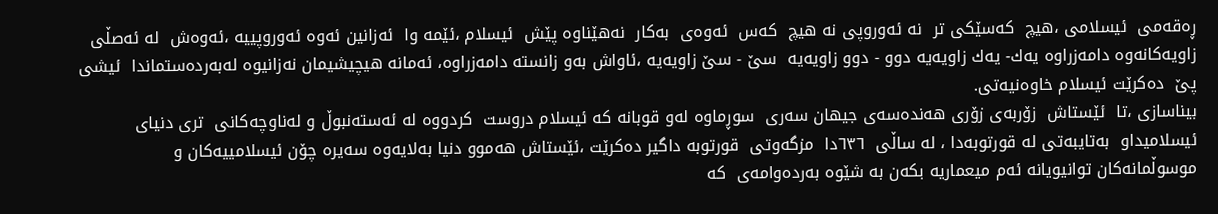ڕه‌قه‌می  ئیسلامی ،هیچ  كه‌سێكی تر  نه‌ ئه‌وروپی نه‌ هیچ  كه‌س  ئه‌وه‌ی  به‌كار  نه‌هێناوه‌ پێش  ئیسلام ،ئێمه‌ وا  ئه‌زانین ئه‌وه‌ ئه‌وروپییه‌ ،ئه‌وه‌ش  له‌ ئه‌صڵی  زاویه‌كانه‌وه‌ دامه‌زراوه‌ یه‌ك- یه‌ك زاویه‌یه‌ دوو - دوو زاویه‌یه‌  سێ - سێ زاویه‌یه‌ ،ئاواش به‌و زانستە‌ دامه‌زراوه‌، ئه‌مانه‌ هیچیشیمان نه‌زانیوه‌ له‌به‌رده‌ستماندا  ئیشی  پێ  ده‌كرێت ئیسلام خاوەنیەتی.
بیناسازی ،تا  ئێستاش  زۆربه‌ی زۆری هه‌نده‌سه‌ی جیهان سه‌ری  سوڕماوه‌ له‌و‌ قوبانه كه‌ ئیسلام دروست  كردووه‌ له‌ ئه‌سته‌نبوڵ و له‌ناوچه‌كانی  تری دنیای ئیسلامیداو  به‌تایبه‌تی له‌ قورتوبه‌دا ، له‌ ساڵی  ٦٣٦دا  مزگه‌وتی  قورتوبه‌ داگیر ده‌كرێت ،ئێستاش هه‌موو دنیا به‌لایه‌وه‌ سه‌یره‌ چۆن ئیسلامییه‌كان و موسوڵمانه‌كان توانیویانه‌ ئەم میعماریه‌ بكه‌ن به‌ شێوه‌ به‌رده‌وامه‌ی  كه‌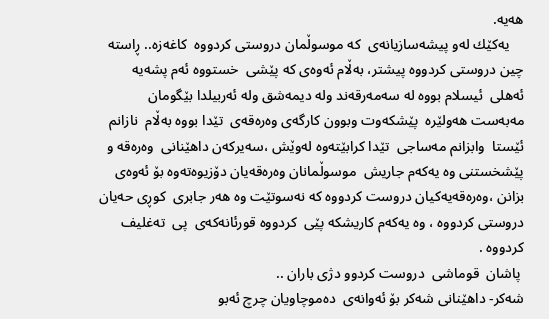هه‌یه‌.
    یه‌كێك له‌و پیشەسازیانەی  كه‌ موسوڵمان دروستی كردووه‌  کاغەزە.. ڕاسته‌ چین دروستی كردووه‌ پیشتر، به‌ڵام ئه‌وه‌ی كه‌ پێشی  خستووه‌ ئەم پشەیە ئه‌هلی  ئیسلام بووه‌ له‌ سه‌مه‌رقه‌ند وله‌ دیمه‌شق وله‌ ئه‌ربیلدا بێگومان مەبەست هه‌ولێرە  پێشكه‌وت وبوون کارگەی وه‌ره‌قه‌ی  تێدا بووه‌ به‌ڵام  نازانم ئێستا  وابزانم مه‌ساجی  تێدا كرابێته‌وه‌ له‌وێش ،سه‌یركه‌ن داهێنانی  وه‌ره‌قه‌ و پێشخستنی وه‌ یه‌كه‌م جاریش  موسوڵمانان وه‌ره‌قه‌یان دۆزیوه‌ته‌وه‌ بۆ ئه‌وه‌ی بزانن ،وه‌ره‌قه‌یه‌كیان دروست كردووه‌ كه‌ نه‌سوتێت وه‌ هه‌ر جابری  كوڕی حه‌یان دروستی كردووه‌ ، وه‌ یه‌كه‌م کاریشكه‌ پێی  كردووه‌ قورئانه‌كه‌ی  پی  ته‌غلیف  كردووه‌ .
 پاشان  قوماشی  دروست كردوو دژی باران ..
شەكر- داهێنانی شه‌كر بۆ ئه‌وانه‌ی  ده‌موچاویان چرچ ئه‌بو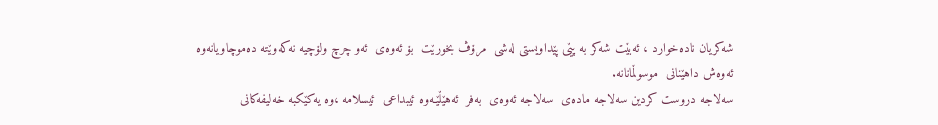شه‌كریان نادەخوارد ، ئه‌بێت شه‌كر به‌ پێی پێداویستی له‌شی  مرۆڤ بخورێت  بۆ ئه‌وه‌ی  ئه‌و چرچ ولۆچیه‌ نه‌كه‌وێته‌ ده‌موچاویانه‌وه‌ ئه‌وه‌ش داهێنانی  موسوڵمانانه‌.
سه‌لاجه‌ دروست كردین سه‌لاجه‌ ماده‌ی  سه‌لاجه‌ ئه‌وه‌ی  به‌فر  ئه‌هێڵێـه‌وه‌ ئیبداعی  ئیسلامه‌ ،وه‌ یه‌كێكبه‌ خه‌لیفه‌كانی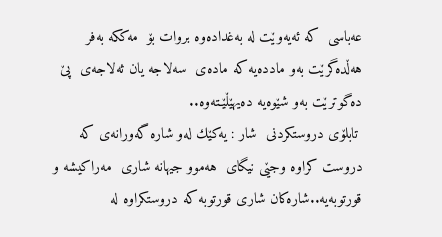عه‌باسی  كه‌ ئه‌یه‌وێت له‌ به‌غداده‌وه‌ بروات بۆ  مه‌ككه‌ به‌فر  هه‌ڵده‌گرێت به‌و مادده‌یه‌ كه‌ ماده‌ی  سه‌لاجه‌ یان ثه‌لاجه‌ی  پێ  ده‌گوترێت به‌و شێوه‌یه‌ ده‌یهێڵێـته‌وه‌..
 تابلۆی دروستكردنی  شار : یه‌كێك له‌و شاره‌ گه‌ورانه‌ی كه‌ دروست كراوه‌ وجێی نیگای  هه‌موو جیهانه‌ شاری  مه‌راكیشه‌ و قورتوبەیە..شاره‌كان شاری قورتوبه‌ كه‌ دروستكراوه‌ له‌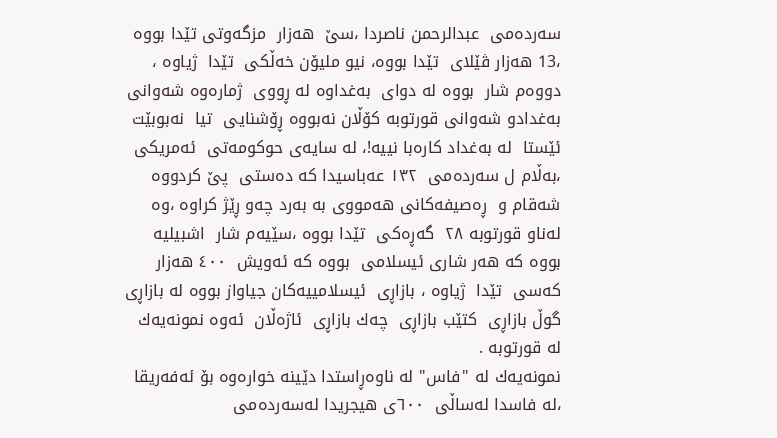سه‌رده‌می  عبدالرحمن ناصردا ،سێ  هه‌زار  مزگه‌وتی تێدا بووه‌ ،13 هه‌زار ڤێلای  تێدا بووه‌، نیو ملیۆن خه‌ڵكی  تێدا  ژیاوه‌ ، دووه‌م شار  بووه‌ له‌ دوای  به‌غداوه‌ له‌ ڕووی  ژماره‌وه‌ شه‌وانی  به‌غدادو شه‌وانی قورتوبه‌ كۆڵان نه‌بووه‌ ڕۆشنایی  تیا  نه‌بوبێت ئێستا  له‌ به‌غداد كاره‌با نییه‌!، له‌ سایه‌ی حوكومەتی  ئه‌مریكی ،به‌ڵام ل سه‌رده‌می  ١٣٢ عه‌باسیدا كه‌ ده‌ستی  پێ كردووه‌ شەقام و  ڕه‌صیفه‌كانی هه‌مووی به‌ به‌رد چه‌و ڕێژ كراوه‌ ،وه‌ له‌ناو قورتوبه‌ ٢٨  گه‌ڕه‌كی  تێدا بووه‌ ،سێیه‌م شار  اشبیلیه‌ بووه‌ كه‌ هه‌ر شاری ئیسلامی  بووه‌ كه‌ ئەویش  ٤٠٠ هه‌زار كه‌سی  تێدا  ژیاوه‌ ، بازاڕی  ئیسلامییه‌كان جیاواز بووه‌ له‌ بازاڕی  گوڵ بازاڕی  كتێب بازاڕی  چەك بازاڕی  ئاژەڵان  ئه‌وه‌ نمونه‌یه‌ك له‌ قورتوبه‌ .
نمونه‌یه‌ك له‌ "فاس" له‌ ناوه‌ڕاستدا دێینه‌ خواره‌وه‌ بۆ ئه‌فه‌ریقا ،له‌ فاسدا له‌ساڵی  ٦٠٠ی هیجریدا له‌سه‌رده‌می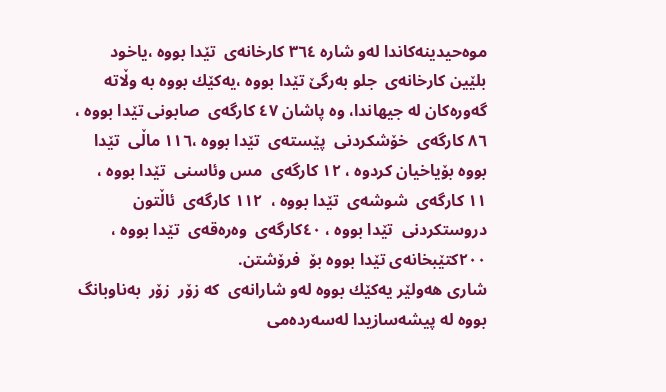موەحیدینه‌كاندا له‌و شاره‌ ٣٦٤ كارخانه‌ی  تێدا بووه‌ ،یاخود بلێین كارخانه‌ی  جلو به‌رگێ تێدا بووه‌ ،یه‌كێك بووه‌ به‌ وڵاته‌ گه‌وره‌كان له‌ جیهاندا، وه‌ پاشان ٤٧ كارگه‌ی  صابونی تێدا بووه‌ ،  ٨٦ كارگه‌ی  خۆشكردنی  پێسته‌ی  تێدا بووه‌ ،١١٦ ماڵی  تێدا بووه‌ بۆیاخیان كردوه‌ ، ١٢ كارگه‌ی  مس وئاسنی  تێدا بووه‌ ،  ١١ كارگه‌ی  شوشه‌ی  تێدا بووه‌ ،  ١١٢ كارگه‌ی  ئاڵتون دروستكردنی  تێدا بووه‌ ، ٤٠كارگه‌ی  وه‌ره‌قه‌ی  تێدا بووه‌ ،  ٢٠٠كتێبخانه‌ی تێدا بووە بۆ  فرۆشتن.
شاری هه‌ولێر یه‌كێك بووه‌ له‌و شارانه‌ی  كه‌ زۆر  زۆر  به‌ناوبانگ بووه‌ له‌ پیشەسازیدا‌ له‌سه‌رده‌می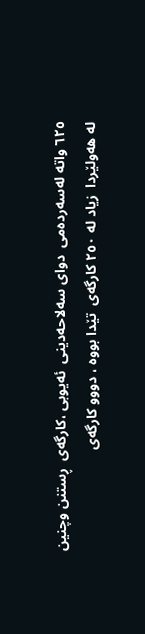٦٢٥ واته‌ له‌سه‌رده‌می  دوای سەلاحەدینی  ئەیوبی ،كارگه‌ی  ڕستنن وچنین له‌ هه‌ولێردا  زیاد له‌ ٢٥٠ كارگه‌ی  تێدا بووه‌ ، دووو كارگه‌ی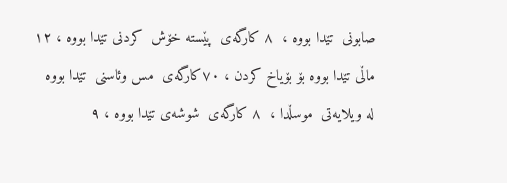صابونی  تێدا بووه‌ ،  ٨ كارگه‌ی  پێسته‌ خۆش  كردنی تێدا بووه‌ ، ١٢ ماڵی تێدا بووه‌ بۆ بۆیاخ كردن ، ٧٠كارگه‌ی  مس وئاسنی  تێدا بووه‌ له‌ ویلایه‌تی  موسڵدا ،  ٨ كارگه‌ی  شوشه‌ی تێدا بووه‌ ، ٩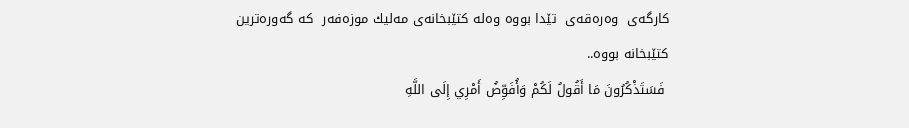كارگه‌ی  وه‌ره‌قه‌ی  تێدا بووه‌ وه‌له‌ كتێبخانه‌ی مه‌لیك موزه‌فه‌ر  کە گه‌وره‌ترین كتێبخانه‌ بووه‌..
 فَسَتَذْكُرُونَ مَا أَقُولُ لَكُمْ وَأُفَوِّضُ أَمْرِي إِلَى اللَّهِ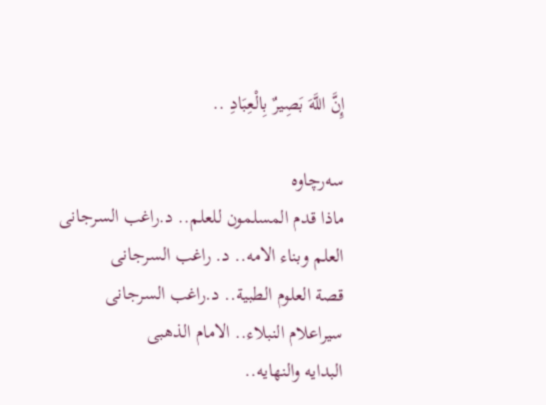إِنَّ اللَّهَ بَصِيرٌ بِالْعِبَادِ ..

سەرچاوە
ماذا قدم المسلمون للعلم.. د.راغب السرجانی
العلم وبناء الامە.. د. راغب السرجانی
قصة العلوم الطبیة.. د.راغب السرجانی
سیراعلام النبلاء.. الامام الذهبی
البدایە والنهایە..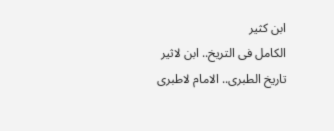ابن کثیر
الکامل فی التریخ.. ابن لاثیر
تاریخ الطبری.. الامام لاطبری